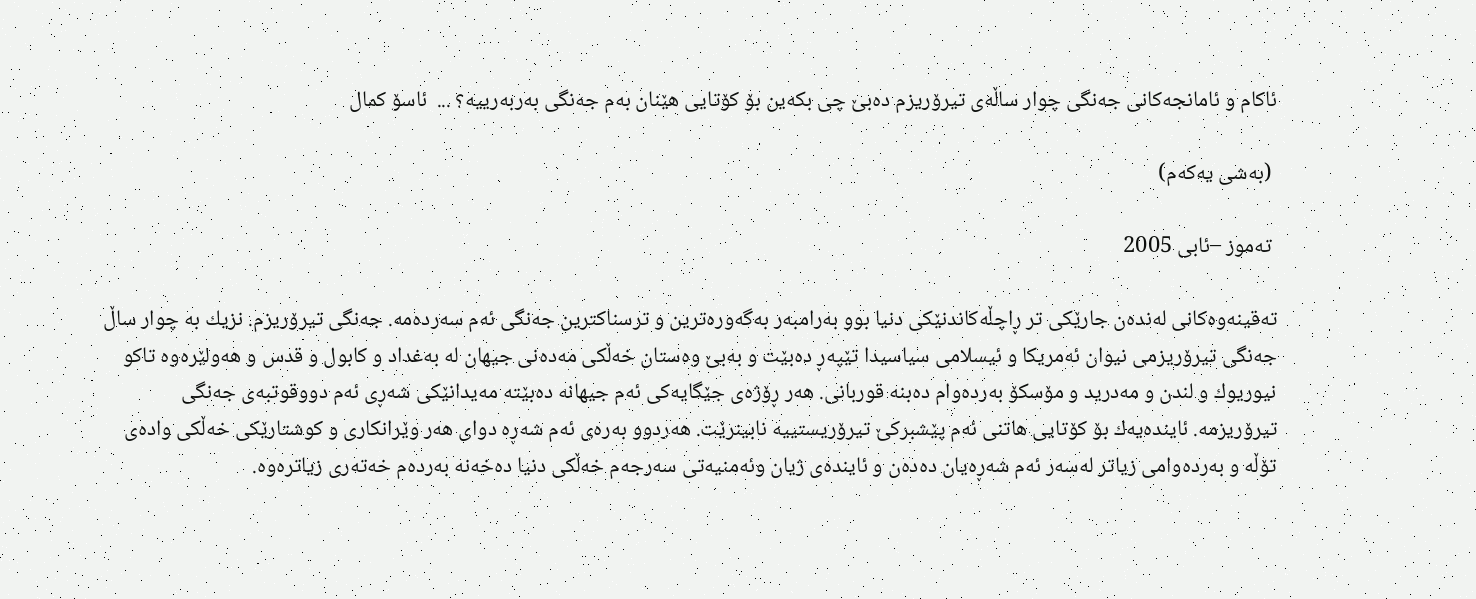ئاكام و ئامانجه‌كانی جه‌نگی چوار ساڵه‌ی تیرۆریزم ده‌بێ چی بكه‌ین بۆ كۆتایی هێنان به‌م جه‌نگی به‌ربه‌رییه‌؟ ...  ئاسۆ كمال

 (به‌شی یه‌كه‌م)

 ته‌موز –ئابی 2005

ته‌قینه‌وه‌كانی له‌نده‌ن جارێكی تر ڕاچڵه‌كاندنێكی دنیا بوو به‌رامبه‌ر به‌گه‌وره‌ترین و ترسناكترین جه‌نگی ئه‌م سه‌رده‌مه‌. جه‌نگی تیرۆریزم. نزیك به‌ چوار ساڵ جه‌نگی تیرۆریزمی نیوان ئه‌مریكا و ئیسلامی سیاسیدا تێپه‌ڕ ده‌بێت و به‌بێ وه‌ستان خه‌ڵكی مه‌ده‌نی جیهان له‌ به‌غداد و كابول و قدس و هه‌ولێره‌وه‌ تاكو نیوریوك و لندن و مه‌درید و مۆسكۆ به‌رده‌وام ده‌بنه‌ قوربانی. هه‌ر ڕۆژه‌ی جێگایه‌كی ئه‌م جیهانه‌ ده‌بێته‌ مه‌یدانێكی شه‌ڕی ئه‌م دووقوتبه‌ی جه‌نگی تیرۆریزمه‌. ئاینده‌یه‌ك بۆ كۆتایی هاتنی ئه‌م پێشبركێ تیرۆریستییه‌ نابینرێت. هه‌ردوو به‌ره‌ی ئه‌م شه‌ڕه‌ دوای هه‌ر وێرانكاری و كوشتارێكی خه‌ڵكی واده‌ی تۆڵه‌ و به‌رده‌وامی زیاتر له‌سه‌ر ئه‌م شه‌ڕه‌یان ده‌ده‌ن و ئاینده‌ی ژیان وئه‌منیه‌تی سه‌رجه‌م خه‌ڵكی دنیا ده‌خه‌نه‌ به‌رده‌م خه‌ته‌ری زیاتره‌وه‌.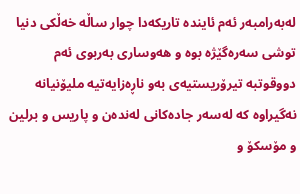له‌به‌رامبه‌ر ئه‌م ئاینده‌ تاریكه‌دا چوار ساڵه‌ خه‌ڵكی دنیا توشی سه‌ره‌گێژه‌ بوه‌ و هه‌وساری به‌ربوی ئه‌م دووقوتبه‌ تیرۆریستیه‌ی به‌و ناڕه‌زایه‌تیه‌ ملیۆنیانه‌ نه‌گیراوه‌ كه‌ له‌سه‌ر جاده‌كانی له‌نده‌ن و پاریس و برلین و مۆسكۆ و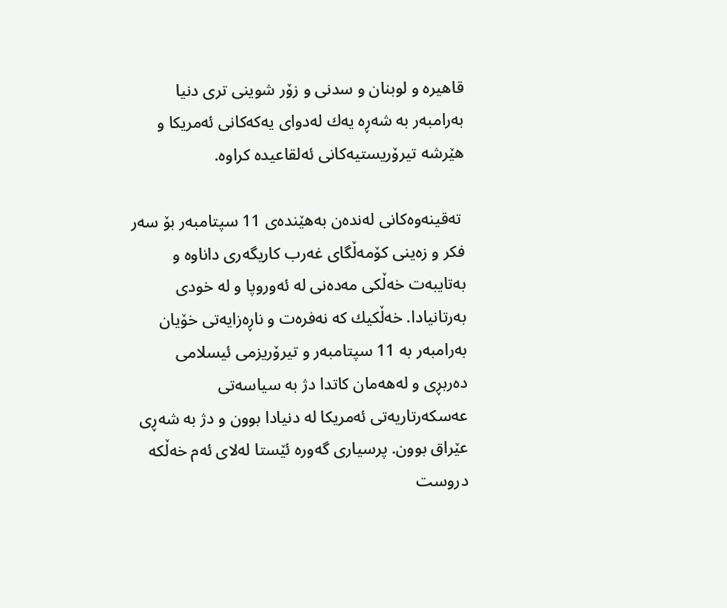قاهیره‌ و لوبنان و سدنی و زۆر شوینی تری دنیا به‌رامبه‌ر به‌ شه‌ڕه‌ یه‌ك له‌دوای یه‌كه‌كانی ئه‌مریكا و هێرشه‌ تیرۆریستیه‌كانی ئه‌لقاعیده‌ كراوه‌.

 ته‌قینه‌وه‌كانی له‌نده‌ن به‌هێنده‌ی 11 سپتامبه‌ر بۆ سه‌ر فكر و زه‌ینی كۆمه‌ڵگای غه‌رب كاریگه‌ری داناوه‌ و به‌تایبه‌ت خه‌ڵكی مه‌ده‌نی له‌ ئه‌وروپا و له‌ خودی به‌رتانیادا. خه‌ڵكیك كه‌ نه‌فره‌ت و ناڕه‌زایه‌تی خۆیان به‌رامبه‌ر به‌ 11 سپتامبه‌ر و تیرۆریزمی ئیسلامی ده‌ربڕی و له‌هه‌مان كاتدا دژ به‌ سیاسه‌تی عه‌سكه‌رتاریه‌تی ئه‌مریكا له‌ دنیادا بوون و دژ به‌ شه‌ڕی عێراق بوون. پرسیاری گه‌وره‌ ئێستا له‌لای ئه‌م خه‌ڵكه‌ دروست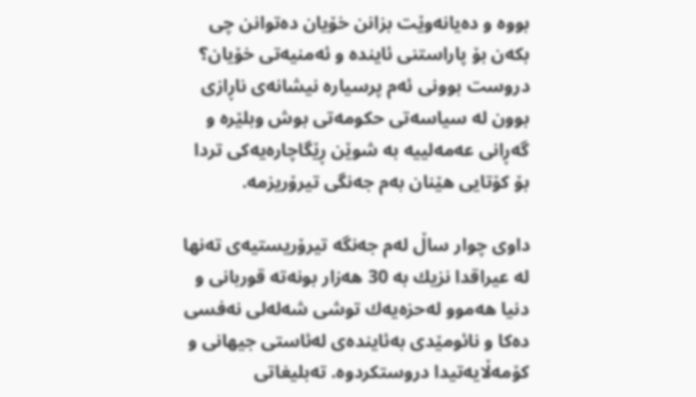بووه‌ و ده‌یانه‌وێت بزانن خۆیان ده‌توانن چی بكه‌ن بۆ پاراستنی ئاینده‌ و ئه‌منیه‌تی خۆیان؟ دروست بوونی ئه‌م پرسیاره‌ نیشانه‌ی ناڕازی بوون له‌ سیاسه‌تی حكومه‌تی بوش وبلێره‌ و گه‌ڕانی عه‌مه‌لییه‌ به‌ شوێن ڕێگاچاره‌یه‌كی تردا بۆ كۆتایی هێنان به‌م جه‌نگی تیرۆریزمه‌.

داوی چوار ساڵ له‌م جه‌نگه‌ تیرۆریستیه‌ی ته‌نها له‌ عیراقدا نزیك به‌ 30 هه‌زار بونه‌ته‌ قوربانی و دنیا هه‌موو له‌حزه‌یه‌ك توشی شه‌له‌لی نه‌فسی ده‌كا و نائومێدی به‌ئاینده‌ی له‌ئاستی جیهانی و كۆمه‌ڵایه‌تیدا دروستكردوه‌. ته‌بلیغاتی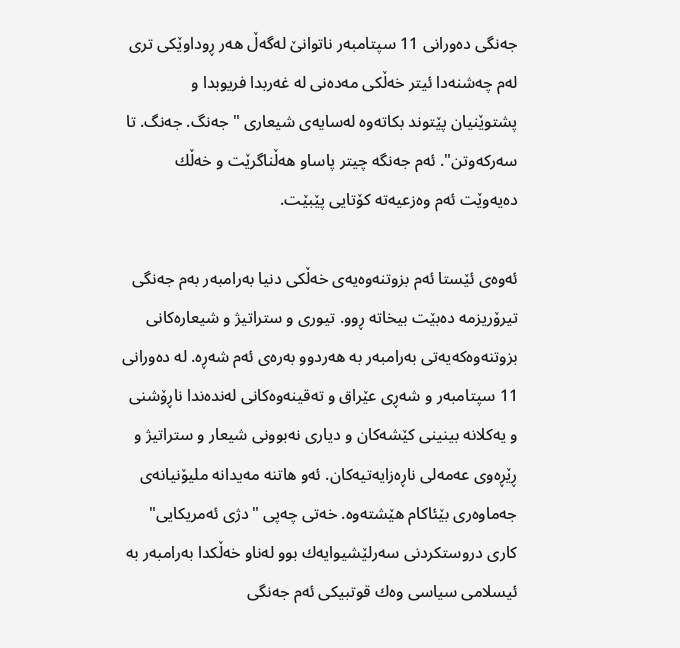جه‌نگی ده‌ورانی 11 سپتامبه‌ر ناتوانێ له‌گه‌ڵ هه‌ر ڕوداوێكی تری له‌م چه‌شنه‌دا ئیتر خه‌ڵكی مه‌ده‌نی له‌ غه‌ربدا فریوبدا و پشتوێنیان پێتوند بكاته‌وه‌ له‌سایه‌ی شیعاری " جه‌نگ. جه‌نگ. تا سه‌ركه‌وتن". ئه‌م جه‌نگه‌ چیتر پاساو هه‌ڵناگرێت و خه‌ڵك ده‌یه‌وێت ئه‌م وه‌زعیه‌ته‌ كۆتایی پێبێت.

ئه‌وه‌ی ئێستا ئه‌م بزوتنه‌وه‌یه‌ی خه‌ڵكی دنیا به‌رامبه‌ر به‌م جه‌نگی تیرۆریزمه‌ ده‌بێت بیخاته‌ ڕوو. تیوری و ستراتیژ و شیعاره‌كانی بزوتنه‌وه‌كه‌یه‌تی به‌رامبه‌ر به‌ هه‌ردوو به‌ره‌ی ئه‌م شه‌ڕه‌. له‌ ده‌ورانی 11 سپتامبه‌ر و شه‌ڕی عێراق و ته‌قینه‌وه‌كانی له‌نده‌ندا ناڕۆشنی و یه‌كلانه‌ بینینی كێشه‌كان و دیاری نه‌بوونی شیعار و ستراتیژ و ڕێڕه‌وی عه‌مه‌لی ناڕه‌زایه‌تیه‌كان. ئه‌و هاتنه‌ مه‌یدانه‌ ملیۆنیانه‌ی جه‌ماوه‌ری بێئاكام هێشته‌وه‌. خه‌تی چه‌پی "دژی ئه‌مریكایی" كاری دروستكردنی سه‌رلێشیوایه‌ك بوو له‌ناو خه‌ڵكدا به‌رامبه‌ر به‌ ئیسلامی سیاسی وه‌ك قوتبیكی ئه‌م جه‌نگی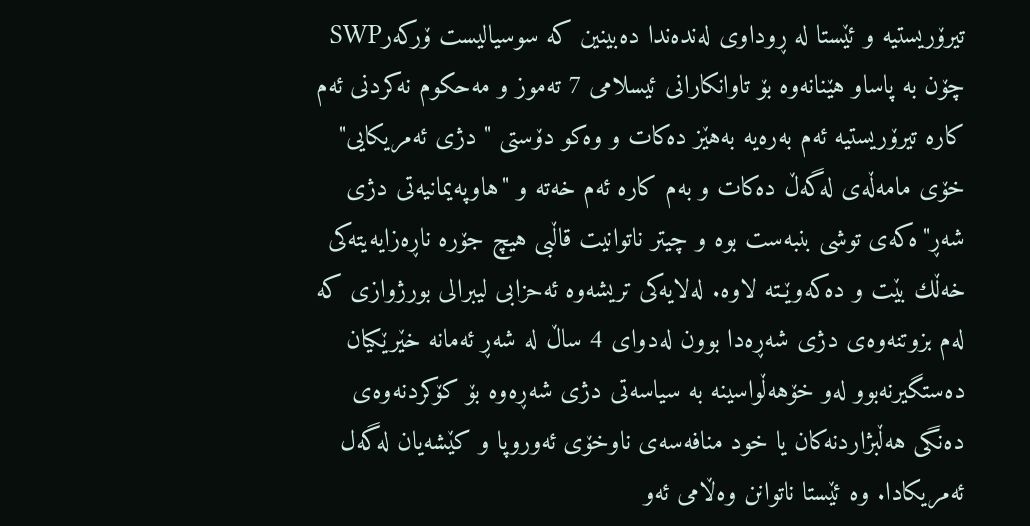تیرۆریستیه‌ و ئێستا له‌ ڕوداوی له‌نده‌ندا ده‌بینین كه‌ سوسیالیست ۆركه‌رSWP چۆن به‌ پاساو هێنانه‌وه‌ بۆ تاوانكارانی ئیسلامی 7 ته‌موز و مه‌حكوم نه‌كردنی ئه‌م كاره‌ تیرۆریستیه‌ ئه‌م به‌ره‌یه‌ به‌هێز ده‌كات و وه‌كو دۆستی " دژی ئه‌مریكایی" خۆی مامه‌ڵه‌ی له‌گه‌ڵ ده‌كات و به‌م كاره‌ ئه‌م خه‌ته‌ و "هاوپه‌یمانیه‌تی دژی شه‌ڕ"ه‌كه‌ی توشی بنبه‌ست بوه‌ و چیتر ناتوانیت قاڵبی هیچ جۆره‌ ناڕه‌زایه‌یته‌كی خه‌ڵك بێت و ده‌كه‌وێـته‌ لاوه‌. له‌لایه‌كی تریشه‌وه‌ ئه‌حزابی لیبرالی بورژوازی كه‌ له‌م بزوتنه‌وه‌ی دژی شه‌ڕه‌دا بوون له‌دوای 4 ساڵ له‌ شه‌ڕ ئه‌مانه‌ خێرێكیان ده‌ستگیرنه‌بوو له‌و خۆهه‌ڵواسینه‌ به‌ سیاسه‌تی دژی شه‌ڕه‌وه‌ بۆ كۆكردنه‌وه‌ی ده‌نگی هه‌ڵبژاردنه‌كان یا خود منافه‌سه‌ی ناوخۆی ئه‌وروپا و كێشه‌یان له‌گه‌ل ئه‌مریكادا. وه‌ ئێستا ناتوانن وه‌ڵامی ئه‌و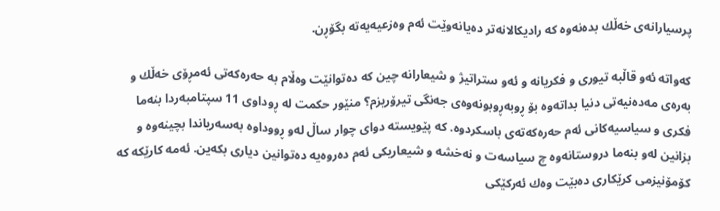پرسیارانه‌ی خه‌ڵك بده‌نه‌وه‌ كه‌ رادیكالانه‌تر ده‌یانه‌وێت ئه‌م وه‌زعیه‌یه‌ته‌ بگۆڕن.

كه‌واته‌ ئه‌و قاڵبه‌ تیوری و فكریانه‌ و ئه‌و ستراتیژ و شیعارانه‌ چین كه‌ ده‌توانێت وه‌ڵام به‌ حه‌ره‌كه‌تی ئه‌مڕۆی خه‌ڵك و به‌ره‌ی مه‌ده‌نیه‌تی دنیا بداته‌وه‌ بۆ ڕوبه‌ڕوبونه‌وه‌ی جه‌نگی تیرۆریزم؟ منێور حكمت له‌ ڕوداوی 11 سپتامبه‌ردا بنه‌ما فكری و سیاسیه‌كانی ئه‌م حه‌ره‌كه‌ته‌ی باسكردوه‌. كه‌ پێویسته‌ دوای چوار ساڵ له‌و ڕووداوه‌ به‌سه‌ریاندا بچینه‌وه‌ و بزانین له‌و بنه‌ما دروستانه‌وه‌ چ سیاسه‌ت و نه‌خشه‌ و شیعاریكی ئه‌م ده‌روه‌یه‌ ده‌توانین دیاری بكه‌ین. ئه‌مه‌ كارێكه‌ كه‌ كۆمۆنیزمی كرێكاری ده‌بێت وه‌ك ئه‌ركێكی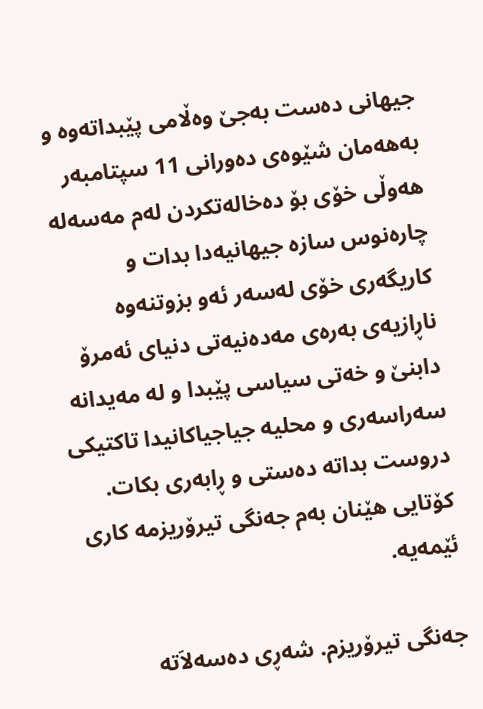جیهانی ده‌ست به‌جێ وه‌ڵامی پێبداته‌وه‌ و به‌هه‌مان شێوه‌ی ده‌ورانی 11 سپتامبه‌ر هه‌وڵی خۆی بۆ ده‌خاله‌تكردن له‌م مه‌سه‌له‌ چاره‌نوس سازه‌ جیهانیه‌دا بدات و كاریگه‌ری خۆی له‌سه‌ر ئه‌و بزوتنه‌وه‌ ناڕازیه‌ی به‌ره‌ی مه‌ده‌نیه‌تی دنیای ئه‌مرۆ دابنێ و خه‌تی سیاسی پێبدا و له‌ مه‌یدانه‌ سه‌راسه‌ری و محلیه‌ جیاجیاكانیدا تاكتیكی دروست بداته‌ ده‌ستی و ڕابه‌ری بكات. كۆتایی هێنان به‌م جه‌نگی تیرۆریزمه‌ كاری ئێمه‌یه‌.

جه‌نگی تیرۆریزم. شه‌ڕی ده‌سه‌لاَته‌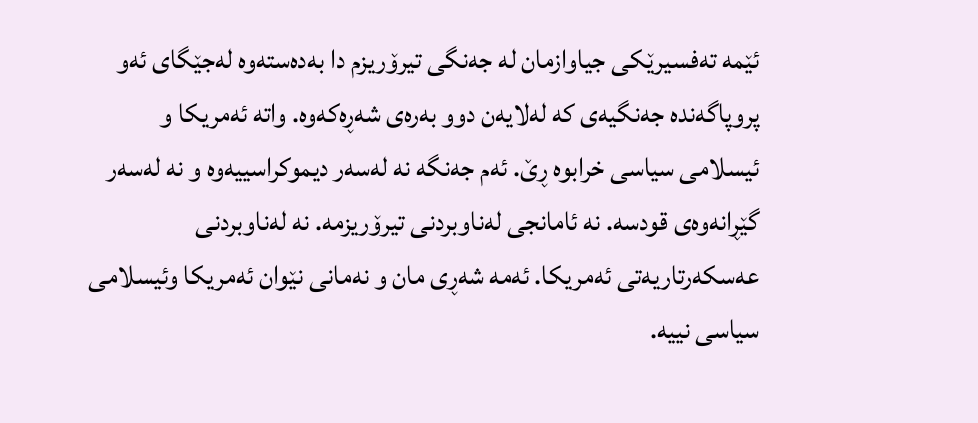ئێمه‌ ته‌فسیرێكی جیاوازمان له‌ جه‌نگی تیرۆریزم دا به‌ده‌سته‌وه‌ له‌جێگای ئه‌و پروپاگه‌نده‌ جه‌نگیه‌ی كه‌ له‌لایه‌ن دوو به‌ره‌ی شه‌ڕه‌كه‌وه‌. واته‌ ئه‌مریكا و ئیسلامی سیاسی خرابوه‌ ڕێ. ئه‌م جه‌نگه‌ نه‌ له‌سه‌ر دیموكراسییه‌وه‌ و نه‌ له‌سه‌ر گێڕانه‌وه‌ی قودسه‌. نه‌ ئامانجی له‌ناوبردنی تیرۆریزمه‌. نه‌ له‌ناوبردنی عه‌سكه‌رتاریه‌تی ئه‌مریكا. ئه‌مه‌ شه‌ڕی مان و نه‌مانی نێوان ئه‌مریكا وئیسلامی سیاسی نییه‌.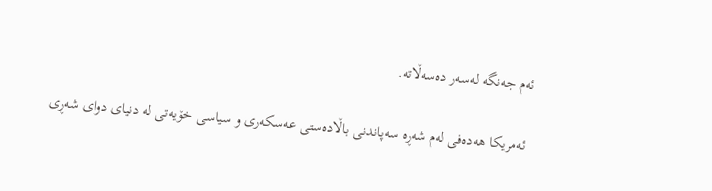ئه‌م جه‌نگه‌ له‌سه‌ر ده‌سه‌ڵاته‌.

 ئه‌مریكا هه‌ده‌فی له‌م شه‌ڕه‌ سه‌پاندنی باڵاده‌ستی عه‌سكه‌ری و سیاسی خۆیه‌تی له‌ دنیای دوای شه‌ڕی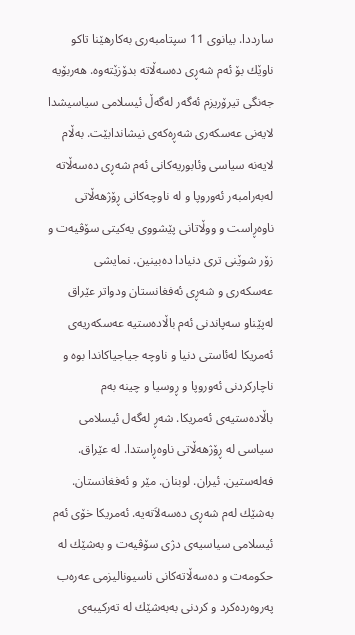سارددا. بیانوی 11 سپتامبه‌ری به‌كارهێنا تاكو ناوێك بۆ ئه‌م شه‌ڕی ده‌سه‌ڵاته‌ بدۆزێته‌وه‌. هه‌ربۆیه‌ جه‌نگی تیرۆریزم ئه‌گه‌ر له‌گه‌ڵ ئیسلامی سیاسیشدا لایه‌نی عه‌سكه‌ری شه‌ڕه‌كه‌ی نیشاندابێت. به‌ڵام لایه‌نه‌ سیاسی وئابوریه‌كانی ئه‌م شه‌ڕی ده‌سه‌ڵاته‌ له‌به‌رامبه‌ر ئه‌وروپا و له‌ ناوچه‌كانی ڕۆژهه‌ڵاتی ناوه‌ڕاست و ووڵاتانی پێشووی یه‌كیتی سۆڤیه‌ت و زۆر شوێنی تری دنیادا ده‌بینین. نمایشی عه‌سكه‌ری و شه‌ڕی ئه‌فغانستان ودواتر عێراق له‌پێناو سه‌پاندنی ئه‌م باڵاده‌ستیه‌ عه‌سكه‌ریه‌ی ئه‌مریكا له‌ئاستی دنیا و ناوچه‌ جیاجیاكاندا بوه‌ و ناچاركردنی ئه‌وروپا و ڕوسیا و چینه‌ به‌م باڵاده‌ستیه‌ی ئه‌مریكا. شه‌ڕ له‌گه‌ل ئیسلامی سیاسی له‌ ڕۆژهه‌ڵاتی ناوه‌ڕاستدا. له‌ عێراق. فه‌له‌ستین. ئیران. لوبنان. مێر و ئه‌فغانستان. به‌شێك له‌م شه‌ڕی ده‌سه‌لاَته‌یه‌. ئه‌مریكا خۆی ئه‌م ئیسلامی سیاسیه‌ی دژی سۆڤیه‌ت و به‌شێك له‌ حكومه‌ت و ده‌سه‌ڵاته‌كانی ناسیونالیزمی عه‌ره‌ب په‌روه‌رده‌كرد و كردنی به‌به‌شێك له‌ ته‌ركیبه‌ی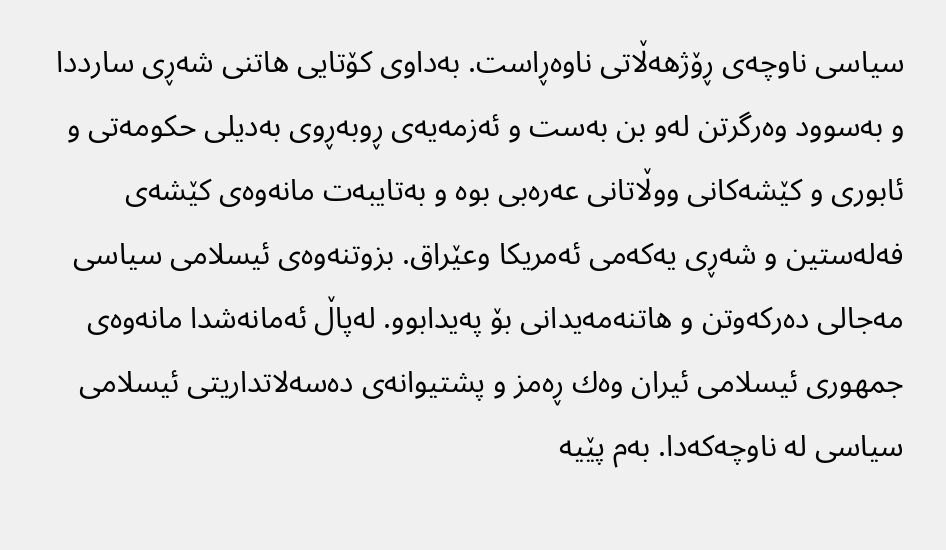سیاسی ناوچه‌ی ڕۆژهه‌ڵاتی ناوه‌ڕاست. به‌داوی كۆتایی هاتنی شه‌ڕی سارددا و به‌سوود وه‌رگرتن له‌و بن به‌ست و ئه‌زمه‌یه‌ی ڕوبه‌ڕوی به‌دیلی حكومه‌تی و ئابوری و كێشه‌كانی ووڵاتانی عه‌ره‌بی بوه‌ و به‌تایبه‌ت مانه‌وه‌ی كێشه‌ی فه‌له‌ستین و شه‌ڕی یه‌كه‌می ئه‌مریكا وعێراق. بزوتنه‌وه‌ی ئیسلامی سیاسی مه‌جالی ده‌ركه‌وتن و هاتنه‌مه‌یدانی بۆ په‌یدابوو. له‌پاڵ ئه‌مانه‌شدا مانه‌وه‌ی جمهوری ئیسلامی ئیران وه‌ك ڕه‌مز و پشتیوانه‌ی ده‌سه‌لاتداریتی ئیسلامی سیاسی له‌ ناوچه‌كه‌دا. به‌م پێیه‌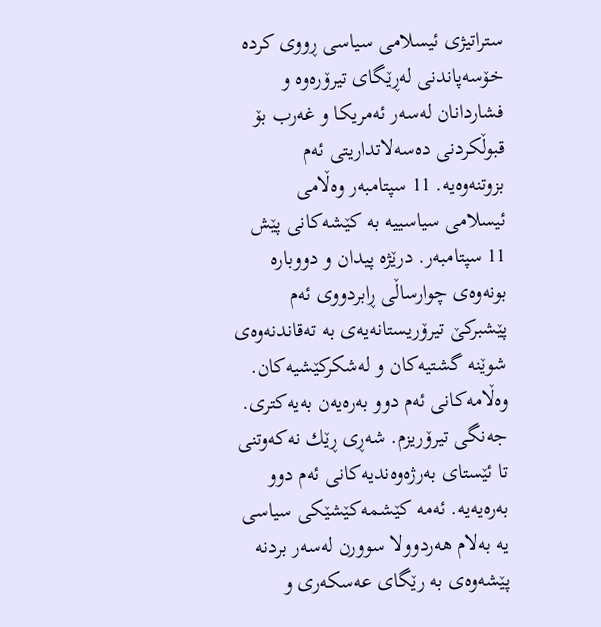ستراتیژی ئیسلامی سیاسی ڕووی كرده‌ خۆسه‌پاندنی له‌ڕێگای تیرۆره‌وه‌ و فشاردانان له‌سه‌ر ئه‌مریكا و غه‌رب بۆ قبوڵكردنی ده‌سه‌لاتداریتی ئه‌م بزوتنه‌وه‌یه‌. 11 سپتامبه‌ر وه‌ڵامی ئیسلامی سیاسییه‌ به‌ كێشه‌كانی پێش 11 سپتامبه‌ر. درێژه‌ پیدان و دووباره‌ بونه‌وه‌ی چوارساڵی ڕابردووی ئه‌م پێشبركێ تیرۆریستانه‌یه‌ی به‌ ته‌قاندنه‌وه‌ی شوێنه‌ گشتیه‌كان و له‌شكركێشیه‌كان. وه‌ڵامه‌كانی ئه‌م دوو به‌ره‌یه‌ن به‌یه‌كتری. جه‌نگی تیرۆریزم. شه‌ڕی ڕێك نه‌كه‌وتنی تا ئێستای به‌رژه‌وه‌ندیه‌كانی ئه‌م دوو به‌ره‌یه‌یه‌. ئه‌مه‌ كێشمه‌كێشێكی سیاسی یه‌ به‌لام هه‌ردوولا سوورن له‌سه‌ر بردنه‌ پێشه‌وه‌ی به‌ رێگای عه‌سكه‌ری و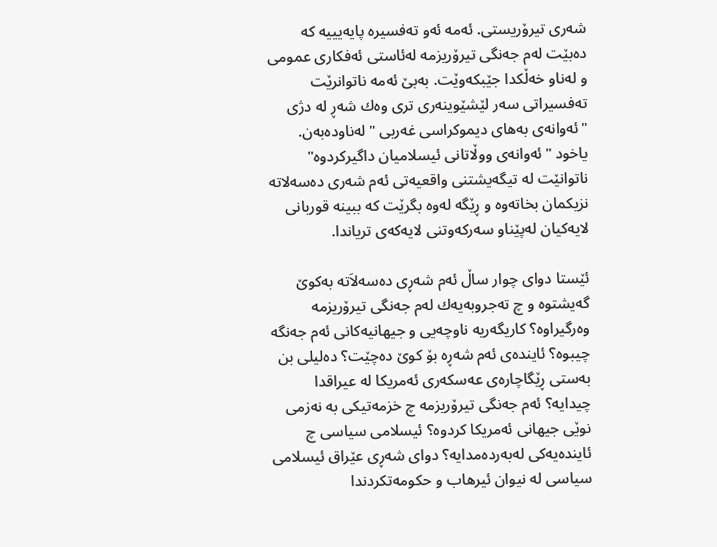شه‌ری تیرۆریستی. ئه‌مه‌ ئه‌و ته‌فسیره‌ پایه‌یییه‌ كه‌ ده‌بێت له‌م جه‌نگی تیرۆریزمه‌ له‌ئاستی ئه‌فكاری عمومی و له‌ناو خه‌ڵكدا جێبكه‌وێت. به‌بێ ئه‌مه‌ ناتوانرێت ته‌فسیراتی سه‌ر لێشێوینه‌ری تری وه‌ك شه‌ڕ له‌ دژی "ئه‌وانه‌ی به‌های دیموكراسی غه‌ربی " له‌ناوده‌به‌ن. یاخود "ئه‌وانه‌ی ووڵاتانی ئیسلامیان داگیركردوه‌" ناتوانێت له‌ تیگه‌یشتنی واقعیه‌تی ئه‌م شه‌ری ده‌سه‌لاته‌ نزیكمان بخاته‌وه‌ و ڕێگه‌ له‌وه‌ بگرێت كه‌ ببینه‌ قوربانی لایه‌كیان له‌پێناو سه‌ركه‌وتنی لایه‌كه‌ی تریاندا.

ئێستا دوای چوار ساڵ ئه‌م شه‌ڕی ده‌سه‌لاَته‌ به‌كوێ گه‌یشتوه‌ و چ ته‌جروبه‌یه‌ك له‌م جه‌نگی تیرۆریزمه‌ وه‌رگیراوه‌؟ كاریگه‌ریه‌ ناوچه‌یی و جیهانیه‌كانی ئه‌م جه‌نگه‌ چیبوه‌؟ ئاینده‌ی ئه‌م شه‌ڕه‌ بۆ كوێ ده‌چێت؟ ده‌لیلی بن به‌ستی ڕێگاچاره‌ی عه‌سكه‌ری ئه‌مریكا له‌ عیراقدا چیدایه‌؟ ئه‌م جه‌نگی تیرۆریزمه‌ چ خزمه‌تیكی به‌ نه‌زمی نوێی جیهانی ئه‌مریكا كردوه‌؟ ئیسلامی سیاسی چ ئاینده‌یه‌كی له‌به‌رده‌مدایه‌؟ دوای شه‌ڕی عێراق ئیسلامی سیاسی له‌ نیوان ئیرهاب و حكومه‌تكردندا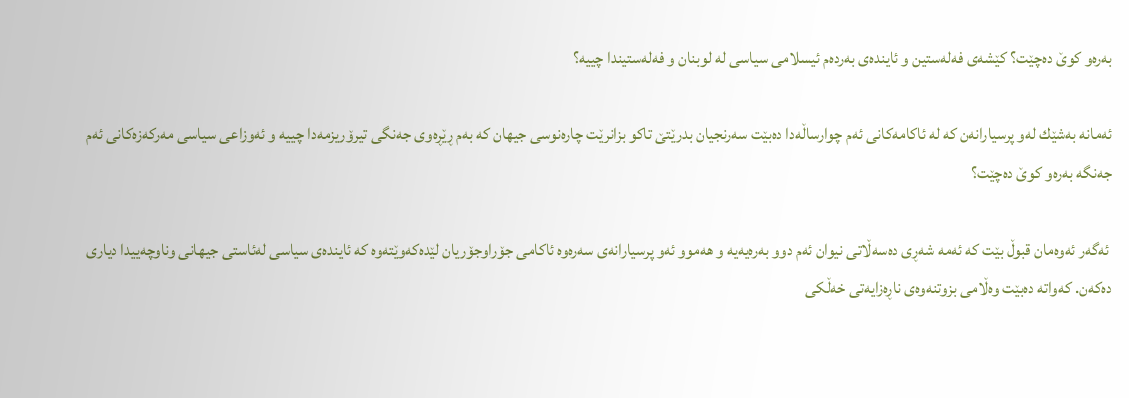به‌ره‌و كوێ ده‌چێت؟ كێشه‌ی فه‌له‌ستین و ئاینده‌ی به‌رده‌م ئیسلامی سیاسی له‌ لوبنان و فه‌له‌ستیندا چییه‌؟

ئه‌مانه‌ به‌شێك له‌و پرسیارانه‌ن كه‌ له‌ ئاكامه‌كانی ئه‌م چوارساڵه‌دا ده‌بێت سه‌رنجیان بدرێتێ تاكو بزانرێت چاره‌نوسی جیهان كه‌ به‌م ڕێڕه‌وی جه‌نگی تیرۆریزمه‌دا چییه‌ و ئه‌وزاعی سیاسی مه‌ركه‌زه‌كانی ئه‌م جه‌نگه‌ به‌ره‌و كوێ ده‌چێت؟

 ئه‌گه‌ر ئه‌وه‌مان قبوڵ بێت كه‌ ئه‌مه‌ شه‌ڕی ده‌سه‌ڵاتی نیوان ئه‌م دوو به‌ره‌یه‌یه‌ و هه‌موو ئه‌و پرسیارانه‌ی سه‌ره‌وه‌ ئاكامی جۆراوجۆریان لێده‌كه‌وێته‌وه‌ كه‌ ئاینده‌ی سیاسی له‌ئاستی جیهانی وناوچه‌ییدا دیاری ده‌كه‌ن. كه‌واته‌ ده‌بێت وه‌ڵامی بزوتنه‌وه‌ی ناڕه‌زایه‌تی خه‌ڵكی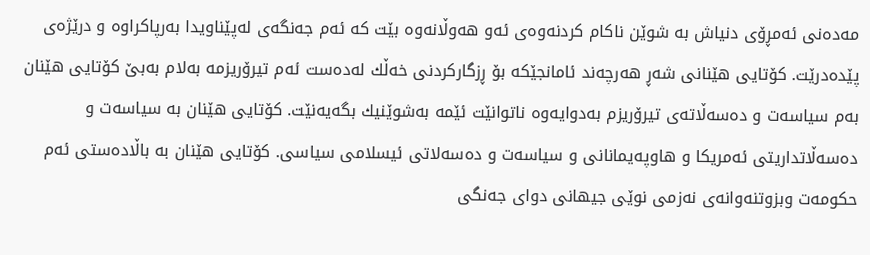مه‌ده‌نی ئه‌مڕۆی دنیاش به‌ شوێن ناكام كردنه‌وه‌ی ئه‌و هه‌وڵانه‌وه‌ بێت كه‌ ئه‌م جه‌نگه‌ی له‌پێناویدا به‌رپاكراوه‌ و درێژه‌ی پێده‌درێت. كۆتایی هێنانی شه‌ڕ هه‌رچه‌ند ئامانجێكه‌ بۆ ڕزگاركردنی خه‌ڵك له‌ده‌ست ئه‌م تیرۆریزمه‌ به‌لام به‌بێ كۆتایی هێنان به‌م سیاسه‌ت و ده‌سه‌ڵاته‌ی تیرۆریزم به‌دوایه‌وه‌ ناتوانێت ئێمه‌ به‌شوێنیك بگه‌یه‌نێت. كۆتایی هێنان به‌ سیاسه‌ت و ده‌سه‌ڵاتداریتی ئه‌مریكا و هاوپه‌یمانانی و سیاسه‌ت و ده‌سه‌لاتی ئیسلامی سیاسی. كۆتایی هێنان به‌ باڵاده‌ستی ئه‌م حكومه‌ت وبزوتنه‌وانه‌ی نه‌زمی نوێی جیهانی دوای جه‌نگی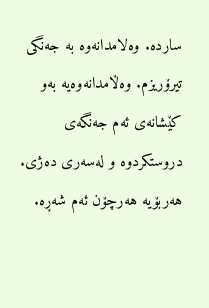سارده‌. وه‌لامدانه‌وه‌ به‌ جه‌نگی تیرۆریزم. وه‌ڵامدانه‌وه‌یه‌ به‌و كێشانه‌ی ئه‌م جه‌نگه‌ی دروستكردوه‌ و له‌سه‌ری ده‌ژی. هه‌ربۆیه‌ هه‌رچۆن ئه‌م شه‌ڕه‌.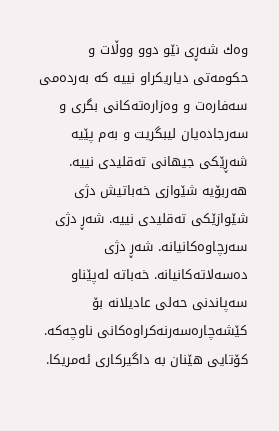وه‌ك شه‌ڕی نێو دوو ووڵات و حكومه‌تی دیاریكراو نییه‌ كه‌ به‌رده‌می سه‌فاره‌ت و وه‌زاره‌ته‌كانی بگری و سه‌رجاده‌یان لیبگریت و به‌م پێیه‌ شه‌ڕێكی جیهانی ته‌قلیدی نییه‌. هه‌ربۆیه‌ شێوازی خه‌باتیش دژی شێوازێكی ته‌قلیدی نییه‌. شه‌ڕ دژی سه‌رچاوه‌كانیانه‌. شه‌ڕ دژی ده‌سه‌لاته‌كانیانه‌. خه‌باته‌ له‌پێناو سه‌پاندنی حه‌لی عادیلانه‌ بۆ كێشه‌چاره‌سه‌رنه‌كراوه‌كانی ناوچه‌كه‌. كۆتایی هێنان به‌ داگیركاری ئه‌مریكا.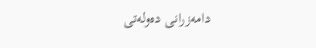دامه‌زرانی ده‌وله‌تی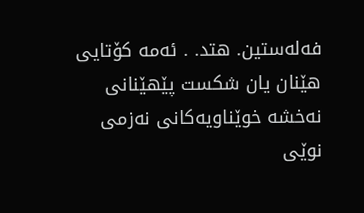فه‌له‌ستین. هتد. . ئه‌مه‌ كۆتایی هێنان یان شكست پێهێنانی نه‌خشه‌ خوێناویه‌كانی نه‌زمی نوێی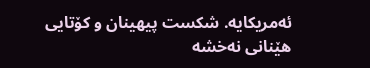ئه‌مریكایه‌. شكست پیهینان و كۆتایی هێنانی نه‌خشه‌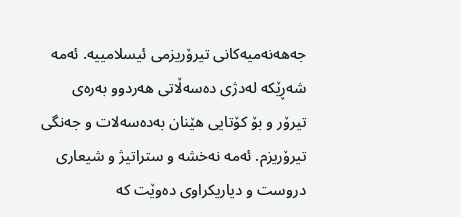جه‌هه‌نه‌میه‌كانی تیرۆریزمی ئیسلامییه‌. ئه‌مه‌ شه‌ڕێكه‌ له‌دژی ده‌سه‌ڵاتی هه‌ردوو به‌ره‌ی تیرۆر و بۆ كۆتایی هێنان به‌ده‌سه‌لات و جه‌نگی تیرۆریزم. ئه‌مه‌ نه‌خشه‌ و ستراتیژ و شیعاری دروست و دیاریكراوی ده‌وێت كه‌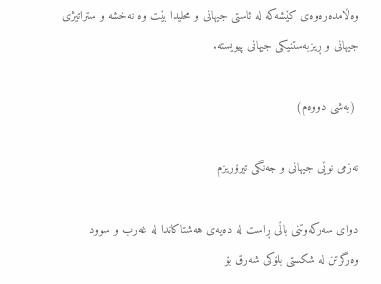وه‌ڵامده‌ره‌وه‌ی كێشه‌كه‌ له‌ ئاستی جیهانی و محلیدا بێت وه‌ نه‌خشه‌ و ستراتیژی جیهانی و ڕیزبه‌ستنیكی جیهانی پیویسته‌.

 (به‌شی دووه‌م)

نه‌زمی نوێی جیهانی و جه‌نگی تیرۆریزم

دوای سه‌ركه‌وتنی باڵی ڕاست له‌ ده‌یه‌ی هه‌شتاكاندا له‌ غه‌رب و سوود وه‌رگرتن له‌ شكستی بلۆكی شه‌رق بۆ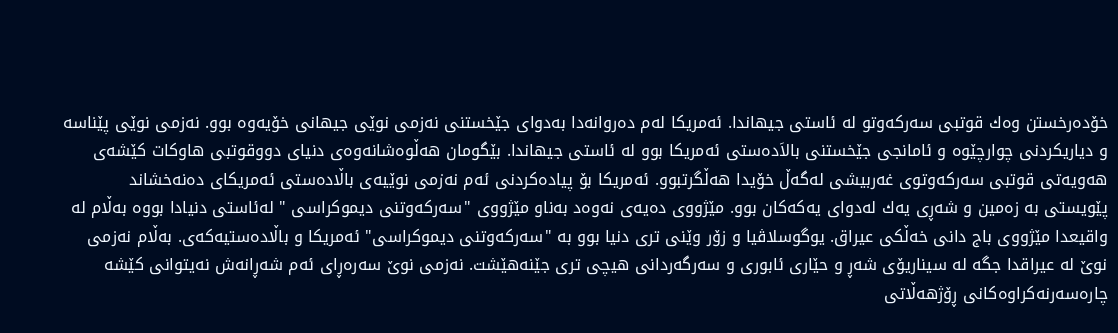خۆده‌رخستن وه‌ك قوتبی سه‌ركه‌وتو له‌ ئاستی جیهاندا. ئه‌مریكا له‌م ده‌روانه‌دا به‌دوای جێخستنی نه‌زمی نوێی جیهانی خۆیه‌وه‌ بوو. نه‌زمی نوێی پێناسه‌ و دیاریكردنی چوارچێوه‌ و ئامانجی جێخستنی بالاَده‌ستی ئه‌مریكا بوو له‌ ئاستی جیهاندا. بێگومان هه‌ڵوه‌شانه‌وه‌ی دنیای دووقوتبی هاوكات كێشه‌ی هه‌ویه‌تی قوتبی سه‌ركه‌وتوی غه‌ربیشی له‌گه‌ڵ خۆیدا هه‌ڵگرتبوو. ئه‌مریكا بۆ پیاده‌كردنی ئه‌م نه‌زمی نوێیه‌ی باڵاده‌ستی ئه‌مریكای ده‌نه‌خشاند پێویستی به‌ زه‌مین و شه‌ڕی یه‌ك له‌دوای یه‌كه‌كان بوو. مێژووی ده‌یه‌ی نه‌وه‌د به‌ناو مێژووی "سه‌ركه‌وتنی دیموكراسی " له‌ئاستی دنیادا بووه‌ به‌ڵام له‌ واقیعدا مێژووی باج دانی خه‌ڵكی عیراق. یوگوسلاڤیا و زۆر وێنی تری دنیا بوو به‌ "سه‌ركه‌وتنی دیموكراسی" ئه‌مریكا و باڵاده‌ستیه‌كه‌ی. به‌ڵام نه‌زمی نوێ له‌ عیراقدا جگه‌ له‌ سیناریۆی شه‌ڕ و حێاری ئابوری و سه‌رگه‌ردانی هیچی تری جێنه‌هێشت. نه‌زمی نوێ سه‌ره‌ڕای ئه‌م شه‌ڕانه‌ش نه‌یتوانی كێشه‌ چاره‌سه‌رنه‌كراوه‌كانی ڕۆژهه‌ڵاتی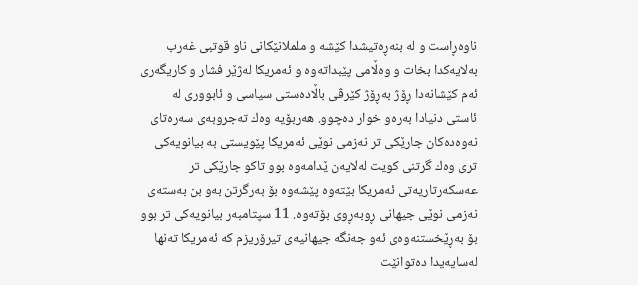ناوه‌ڕاست و له‌ بنه‌ڕه‌تیشدا كێشه‌ و ململانێكانی ناو قوتبی غه‌رب به‌لایه‌كدا بخات و وه‌ڵامی پێبداته‌وه‌ و ئه‌مریكا له‌ژێر فشار و كاریگه‌ری ئه‌م كێشانه‌دا ڕۆژ به‌ڕۆژ كێرڤی باڵاده‌ستی سیاسی و ئابووری له‌ ئاستی دنیادا به‌ره‌و خوار ده‌چوو. هه‌ربۆیه‌ وه‌ك ته‌جروبه‌ی سه‌ره‌تای نه‌وه‌ده‌كان جارێكی تر نه‌زمی نوێی ئه‌مریكا پێویستی به‌ بیانویه‌كی تری وه‌ك گرتنی كویت له‌لایه‌ن ێدامه‌وه‌ بوو تاكو جارێكی تر عه‌سكه‌رتاریه‌تی ئه‌مریكا بێته‌وه‌ پێشه‌وه‌ بۆ به‌رگرتن به‌و بن به‌سته‌ی نه‌زمی نوێی جیهانی ڕوبه‌ڕوی بۆته‌وه‌. 11 سپتامبه‌ر بیانویه‌كی تر بوو بۆ به‌ڕێخستنه‌وه‌ی ئه‌و جه‌نگه‌ جیهانیه‌ی تیرۆریزم كه‌ ئه‌مریكا ته‌نها له‌سایه‌یدا ده‌توانێت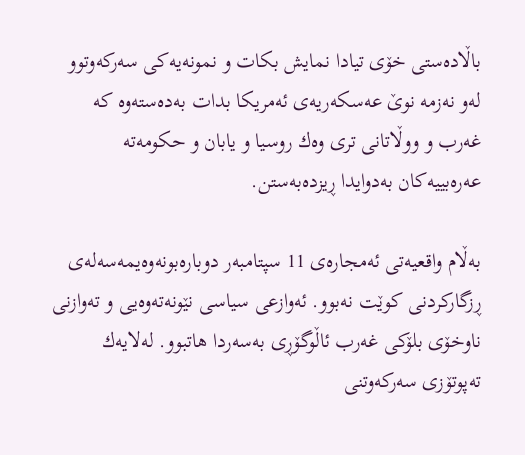باڵاده‌ستی خۆی تیادا نمایش بكات و نمونه‌یه‌كی سه‌ركه‌وتوو له‌و نه‌زمه‌ نوێ عه‌سكه‌ریه‌ی ئه‌مریكا بدات به‌ده‌سته‌وه‌ كه‌ غه‌رب و ووڵاتانی تری وه‌ك روسیا و یابان و حكومه‌ته‌ عه‌ره‌بییه‌كان به‌دوایدا ڕیزده‌به‌ستن.

به‌ڵام واقعیه‌تی ئه‌مجاره‌ی 11 سپتامبه‌ر دوباره‌بونه‌وه‌یمه‌سه‌له‌ی ڕزگاركردنی كوێت نه‌بوو. ئه‌وازعی سیاسی نێونه‌ته‌وه‌یی و ته‌وازنی ناوخۆی بلۆكی غه‌رب ئاڵوگۆڕی به‌سه‌ردا هاتبوو. له‌لایه‌ك ته‌پوتۆزی سه‌ركه‌وتنی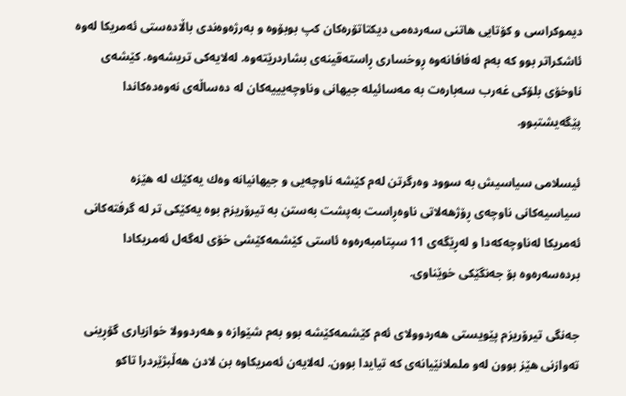دیموكراسی و كۆتایی هاتنی سه‌رده‌می دیكتاتۆره‌كان كپ بوبۆوه‌ و به‌رژه‌وه‌ندی باڵاده‌ستی ئه‌مریكا له‌وه‌ ئاشكراتر بوو كه‌ به‌م له‌فافانه‌وه‌ ڕوخساری ڕاسته‌قینه‌ی بشاردرێته‌وه‌. له‌لایه‌كی تریشه‌وه‌. كێشه‌ی ناوخۆی بلۆكی غه‌رب سه‌باره‌ت به‌ مه‌سائیله‌ جیهانی وناوچه‌یییه‌كان له‌ ده‌ساڵه‌ی نه‌وه‌ده‌كاندا پێگه‌یشتبوو.

ئیسلامی سیاسیش به‌ سوود وه‌رگرتن له‌م كێشه‌ ناوچه‌یی و جیهانیانه‌ وه‌ك یه‌كێك له‌ هێزه‌ سیاسیه‌كانی ناوچه‌ی ڕۆژهه‌لاتی ناوه‌ڕاست به‌پشت به‌ستن به‌ تیرۆریزم بوه‌ یه‌كێكی تر له‌ گرفته‌كانی ئه‌مریكا له‌ناوچه‌كه‌دا و له‌ڕێگه‌ی 11 سپتامبه‌ره‌وه‌ ئاستی كێشمه‌كێشی خۆی له‌گه‌ل ئه‌مریكادا برده‌سه‌ره‌وه‌ بۆ جه‌نگێكی خوێناوی.

جه‌نگی تیرۆریزم پێویستی هه‌ردوولای ئه‌م كێشمه‌كێشه‌ بوو به‌م شێوازه‌ و هه‌ردوولا خوازیاری گۆڕینی ته‌وازنی هێز بوون له‌و ململانێیانه‌ی كه‌ تیایدا بوون. له‌لایه‌ن ئه‌مریكاوه‌ بن لادن هه‌ڵبژێردرا تاكو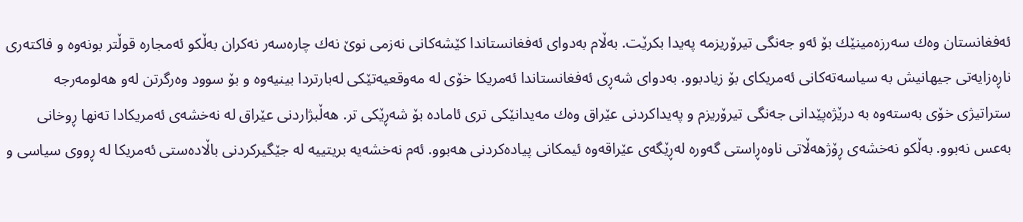ئه‌فغانستان وه‌ك سه‌رزه‌مینێك بۆ ئه‌و جه‌نگی تیرۆریزمه‌ په‌یدا بكرێت. به‌ڵام به‌دوای ئه‌فغانستاندا كێشه‌كانی نه‌زمی نوێ نه‌ك چاره‌سه‌ر نه‌كران به‌ڵكو ئه‌مجاره‌ قوڵتر بونه‌وه‌ و فاكته‌ری ناڕه‌زایه‌تی جیهانیش به‌ سیاسه‌ته‌كانی ئه‌مریكای بۆ زیادبوو. به‌دوای شه‌ڕی ئه‌فغانستاندا ئه‌مریكا خۆی له‌ مه‌وقعیه‌تێكی له‌بارتردا بینیه‌وه‌ و بۆ سوود وه‌رگرتن له‌و هه‌لومه‌رجه‌ ستراتیژی خۆی به‌سته‌وه‌ به‌ درێژه‌پێدانی جه‌نگی تیرۆریزم و په‌یداكردنی عێراق وه‌ك مه‌یدانێكی تری ئاماده‌ بۆ شه‌ڕێكی تر. هه‌ڵبژاردنی عێراق له‌ نه‌خشه‌ی ئه‌مریكادا ته‌نها ڕوخانی به‌عس نه‌بوو. به‌ڵكو نه‌خشه‌ی ڕۆژهه‌ڵاتی ناوه‌ڕاستی گه‌وره‌ له‌ڕێگه‌ی عێراقه‌وه‌ ئیمكانی پیاده‌كردنی هه‌بوو. ئه‌م نه‌خشه‌یه‌ بریتییه‌ له‌ جێگیركردنی باڵاده‌ستی ئه‌مریكا له‌ ڕووی سیاسی و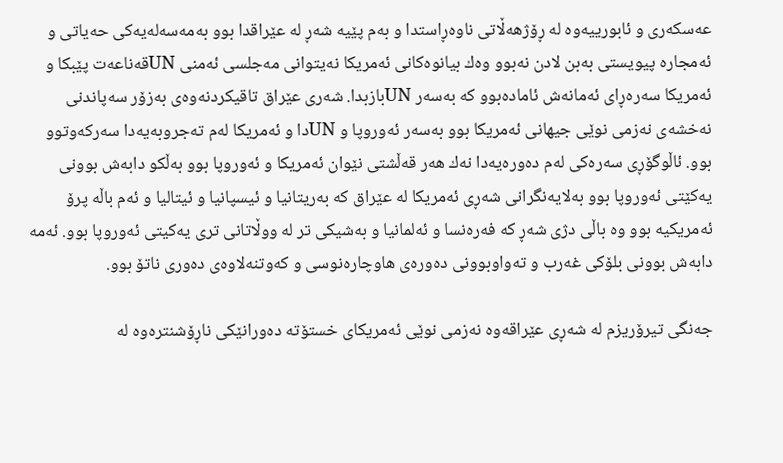عه‌سكه‌ری و ئابورییه‌وه‌ له‌ ڕۆژهه‌ڵاتی ناوه‌ڕاستدا و به‌م پێیه‌ شه‌ڕ له‌ عێراقدا بوو به‌مه‌سه‌له‌یه‌كی حه‌یاتی و ئه‌مجاره‌ پیویستی به‌بن لادن نه‌بوو وه‌ك بیانوه‌كانی ئه‌مریكا نه‌یتوانی مه‌جلسی ئه‌منی UNقه‌ناعه‌ت پێبكا و ئه‌مریكا سه‌ره‌ڕای ئه‌مانه‌ش ئاماده‌بوو كه‌ به‌سه‌ر UNبازبدا. شه‌ری عێراق تاقیكردنه‌وه‌ی به‌زۆر سه‌پاندنی نه‌خشه‌ی نه‌زمی نوێی جیهانی ئه‌مریكا بوو به‌سه‌ر ئه‌وروپا و UNدا و ئه‌مریكا له‌م ته‌جروبه‌یه‌دا سه‌ركه‌وتوو بوو. ئاڵوگۆڕی سه‌ره‌كی له‌م ده‌وره‌یه‌دا نه‌ك هه‌ر قه‌ڵشتی نێوان ئه‌مریكا و ئه‌وروپا بوو به‌ڵكو دابه‌ش بوونی یه‌كێتی ئه‌وروپا بوو به‌لایه‌نگرانی شه‌ڕی ئه‌مریكا له‌ عێراق كه‌ به‌ریتانیا و ئیسپانیا و ئیتالیا و ئه‌م باڵه‌ پرۆ ئه‌مریكیه‌ بوو وه‌ باڵی دژی شه‌ڕ كه‌ فه‌ره‌نسا و ئه‌لمانیا و به‌شیكی تر له‌ ووڵاتانی تری یه‌كیتی ئه‌وروپا بوو. ئه‌مه‌ دابه‌ش بوونی بلۆكی غه‌رب و ته‌واوبوونی ده‌وره‌ی هاوچاره‌نوسی و كه‌وتنه‌لاوه‌ی ده‌وری ناتۆ بوو.

جه‌نگی تیرۆریزم له‌ شه‌ڕی عێراقه‌وه‌ نه‌زمی نوێی ئه‌مریكای خستۆته‌ ده‌ورانێكی ناڕۆشنتره‌وه‌ له‌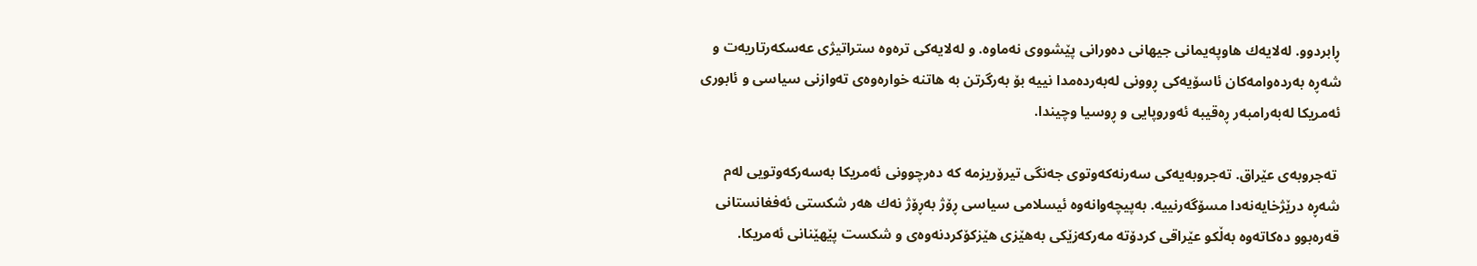ڕابردوو. له‌لایه‌ك هاوپه‌یمانی جیهانی ده‌ورانی پێشووی نه‌ماوه‌. و له‌لایه‌كی تره‌وه‌ ستراتیژی عه‌سكه‌رتاریه‌ت و شه‌ڕه‌ به‌رده‌وامه‌كان ئاسۆیه‌كی ڕوونی له‌به‌رده‌مدا نییه‌ بۆ به‌رگرتن به‌ هاتنه‌ خواره‌وه‌ی ته‌وازنی سیاسی و ئابوری ئه‌مریكا له‌به‌رامبه‌ر ڕه‌قیبه‌ ئه‌وروپایی و ڕوسیا وچیندا.

 ته‌جروبه‌ی عێراق. ته‌جروبه‌یه‌كی سه‌رنه‌كه‌وتوی جه‌نگی تیرۆریزمه‌ كه‌ ده‌رچوونی ئه‌مریكا به‌سه‌ركه‌وتویی له‌م شه‌ڕه‌ درێژخایه‌نه‌دا مسۆگه‌رنییه‌. به‌پیچه‌وانه‌وه‌ ئیسلامی سیاسی ڕۆژ به‌ڕۆژ نه‌ك هه‌ر شكستی ئه‌فغانستانی قه‌ره‌بوو ده‌كاته‌وه‌ به‌ڵكو عێراقی كردۆته‌ مه‌ركه‌زێكی به‌هێزی هێزكۆكردنه‌وه‌ی و شكست پێهێنانی ئه‌مریكا.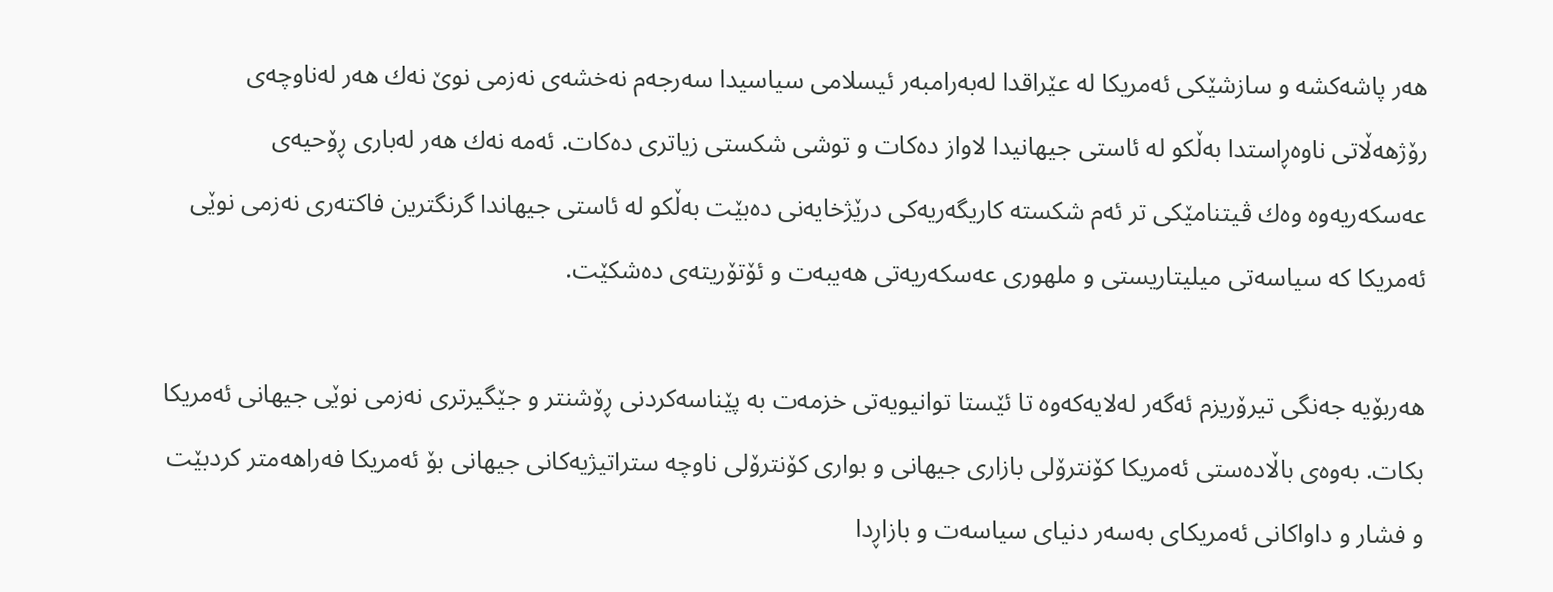هه‌ر پاشه‌كشه‌ و سازشێكی ئه‌مریكا له‌ عێراقدا له‌به‌رامبه‌ر ئیسلامی سیاسیدا سه‌رجه‌م نه‌خشه‌ی نه‌زمی نوێ نه‌ك هه‌ر له‌ناوچه‌ی رۆژهه‌ڵاتی ناوه‌ڕاستدا به‌ڵكو له‌ ئاستی جیهانیدا لاواز ده‌كات و توشی شكستی زیاتری ده‌كات. ئه‌مه‌ نه‌ك هه‌ر له‌باری ڕۆحیه‌ی عه‌سكه‌ریه‌وه‌ وه‌ك ڤیتنامێكی تر ئه‌م شكسته‌ كاریگه‌ریه‌كی درێژخایه‌نی ده‌بێت به‌ڵكو له‌ ئاستی جیهاندا گرنگترین فاكته‌ری نه‌زمی نوێی ئه‌مریكا كه‌ سیاسه‌تی میلیتاریستی و ملهوری عه‌سكه‌ریه‌تی هه‌یبه‌ت و ئۆتۆریته‌ی ده‌شكێت.

هه‌ربۆیه‌ جه‌نگی تیرۆریزم ئه‌گه‌ر له‌لایه‌كه‌وه‌ تا ئێستا توانیویه‌تی خزمه‌ت به‌ پێناسه‌كردنی ڕۆشنتر و جێگیرتری نه‌زمی نوێی جیهانی ئه‌مریكا بكات. به‌وه‌ی باڵاده‌ستی ئه‌مریكا كۆنترۆلی بازاری جیهانی و بواری كۆنترۆلی ناوچه‌ ستراتیژیه‌كانی جیهانی بۆ ئه‌مریكا فه‌راهه‌متر كردبێت و فشار و داواكانی ئه‌مریكای به‌سه‌ر دنیای سیاسه‌ت و بازاڕدا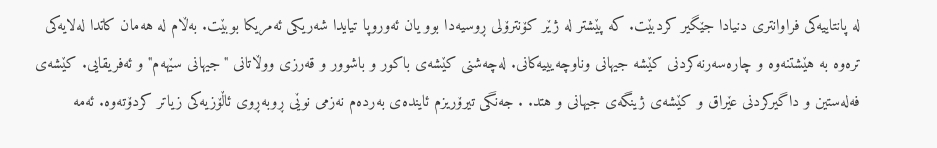له‌ پانتاییه‌كی فراوانتری دنیادا جێگیر كردبێت. كه‌ پێشتر له‌ ژێر كۆنترۆلی ڕوسیه‌دا بوو یان ئه‌وروپا تیایدا شه‌ریكی ئه‌مریكا بوبێت. به‌ڵام له‌ هه‌مان كاتدا له‌لایه‌كی تره‌وه‌ به‌ هێشتنه‌وه‌ و چاره‌سه‌رنه‌كردنی كێشه‌ جیهانی وناوچه‌یییه‌كانی. له‌چه‌شنی كێشه‌ی باكور و باشوور و قه‌رزی ووڵاتانی "جیهانی سێهه‌م" و ئه‌فریقایی. كێشه‌ی فه‌له‌ستین و داگیركردنی عێراق و كێشه‌ی ژینگه‌ی جیهانی و هتد. . جه‌نگی تیرۆریزم ئاینده‌ی به‌رده‌م نه‌زمی نوێی ڕوبه‌ڕوی ئاڵۆزیه‌كی زیاتر كردۆته‌وه‌. ئه‌مه‌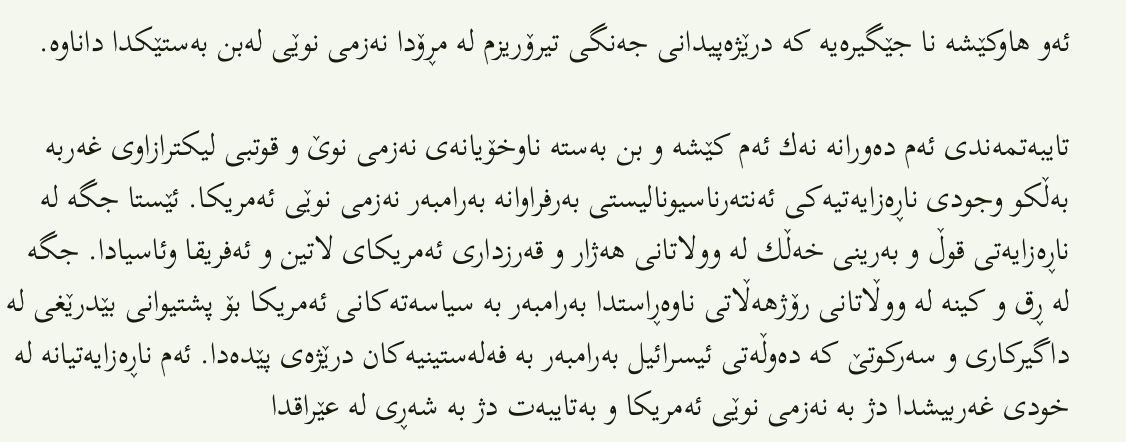ئه‌و هاوكێشه‌ نا جێگیره‌یه‌ كه‌ درێژه‌پیدانی جه‌نگی تیرۆریزم له‌ مڕۆدا نه‌زمی نوێی له‌بن به‌ستێكدا داناوه‌.

تایبه‌تمه‌ندی ئه‌م ده‌ورانه‌ نه‌ك ئه‌م كێشه‌ و بن به‌سته‌ ناوخۆیانه‌ی نه‌زمی نوێ و قوتبی لیكترازاوی غه‌ربه‌ به‌ڵكو وجودی ناڕه‌زایه‌تیه‌كی ئه‌نته‌رناسیونالیستی به‌رفراوانه‌ به‌رامبه‌ر نه‌زمی نوێی ئه‌مریكا. ئێستا جگه‌ له‌ ناڕه‌زایه‌تی قوڵ و به‌رینی خه‌ڵك له‌ وولاتانی هه‌ژار و قه‌رزداری ئه‌مریكای لاتین و ئه‌فریقا وئاسیادا. جگه‌ له‌ ڕق و كینه‌ له‌ ووڵاتانی رۆژهه‌ڵاتی ناوه‌ڕاستدا به‌رامبه‌ر به‌ سیاسه‌ته‌كانی ئه‌مریكا بۆ پشتیوانی بێدرێغی له‌ داگیركاری و سه‌ركوتێ كه‌ ده‌وڵه‌تی ئیسرائیل به‌رامبه‌ر به‌ فه‌له‌ستینیه‌كان درێژه‌ی پێده‌دا. ئه‌م ناڕه‌زایه‌تیانه‌ له‌ خودی غه‌ربیشدا دژ به‌ نه‌زمی نوێی ئه‌مریكا و به‌تایبه‌ت دژ به‌ شه‌ڕی له‌ عێراقدا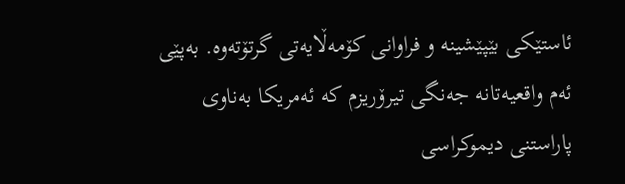ئاستێكی بێپێشینه‌ و فراوانی كۆمه‌ڵایه‌تی گرتۆته‌وه‌. به‌پێی ئه‌م واقعیه‌تانه‌ جه‌نگی تیرۆریزم كه‌ ئه‌مریكا به‌ناوی پاراستنی دیموكراسی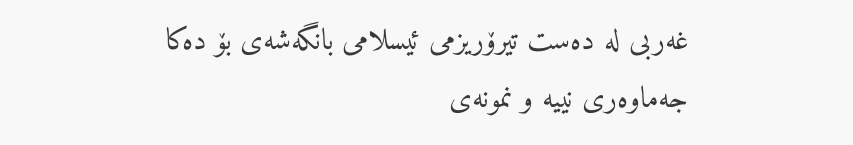غه‌ربی له‌ ده‌ست تیرۆریزمی ئیسلامی بانگه‌شه‌ی بۆ ده‌كا جه‌ماوه‌ری نییه‌ و نمونه‌ی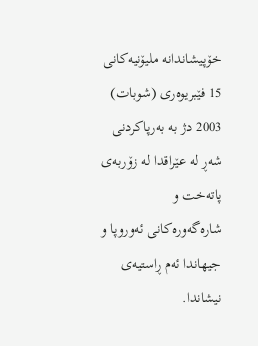خۆپیشاندانه‌ ملیۆنیه‌كانی 15 فێبریوه‌ری (شوبات) 2003 دژ به‌ به‌رپاكردنی شه‌ڕ له‌ عێراقدا له‌ زۆربه‌ی پاته‌خت و شاره‌گه‌وره‌كانی ئه‌وروپا و جیهاندا ئه‌م ڕاستیه‌ی نیشاندا.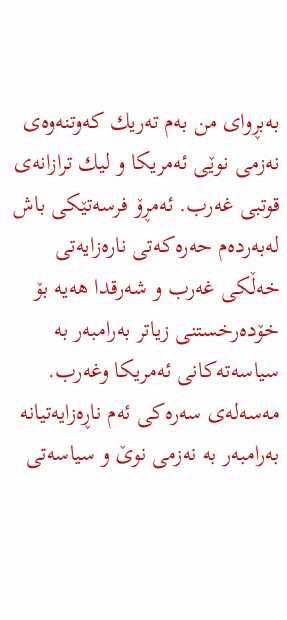به‌بڕوای من به‌م ته‌ریك كه‌وتنه‌وه‌ی نه‌زمی نوێی ئه‌مریكا و لیك ترازانه‌ی قوتبی غه‌رب. ئه‌مڕۆ فرسه‌تێكی باش له‌به‌رده‌م حه‌ره‌كه‌تی ناره‌زایه‌تی خه‌ڵكی غه‌رب و شه‌رقدا هه‌یه‌ بۆ خۆده‌رخستنی زیاتر به‌رامبه‌ر به‌ سیاسه‌ته‌كانی ئه‌مریكا وغه‌رب. مه‌سه‌له‌ی سه‌ره‌كی ئه‌م ناڕه‌زایه‌تیانه‌ به‌رامبه‌ر به‌ نه‌زمی نوێ و سیاسه‌تی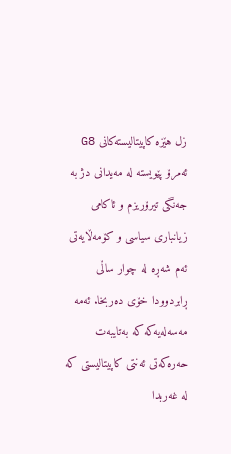زل هێزه‌ كاپیتالیسته‌كانی G8 ئه‌مرۆ پێویسته‌ له‌ مه‌یدانی دژ به‌ جه‌نگی تیرۆریزم و ئاكامی زیانباری سیاسی و كۆمه‌ڵایه‌تی ئه‌م شه‌ڕه‌ له‌ چوار ساڵی ڕابردوودا خۆی ده‌ربخا. ئه‌مه‌ مه‌سه‌له‌یه‌كه‌ كه‌ به‌تایبه‌ت حه‌ره‌كه‌تی ئه‌نتی كاپیتالیستی كه‌ له‌ غه‌ربدا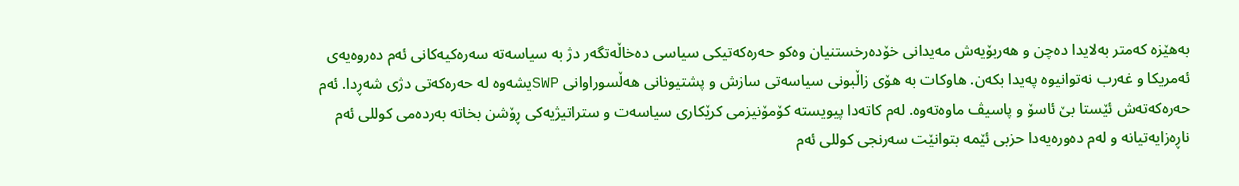به‌هێزه‌ كه‌متر به‌لایدا ده‌چن و هه‌ربۆیه‌ش مه‌یدانی خۆده‌رخستنیان وه‌كو حه‌ره‌كه‌تیكی سیاسی ده‌خاڵه‌تگه‌ر دژ به‌ سیاسه‌ته‌ سه‌ره‌كیه‌كانی ئه‌م ده‌روه‌یه‌ی ئه‌مریكا و غه‌رب نه‌توانیوه‌ په‌یدا بكه‌ن. هاوكات به‌ هۆی زاڵبونی سیاسه‌تی سازش و پشتیونانی هه‌ڵسوراوانی SWPیشه‌وه‌ له‌ حه‌ره‌كه‌تی دژی شه‌ڕدا. ئه‌م حه‌ره‌كه‌ته‌ش ئێستا بێ ئاسۆ و پاسیڤ ماوه‌ته‌وه‌. له‌م كاته‌دا پیویسته‌ كۆمۆنیزمی كرێكاری سیاسه‌ت و ستراتیژیه‌كی ڕۆشن بخاته‌ به‌رده‌می كوللی ئه‌م ناڕه‌زایه‌تیانه‌ و له‌م ده‌وره‌یه‌دا حزبی ئێمه‌ بتوانێت سه‌رنجی كوللی ئه‌م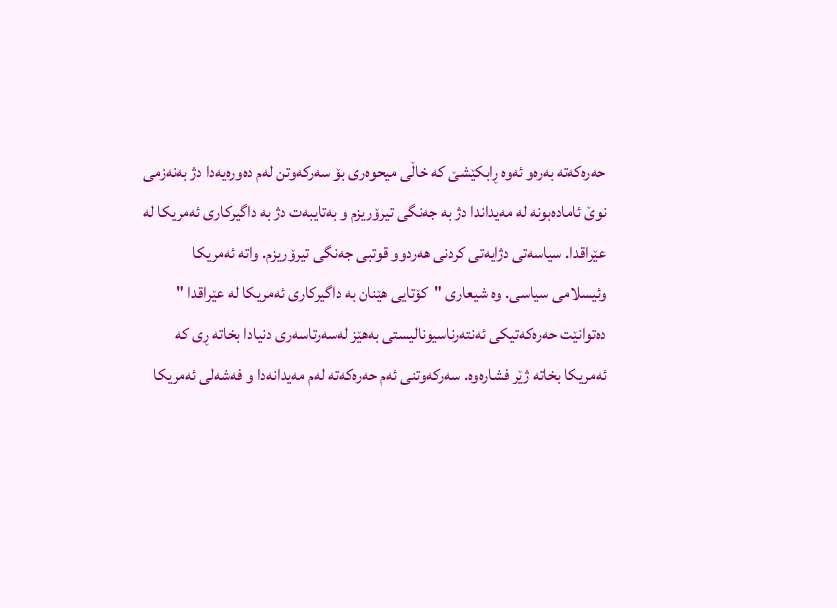حه‌ره‌كه‌ته‌ به‌ره‌و ئه‌وه‌ ڕابكێشێ كه‌ خاڵی میحوه‌ری بۆ سه‌ركه‌وتن له‌م ده‌وره‌یه‌دا دژ به‌نه‌زمی نوێ ئاماده‌بونه‌ له‌ مه‌یداندا دژ به‌ جه‌نگی تیرۆریزم و به‌تایبه‌ت دژ به‌ داگیركاری ئه‌مریكا له‌ عێراقدا. سیاسه‌تی دژایه‌تی كردنی هه‌ردوو قوتبی جه‌نگی تیرۆریزم. واته‌ ئه‌مریكا وئیسلامی سیاسی. وه‌ شیعاری "كۆتایی هێنان به‌ داگیركاری ئه‌مریكا له‌ عێراقدا " ده‌توانێت حه‌ره‌كه‌تیكی ئه‌نته‌رناسیونالیستی به‌هێز له‌سه‌رتاسه‌ری دنیادا بخاته‌ ڕی كه‌ ئه‌مریكا بخاته‌ ژێر فشاره‌وه‌. سه‌ركه‌وتنی ئه‌م حه‌ره‌كه‌ته‌ له‌م مه‌یدانه‌دا و فه‌شه‌لی ئه‌مریكا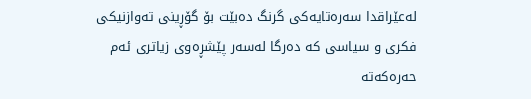له‌عێراقدا سه‌ره‌تایه‌كی گرنگ ده‌بێت بۆ گۆڕینی ته‌وازنیكی فكری و سیاسی كه‌ ده‌رگا له‌سه‌ر پێشڕه‌وی زیاتری ئه‌م حه‌ره‌كه‌ته‌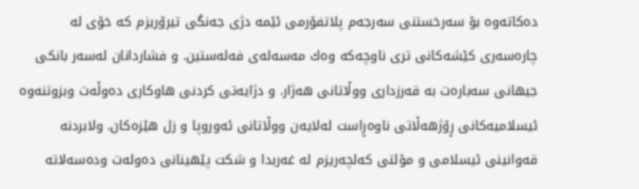ده‌كاته‌وه‌ بۆ سه‌رخستنی سه‌رجه‌م پلاتفۆرمی ئێمه‌ دژی جه‌نگی تیرۆریزم كه‌ خۆی له‌ چاره‌سه‌ری كێشه‌كانی تری ناوچه‌كه‌ وه‌ك مه‌سه‌له‌ی فه‌له‌ستین. و فشاردانان له‌سه‌ر بانكی جیهانی سه‌باره‌ت به‌ قه‌رزداری ووڵاتانی هه‌ژار. و دژایه‌تی كردنی هاوكاری ده‌وڵه‌ت وبزوتنه‌وه‌ ئیسلامیه‌كانی ڕۆژهه‌ڵاتی ناوه‌ڕاست له‌لایه‌ن ووڵاتانی ئه‌وروپا و زل هێزه‌كان. ولابردنه‌ قه‌وانینی ئیسلامی و مۆلتی كه‌لچه‌ریزم له‌ غه‌ربدا و شكت پێهینانی ده‌وله‌ت وده‌سه‌لاته‌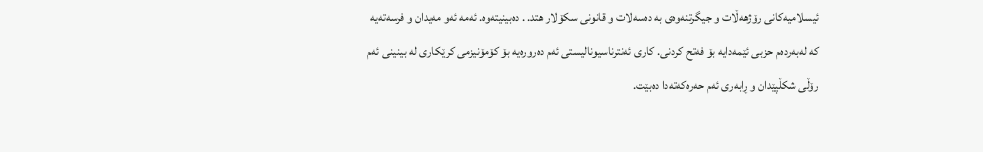ئیسلامیه‌كانی رۆژهه‌ڵات و جیگرتنه‌وه‌ی به‌ ده‌سه‌لات و قانونی سكۆلار هتد. . ده‌بینیته‌وه‌. ئه‌مه‌ ئه‌و مه‌یدان و فرسه‌ته‌یه‌ كه‌ له‌به‌رده‌م حزبی ئێمه‌دایه‌ بۆ فه‌تح كردنی. كاری ئه‌نترناسیونالیستی ئه‌م ده‌روره‌یه‌ بۆ كۆمۆنیزمی كرێكاری له‌ بینینی ئه‌م رۆڵی شكڵپێدان و ڕابه‌ری ئه‌م حه‌ره‌كه‌ته‌دا ده‌بێت.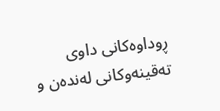ڕوداوه‌كانی داوی ته‌قینه‌وكانی له‌نده‌ن و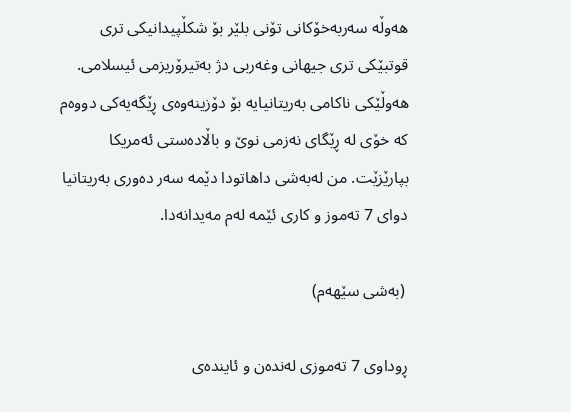هه‌وڵه‌ سه‌ربه‌خۆكانی تۆنی بلێر بۆ شكڵپیدانیكی تری قوتبێكی تری جیهانی وغه‌ربی دژ به‌تیرۆریزمی ئیسلامی. هه‌وڵێكی ناكامی به‌ریتانیایه‌ بۆ دۆزینه‌وه‌ی ڕێگه‌یه‌كی دووه‌م كه‌ خۆی له‌ ڕێگای نه‌زمی نوێ و باڵاده‌ستی ئه‌مریكا بپارێزێت. من له‌به‌شی داهاتودا دێمه‌ سه‌ر ده‌وری به‌ریتانیا دوای 7 ته‌موز و كاری ئێمه‌ له‌م مه‌یدانه‌دا.

 (به‌شی سێهه‌م)

ڕوداوی 7 ته‌موزی له‌نده‌ن و ئاینده‌ی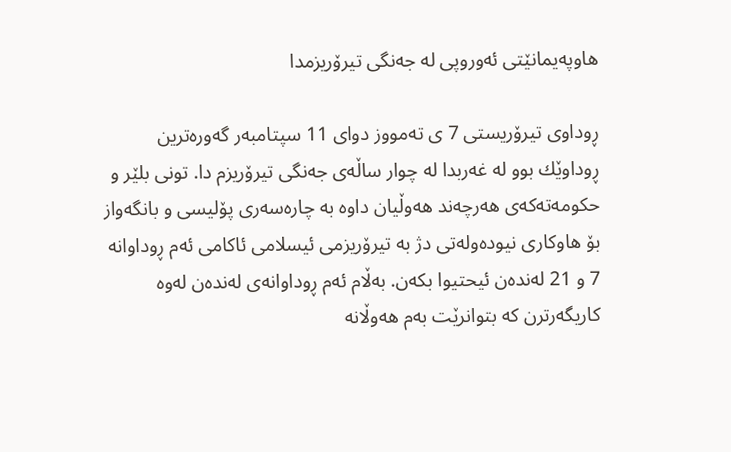هاوپه‌یمانێتی ئه‌وروپی له‌ جه‌نگی تیرۆریزمدا

ڕوداوی تیرۆریستی 7 ی ته‌مووز دوای 11 سپتامبه‌ر گه‌وره‌ترین ڕوداوێك بوو له‌ غه‌ربدا له‌ چوار ساڵه‌ی جه‌نگی تیرۆریزم دا. تونی بلێر و حكومه‌ته‌كه‌ی هه‌رچه‌ند هه‌وڵیان داوه‌ به‌ چاره‌سه‌ری پۆلیسی و بانگه‌واز بۆ هاوكاری نیوده‌وله‌تی دژ به‌ تیرۆریزمی ئیسلامی ئاكامی ئه‌م ڕوداوانه‌ 7 و 21 له‌نده‌ن ئیحتیوا بكه‌ن. به‌ڵام ئه‌م ڕوداوانه‌ی له‌نده‌ن له‌وه‌ كاریگه‌رترن كه‌ بتوانرێت به‌م هه‌وڵانه‌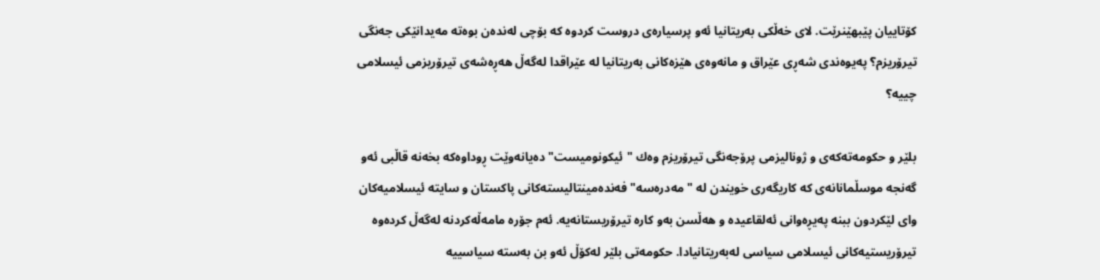كۆتاییان پێبهێنرێت. لای خه‌ڵكی به‌ریتانیا ئه‌و پرسیاره‌ی دروست كردوه‌ كه‌ بۆچی له‌نده‌ن بوه‌ته‌ مه‌یدانێكی جه‌نگی تیرۆریزم؟ په‌یوه‌ندی شه‌ڕی عێراق و مانه‌وه‌ی هێزه‌كانی به‌ریتانیا له‌ عێراقدا له‌گه‌ڵ هه‌ڕه‌شه‌ی تیرۆریزمی ئیسلامی چییه‌؟

بلێر و حكومه‌ته‌كه‌ی و ژونالیزمی پرۆجه‌نگی تیرۆریزم وه‌ك "ئیكونومیست" ده‌یانه‌وێت ڕوداوه‌كه‌ بخه‌نه‌ قاڵبی ئه‌و گه‌نجه‌ موسڵمانانه‌ی كه‌ كاریگه‌ری خویندن له‌ "مه‌دره‌سه‌" فه‌نده‌مینتالیسته‌كانی پاكستان و سایته‌ ئیسلامیه‌كان وای لێكردون ببنه‌ په‌یڕه‌وانی ئه‌لقاعیده‌ و هه‌ڵسن به‌و كاره‌ تیرۆریستانه‌یه‌. ئه‌م جۆره‌ مامه‌ڵه‌كردنه‌ له‌گه‌ڵ كرده‌وه‌ تیرۆریستیه‌كانی ئیسلامی سیاسی له‌به‌ریتانیادا. حكومه‌تی بلێر له‌كۆڵ ئه‌و بن به‌سته‌ سیاسییه‌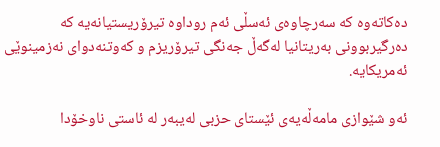ده‌كاته‌وه‌ كه‌ سه‌رچاوه‌ی ئه‌سڵی ئه‌م روداوه‌ تیرۆریستیانه‌یه‌ كه‌ ده‌رگیربوونی به‌ریتانیا له‌گه‌ڵ جه‌نگی تیرۆریزم و كه‌وتنه‌دوای نه‌زمینوێی ئه‌مریكایه‌.

ئه‌و شێوازی مامه‌ڵه‌یه‌ی ئێستای حزبی له‌یبه‌ر له‌ ئاستی ناوخۆدا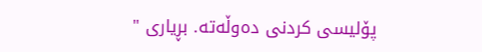پۆلیسی كردنی ده‌وڵه‌ته‌. بڕیاری "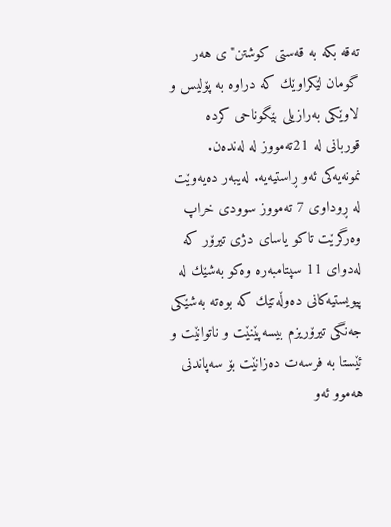ته‌قه‌ بكه‌ به‌ قه‌ستی كوشتن"ی هه‌ر گومان لێكراوێك كه‌ دراوه‌ به‌ پۆلیس و لاوێكی به‌رازیلی بێگوناحی كرده‌ قوربانی له‌ 21ته‌مووز له‌ له‌نده‌ن. نمونه‌یه‌كی ئه‌و ڕاستیه‌یه‌. له‌یبه‌ر ده‌یه‌وێت له‌ ڕوداوی 7 ته‌مووز سوودی خراپ وه‌رگرێت تاكو یاسای دژی تیرۆر كه‌ له‌دوای 11 سپتامبه‌ره‌ وه‌كو به‌شێك له‌ پیویستیه‌كانی ده‌وڵه‌تێك كه‌ بوه‌ته‌ به‌شێكی جه‌نگی تیرۆریزم بیسه‌پێنێت و ناتوانێت و ئێستا به‌ فرسه‌ت ده‌زانێت بۆ سه‌پاندنی هه‌موو ئه‌و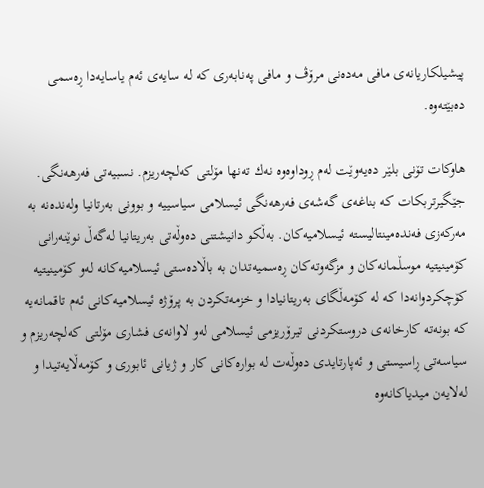پیشیلكاریانه‌ی مافی مه‌ده‌نی مرۆڤ و مافی په‌نابه‌ری كه‌ له‌ سایه‌ی ئه‌م یاسایه‌دا ڕه‌سمی ده‌بێته‌وه‌.

هاوكات تۆنی بلێر ده‌یه‌وێت له‌م ڕوداوه‌وه‌ نه‌ك ته‌نها مۆلتی كه‌لچه‌ریزم. نسبیه‌تی فه‌رهه‌نگی. جێگیرتربكات كه‌ بناغه‌ی گه‌شه‌ی فه‌رهه‌نگی ئیسلامی سیاسییه‌ و بوونی به‌رتانیا وله‌نده‌نه‌ به‌ مه‌ركه‌زی فه‌نده‌مینتالیسته‌ ئیسلامیه‌كان. به‌ڵكو دانیشتنی ده‌وڵه‌تی به‌ریتانیا له‌گه‌ڵ نوێنه‌رانی كۆمینیتیه‌ موسڵمانه‌كان و مزگه‌وته‌كان ڕه‌سمیه‌تدان به‌ باڵاده‌ستی ئیسلامیه‌كانه‌ له‌و كۆمینیتیه‌ كۆچكردوانه‌دا كه‌ له‌ كۆمه‌ڵگای به‌ریتانیادا و خزمه‌تكردن به‌ پرۆژه‌ ئیسلامیه‌كانی ئه‌م تاقمانه‌یه‌ كه‌ بونه‌ته‌ كارخانه‌ی دروستكردنی تیرۆریزمی ئیسلامی له‌و لاوانه‌ی فشاری مۆلتی كه‌لچه‌ریزم و سیاسه‌تی ڕاسیستی و ئه‌پارتایدی ده‌وڵه‌ت له‌ بواره‌كانی كار و ژیانی ئابوری و كۆمه‌ڵایه‌تیدا و له‌لایه‌ن میدیاكانه‌وه‌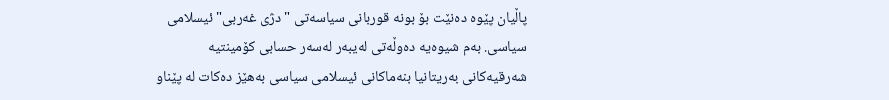پاڵیان پێوه‌ ده‌نێت بۆ بونه‌ قوربانی سیاسه‌تی "دژی غه‌ربی" ئیسلامی سیاسی. به‌م شیوه‌یه‌ ده‌وڵه‌تی له‌یبه‌ر له‌سه‌ر حسابی كۆمینتیه‌ شه‌رقیه‌كانی به‌ریتانیا بنه‌ماكانی ئیسلامی سیاسی به‌هێز ده‌كات له‌ پێناو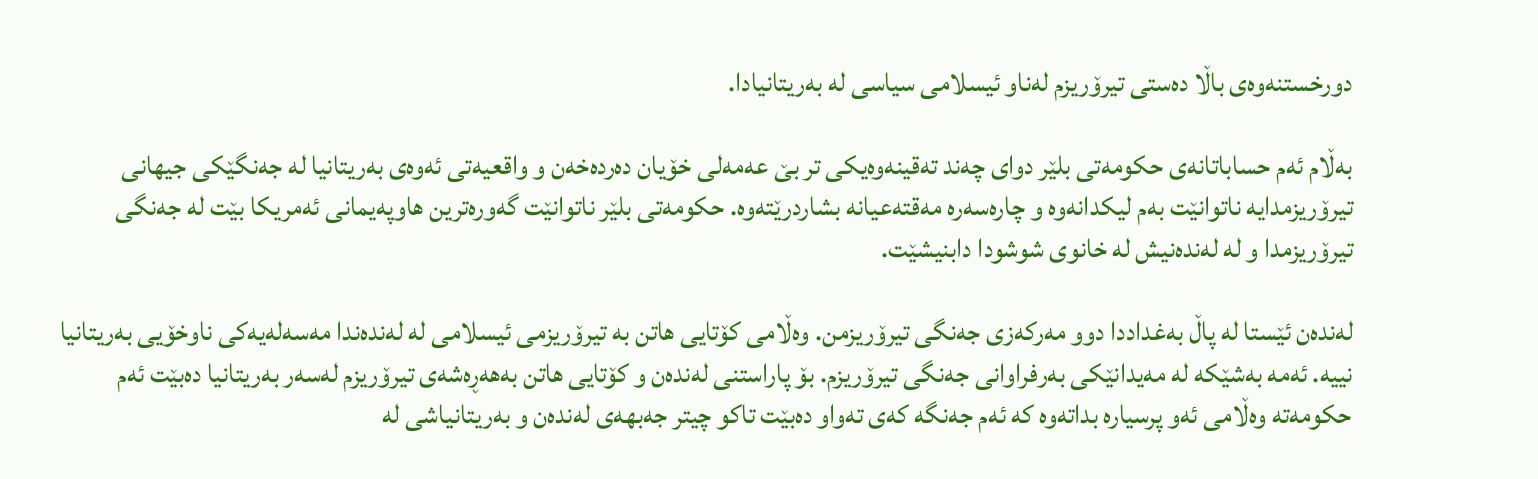دورخستنه‌وه‌ی باڵا ده‌ستی تیرۆریزم له‌ناو ئیسلامی سیاسی له‌ به‌ریتانیادا.

به‌ڵام ئه‌م حساباتانه‌ی حكومه‌تی بلێر دوای چه‌ند ته‌قینه‌وه‌یكی تر بێ عه‌مه‌لی خۆیان ده‌رده‌خه‌ن و واقعیه‌تی ئه‌وه‌ی به‌ریتانیا له‌ جه‌نگێكی جیهانی تیرۆریزمدایه‌ ناتوانێت به‌م لیكدانه‌وه‌ و چاره‌سه‌ره‌ مه‌قته‌عیانه‌ بشاردرێته‌وه‌. حكومه‌تی بلێر ناتوانێت گه‌وره‌ترین هاوپه‌یمانی ئه‌مریكا بێت له‌ جه‌نگی تیرۆریزمدا و له‌ له‌نده‌نیش له‌ خانوی شوشودا دابنیشێت.

له‌نده‌ن ئێستا له‌ پاڵ به‌غداددا دوو مه‌ركه‌زی جه‌نگی تیرۆریزمن. وه‌ڵامی كۆتایی هاتن به‌ تیرۆریزمی ئیسلامی له‌ له‌نده‌ندا مه‌سه‌له‌یه‌كی ناوخۆیی به‌ریتانیا نییه‌. ئه‌مه‌ به‌شێكه‌ له‌ مه‌یدانێكی به‌رفراوانی جه‌نگی تیرۆریزم. بۆ پاراستنی له‌نده‌ن و كۆتایی هاتن به‌هه‌ڕه‌شه‌ی تیرۆریزم له‌سه‌ر به‌ریتانیا ده‌بێت ئه‌م حكومه‌ته‌ وه‌ڵامی ئه‌و پرسیاره‌ بداته‌وه‌ كه‌ ئه‌م جه‌نگه‌ كه‌ی ته‌واو ده‌بێت تاكو چیتر جه‌بهه‌ی له‌نده‌ن و به‌ریتانیاشی له‌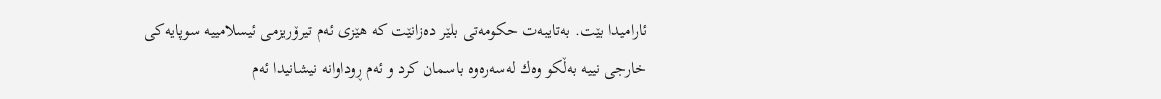ئارامیدا بێت. به‌تایبه‌ت حكومه‌تی بلێر ده‌زانێت كه‌ هێزی ئه‌م تیرۆریزمی ئیسلامییه‌ سوپایه‌كی خارجی نییه‌ به‌ڵكو وه‌ك له‌سه‌ره‌وه‌ باسمان كرد و ئه‌م ڕوداوانه‌ نیشانیدا ئه‌م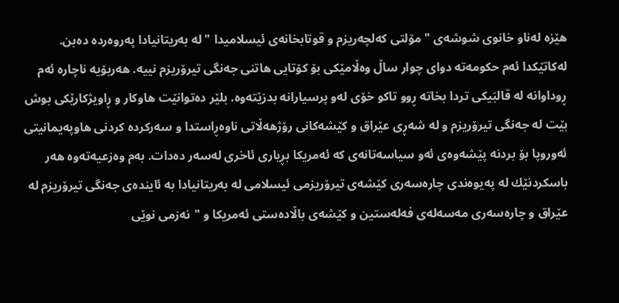هێزه‌ له‌ناو خانوی شوشه‌ی "مۆلتی كه‌لچه‌ریزم و قوتابخانه‌ی ئیسلامیدا " له‌ به‌ریتانیادا په‌روه‌رده‌ ده‌بن. له‌كاتێكدا ئه‌م حكومه‌ته‌ دوای چوار ساڵ وه‌ڵامێكی بۆ كۆتایی هاتنی جه‌نگی تیرۆریزم نییه‌. هه‌ربۆیه‌ ناچاره‌ ئه‌م ڕوداوانه‌ له‌ قالبَیكی تردا بخاته‌ ڕوو تاكو خۆی له‌و پرسیارانه‌ بدزێته‌وه‌. بلێر ده‌توانێت هاوكار و ڕاویژكارێكی بوش بێت له‌ جه‌نگی تیرۆریزم و له‌ شه‌ڕی عێراق و كێشه‌كانی رۆژهه‌ڵاتی ناوه‌ڕاستدا و سه‌ركرده‌ كردنی هاوپه‌یمانیتی ئه‌وروپا بۆ بردنه‌ پێشه‌وه‌ی ئه‌و سیاسه‌تانه‌ی كه‌ ئه‌مریكا بڕیاری ئاخری له‌سه‌ر ده‌دات. به‌م وه‌زعیه‌ته‌وه‌ هه‌ر باسكردنێك له‌ په‌یوه‌ندی چاره‌سه‌ری كێشه‌ی تیرۆریزمی ئیسلامی له‌ به‌ریتانیادا به‌ ئاینده‌ی جه‌نگی تیرۆریزم له‌ عێراق و چاره‌سه‌ری مه‌سه‌له‌ی فه‌له‌ستین و كێشه‌ی باڵاده‌ستی ئه‌مریكا و "نه‌زمی نوێی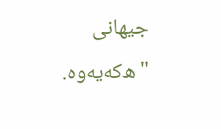جیهانی "ه‌كه‌یه‌وه‌.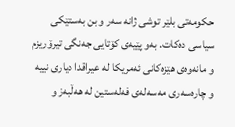حكومه‌تی بلێر توشی ژانه‌ سه‌ر و بن به‌ستێكی سیاسی ده‌كات. به‌و پێیه‌ی كۆتایی جه‌نگی تیرۆریزم و مانه‌وه‌ی هێزه‌كانی ئه‌مریكا له‌ عیراقدا دیاری نییه‌ و چاره‌سه‌ری مه‌سه‌له‌ی فه‌له‌ستین له‌ هه‌ڵبه‌ز و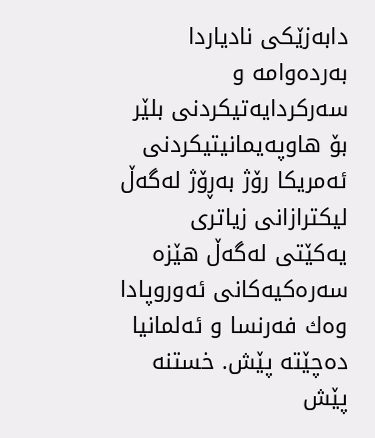دابه‌زێكی نادیاردا به‌رده‌وامه‌ و سه‌ركردایه‌تیكردنی بلێر بۆ هاوپه‌یمانیتیكردنی ئه‌مریكا رۆژ به‌ڕۆژ له‌گه‌ڵ لیكترازانی زیاتری یه‌كێتی له‌گه‌ڵ هێزه‌ سه‌ره‌كیه‌كانی ئه‌وروپادا وه‌ك فه‌رنسا و ئه‌لمانیا ده‌چێته‌ پێش. خستنه‌ پێش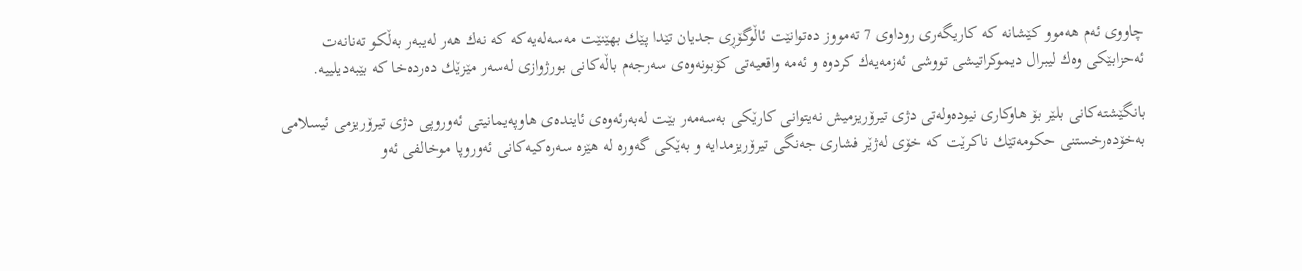چاووی ئه‌م هه‌موو كێشانه‌ كه‌ كاریگه‌ری روداوی 7 ته‌مووز ده‌توانێت ئاڵوگۆڕی جدیان تێدا پێك بهێنێت مه‌سه‌له‌یه‌كه‌ كه‌ نه‌ك هه‌ر له‌یبه‌ر به‌ڵكو ته‌نانه‌ت ئه‌حزابێكی وه‌ك لیبرال دیموكراتیشی تووشی ئه‌زمه‌یه‌ك كردوه‌ و ئه‌مه‌ واقعیه‌تی كۆبونه‌وه‌ی سه‌رجه‌م باڵه‌كانی بورژوازی له‌سه‌ر مێزێك ده‌رده‌خا كه‌ بێبه‌دیلییه‌.

بانگێشته‌كانی بلێر بۆ هاوكاری نیوده‌وله‌تی دژی تیرۆریزمیش نه‌یتوانی كارێكی به‌سه‌مه‌ر بێت له‌به‌رئه‌وه‌ی ئاینده‌ی هاوپه‌یمانیتی ئه‌وروپی دژی تیرۆریزمی ئیسلامی به‌خۆده‌رخستنی حكومه‌تێك ناكرێت كه‌ خۆی له‌ژێر فشاری جه‌نگی تیرۆریزمدایه‌ و به‌ێكی گه‌وره‌ له‌ هێزه‌ سه‌ره‌كیه‌كانی ئه‌وروپا موخالفی ئه‌و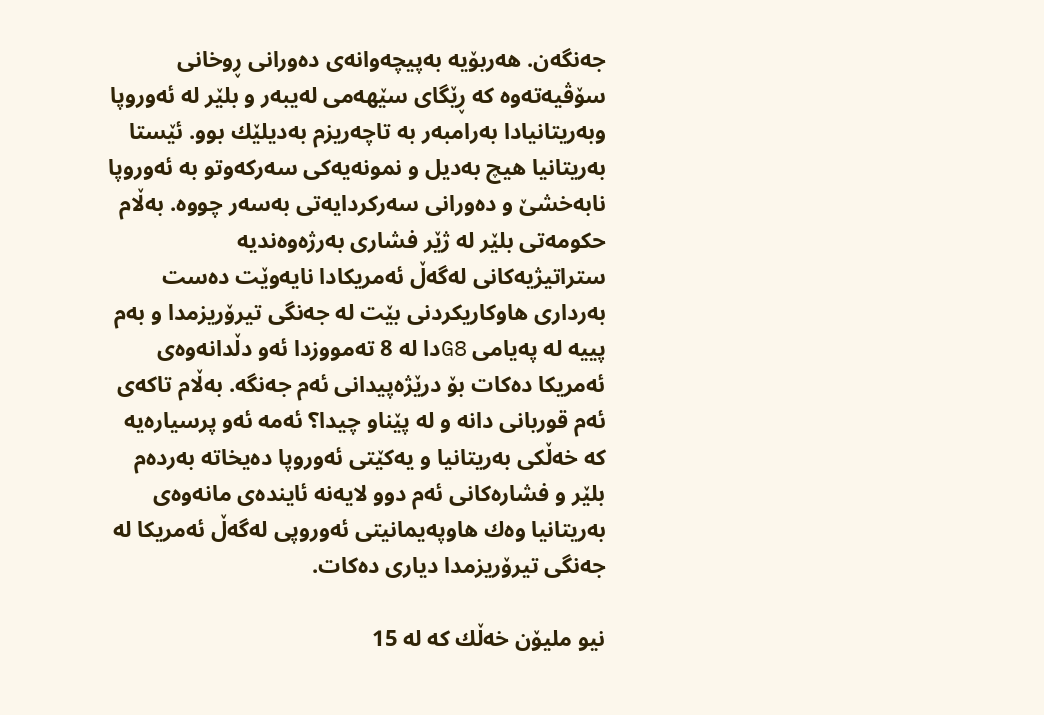جه‌نگه‌ن. هه‌ربۆیه‌ به‌پیچه‌وانه‌ی ده‌ورانی ڕوخانی سۆڤیه‌ته‌وه‌ كه‌ ڕێگای سێهه‌می له‌یبه‌ر و بلێر له‌ ئه‌وروپا وبه‌ریتانیادا به‌رامبه‌ر به‌ تاچه‌ریزم به‌دیلێك بوو. ئێستا به‌ریتانیا هیچ به‌دیل و نمونه‌یه‌كی سه‌ركه‌وتو به‌ ئه‌وروپا نابه‌خشێ و ده‌ورانی سه‌ركردایه‌تی به‌سه‌ر چووه‌. به‌ڵام حكومه‌تی بلێر له‌ ژێر فشاری به‌رژه‌وه‌ندیه‌ ستراتیژیه‌كانی له‌گه‌ڵ ئه‌مریكادا نایه‌وێت ده‌ست به‌رداری هاوكاریكردنی بێت له‌ جه‌نگی تیرۆریزمدا و به‌م پییه‌ له‌ په‌یامی G8دا له‌ 8 ته‌مووزدا ئه‌و دڵدانه‌وه‌ی ئه‌مریكا ده‌كات بۆ درێژه‌پیدانی ئه‌م جه‌نگه‌. به‌ڵام تاكه‌ی ئه‌م قوربانی دانه‌ و له‌ پێناو چیدا؟ ئه‌مه‌ ئه‌و پرسیاره‌یه‌ كه‌ خه‌ڵكی به‌ریتانیا و یه‌كێتی ئه‌وروپا ده‌یخاته‌ به‌رده‌م بلێر و فشاره‌كانی ئه‌م دوو لایه‌نه‌ ئاینده‌ی مانه‌وه‌ی به‌ریتانیا وه‌ك هاوپه‌یمانیتی ئه‌وروپی له‌گه‌ڵ ئه‌مریكا له‌ جه‌نگی تیرۆریزمدا دیاری ده‌كات.

نیو ملیۆن خه‌ڵك كه‌ له‌ 15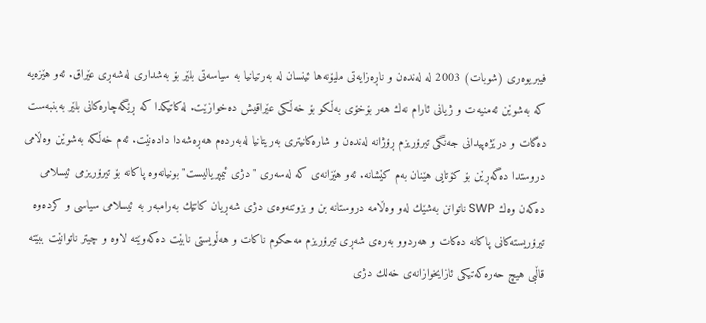فیبریوه‌ری (شوبات) 2003 له‌ له‌نده‌ن و ناڕه‌زایه‌تی ملیۆنه‌ها ئینسان له‌ به‌رتیانیا به‌ سیاسه‌تی بلێر بۆ به‌شداری له‌شه‌ڕی عێراق. ئه‌و هێزه‌یه‌ كه‌ به‌شوێن ئه‌منیه‌ت و ژیانی ئارام نه‌ك هه‌ر بۆخۆی به‌ڵكو بۆ خه‌ڵكی عێراقیش ده‌خوازێت. له‌كاتیكدا كه‌ ڕێگه‌چاره‌كانی بلێر به‌بنبه‌ست ده‌گات و درێژه‌پیدانی جه‌نگی تیرۆریزم ڕۆژانه‌ له‌نده‌ن و شاره‌كانیتری به‌ریتانیا له‌به‌رده‌م هه‌ڕه‌شه‌دا داده‌نێت. ئه‌م خه‌ڵكه‌ به‌شوێن وه‌ڵامی دروستدا ده‌گه‌ڕێن بۆ كۆتایی هێنان به‌م كێشانه‌. ئه‌و هێزانه‌ی كه‌ له‌سه‌ری "دژی ئیمپریالیست" بونیانه‌وه‌ پاكانه‌ بۆ تیرۆریزمی ئیسلامی ده‌كه‌ن وه‌ك SWP ناتوانن به‌شێك له‌و وه‌ڵامه‌ دروستانه‌ بن و بزوتنه‌وه‌ی دژی شه‌ڕیان كاتێك به‌رامبه‌ر به‌ ئیسلامی سیاسی و كرده‌وه‌ تیرۆریسته‌كانی پاكانه‌ ده‌كات و هه‌ردوو به‌ره‌ی شه‌ڕی تیرۆریزم مه‌حكوم ناكات و هه‌ڵویستی نابێت ده‌كه‌وێته‌ لاوه‌ و چیتر ناتوانێت ببێته‌ قاڵبی هیچ حه‌ره‌كه‌تیكی ئازایخوازانه‌ی خه‌لك دژی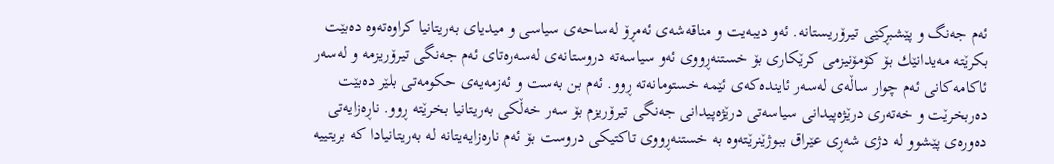ئه‌م جه‌نگ و پێشبڕكێی تیرۆریستانه‌. ئه‌و دیبه‌یت و مناقه‌شه‌ی ئه‌مڕۆ له‌ساحه‌ی سیاسی و میدیای به‌ریتانیا كراوه‌ته‌وه‌ ده‌بێت بكرێته‌ مه‌یدانێك بۆ كۆمۆنیزمی كرێكاری بۆ خستنه‌ڕووی ئه‌و سیاسه‌ته‌ دروستانه‌ی له‌سه‌ره‌تای ئه‌م جه‌نگی تیرۆریزمه‌ و له‌سه‌ر ئاكامه‌كانی ئه‌م چوار ساڵه‌ی له‌سه‌ر ئاینده‌كه‌ی ئێمه‌ خستومانه‌ته‌ ڕوو. ئه‌م بن به‌ست و ئه‌زمه‌یه‌ی حكومه‌تی بلێر ده‌بێت ده‌ربخرێت و خه‌ته‌ری درێژه‌پیدانی سیاسه‌تی درێژه‌پیدانی جه‌نگی تیرۆریزم بۆ سه‌ر خه‌ڵكی به‌ریتانیا بخرێته‌ ڕوو. ناڕه‌زایه‌تی ده‌وره‌ی پێشوو له‌ دژی شه‌ڕی عێراق ببوژێنرێته‌وه‌ به‌ خستنه‌ڕووی تاكتیكی دروست بۆ ئه‌م ناره‌زایه‌یتانه‌ له‌ به‌ریتانیادا كه‌ بریتییه‌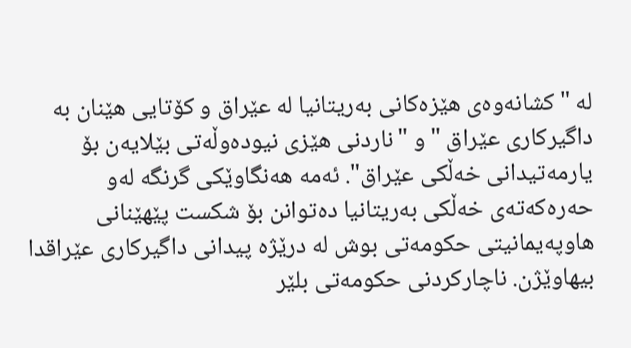له‌ "كشانه‌وه‌ی هێزه‌كانی به‌ریتانیا له‌ عێراق و كۆتایی هێنان به‌ داگیركاری عێراق " و "ناردنی هێزی نیوده‌وڵه‌تی بێلایه‌ن بۆ یارمه‌تیدانی خه‌ڵكی عێراق". ئه‌مه‌ هه‌نگاوێكی گرنگه‌ له‌و حه‌ره‌كه‌ته‌ی خه‌ڵكی به‌ریتانیا ده‌توانن بۆ شكست پێهێنانی هاوپه‌یمانیتی حكومه‌تی بوش له‌ درێژه‌ پیدانی داگیركاری عێراقدا بیهاوێژن. ناچاركردنی حكومه‌تی بلێر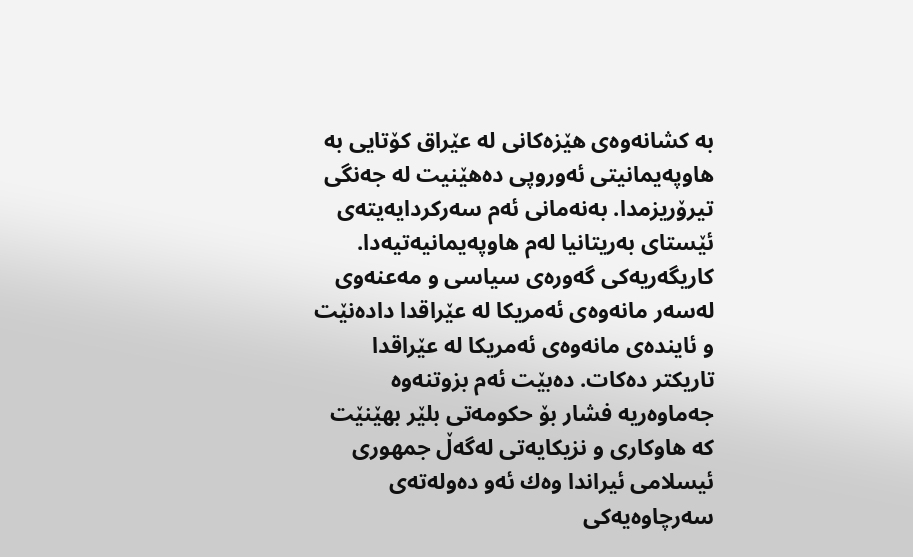به‌ كشانه‌وه‌ی هێزه‌كانی له‌ عێراق كۆتایی به‌ هاوپه‌یمانیتی ئه‌وروپی ده‌هێنیت له‌ جه‌نگی تیرۆریزمدا. به‌نه‌مانی ئه‌م سه‌ركردایه‌یته‌ی ئێستای به‌ریتانیا له‌م هاوپه‌یمانیه‌تیه‌دا. كاریگه‌ریه‌كی گه‌وره‌ی سیاسی و مه‌عنه‌وی له‌سه‌ر مانه‌وه‌ی ئه‌مریكا له‌ عێراقدا داده‌نێت و ئاینده‌ی مانه‌وه‌ی ئه‌مریكا له‌ عێراقدا تاریكتر ده‌كات. ده‌بێت ئه‌م بزوتنه‌وه‌ جه‌ماوه‌ریه‌ فشار بۆ حكومه‌تی بلێر بهێنێت كه‌ هاوكاری و نزیكایه‌تی له‌گه‌ڵ جمهوری ئیسلامی ئیراندا وه‌ك ئه‌و ده‌وله‌ته‌ی سه‌رچاوه‌یه‌كی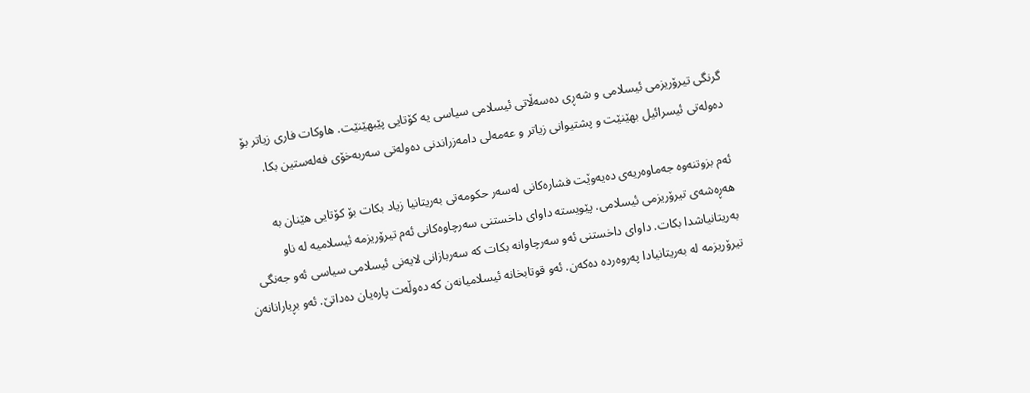گرنگی تیرۆریزمی ئیسلامی و شه‌ڕی ده‌سه‌ڵاتی ئیسلامی سیاسی یه‌ كۆتایی پێبهێنێت. هاوكات فاری زیاتر بۆ ده‌وله‌تی ئیسرائیل بهێنێت و پشتیوانی زیاتر و عه‌مه‌لی دامه‌زراندنی ده‌وله‌تی سه‌ربه‌خۆی فه‌له‌ستین بكا.

ئه‌م بزوتنه‌وه‌ جه‌ماوه‌ریه‌ی ده‌یه‌وێت فشاره‌كانی له‌سه‌ر حكومه‌تی به‌ریتانیا زیاد بكات بۆ كۆتایی هێنان به‌ هه‌ڕه‌شه‌ی تیرۆریزمی ئیسلامی. پێویسته‌ داوای داخستنی سه‌رچاوه‌كانی ئه‌م تیرۆریزمه‌ ئیسلامیه‌ له‌ ناو به‌ریتانیاشدا بكات. داوای داخستنی ئه‌و سه‌رچاوانه‌ بكات كه‌ سه‌ربازانی لایه‌نی ئیسلامی سیاسی ئه‌و جه‌نگی تیرۆریزمه‌ له‌ به‌ریتانیادا په‌روه‌رده‌ ده‌كه‌ن. ئه‌و قوتابخانه‌ ئیسلامیانه‌ن كه‌ ده‌وڵه‌ت پاره‌یان ده‌داتێ. ئه‌و بڕیارانانه‌ن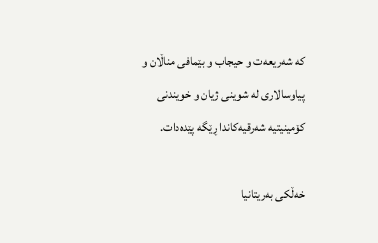كه‌ شه‌ریعه‌ت و حیجاب و بێمافی مناڵان و پیاوسالاری له‌ شوینی ژیان و خویندنی كۆمینیتیه‌ شه‌رقیه‌كاندا ڕێگه‌ پێده‌دات.

خه‌ڵكی به‌ریتانیا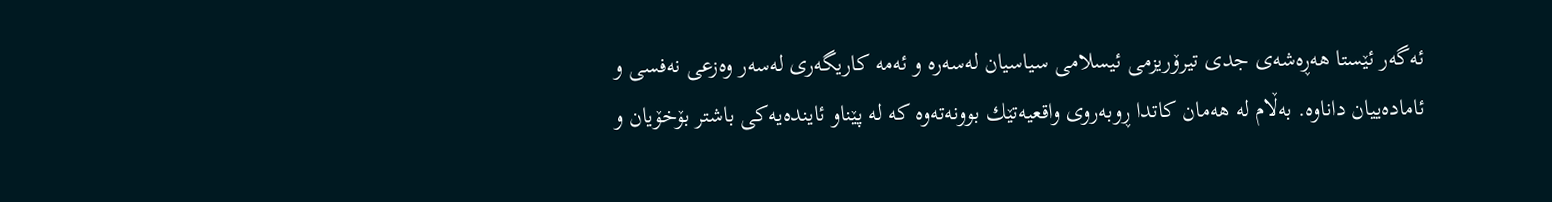ئه‌گه‌ر ئێستا هه‌ڕه‌شه‌ی جدی تیرۆریزمی ئیسلامی سیاسیان له‌سه‌ره‌ و ئه‌مه‌ كاریگه‌ری له‌سه‌ر وه‌زعی نه‌فسی و ئاماده‌ییان داناوه‌. به‌ڵام له‌ هه‌مان كاتدا ڕوبه‌روی واقعیه‌تێك بوونه‌ته‌وه‌ كه‌ له‌ پێناو ئاینده‌یه‌كی باشتر بۆخۆیان و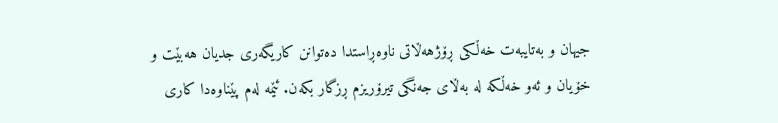جیهان و به‌تایبه‌ت خه‌ڵكی ڕۆژهه‌ڵاتی ناوه‌ڕاستدا ده‌توانن كاریگه‌ری جدیان هه‌بێت و خۆیان و ئه‌و خه‌ڵكه‌ له‌ به‌ڵای جه‌نگی تیرۆریزم ڕزگار بكه‌ن. ئێمه‌ له‌م پێناوه‌دا كاری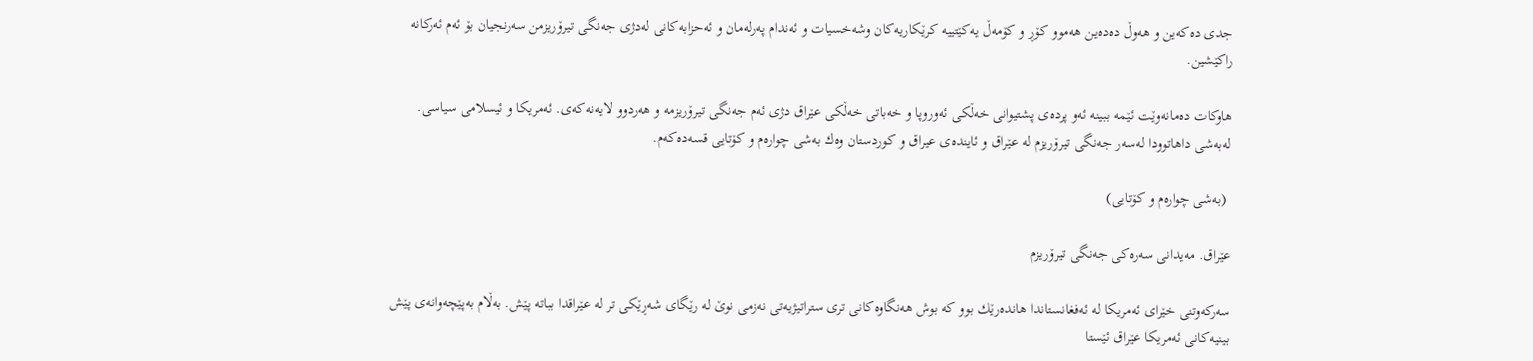جدی ده‌كه‌ین و هه‌وڵ ده‌ده‌ین هه‌موو كۆڕ و كۆمه‌ڵ یه‌كێتییه‌ كرێكاریه‌كان وشه‌خسیات و ئه‌ندام په‌رله‌مان و ئه‌حزابه‌كانی له‌دژی جه‌نگی تیرۆریزمن سه‌رنجیان بۆ ئه‌م ئه‌ركانه‌ راكێشین.

هاوكات ده‌مانه‌وێت ئێمه‌ ببینه‌ ئه‌و پرده‌ی پشتیوانی خه‌ڵكی ئه‌وروپا و خه‌باتی خه‌ڵكی عێراق دژی ئه‌م جه‌نگی تیرۆریزمه‌ و هه‌ردوو لایه‌نه‌كه‌ی. ئه‌مریكا و ئیسلامی سیاسی. له‌به‌شی داهاتوودا له‌سه‌ر جه‌نگی تیرۆریزم له‌ عێراق و ئاینده‌ی عیراق و كوردستان وه‌ك به‌شی چواره‌م و كۆتایی قسه‌ده‌كه‌م.

 (به‌شی چواره‌م و كۆتایی)

عێراق. مه‌یدانی سه‌ره‌كی جه‌نگی تیرۆریزم

سه‌ركه‌وتنی خێرای ئه‌مریكا له‌ ئه‌فغانستاندا هانده‌رێك بوو كه‌ بوش هه‌نگاوه‌كانی تری ستراتیژیه‌تی نه‌زمی نوێ له‌ رێگای شه‌ڕێكی تر له‌ عێراقدا بباته‌ پێش. به‌ڵام به‌پێچه‌وانه‌ی پێش بینیه‌كانی ئه‌مریكا عێراق ئێستا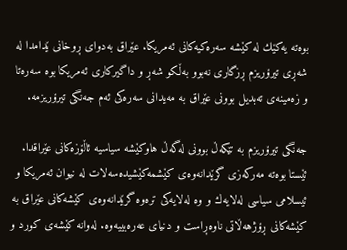بوه‌ته‌ یه‌كێك له‌ كێشه‌ سه‌ره‌كیه‌كانی ئه‌مریكا. عێراق به‌دوای ڕوخانی ێدامدا له‌ شه‌ڕی تیرۆریزم ڕزگاری نه‌بوو به‌ڵكو شه‌ڕ و داگیركاری ئه‌مریكا بوه‌ سه‌ره‌تا و زه‌مینه‌ی ته‌بدیل بوونی عێراق به‌ مه‌یدانی سه‌ره‌كی ئه‌م جه‌نگی تیرۆریزمه‌.

جه‌نگی تیرۆریزم به‌ تێكه‌ڵ بوونی له‌گه‌ڵ هاوكێشه‌ سیاسیه‌ ئاڵۆزه‌كانی عێراقدا. ئێستا بوه‌ته‌ مه‌ركه‌زی گرێدانه‌وه‌ی كێشمه‌كێشیده‌سه‌لات له‌ نیوان ئه‌مریكا و ئیسلامی سیاسی له‌لایه‌ك و وه‌ له‌لایه‌كی تره‌وه‌ گرێدانه‌وه‌ی كێشه‌كانی عێراق به‌ كێشه‌كانی ڕۆژهه‌ڵاتی ناوه‌ڕاست و دنیای عه‌ره‌بییه‌وه‌. له‌وانه‌ كێشه‌ی كورد و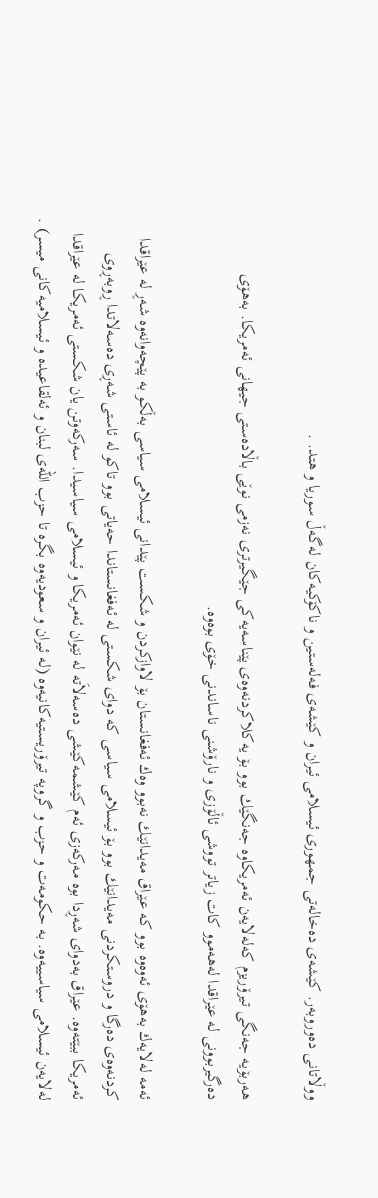ووڵاتانی ده‌وروبه‌ر. كێشه‌ی ده‌خاله‌تی جمهوری ئیسلامی ئیران و كێشه‌ی فه‌له‌ستین و ناكۆكیه‌كان له‌گه‌ڵ سوریا و هتد. .

هه‌ربۆیه‌ جه‌نگی تیرۆریزم كه‌له‌لایه‌ن ئه‌مریكاوه‌ جه‌نگێك بوو بۆ یه‌كلاكردنه‌وه‌ی پێناسه‌یه‌كی جێگیرتری نه‌زمی نوێی باڵاده‌ستی جیهانی ئه‌مریكا. به‌هۆی ده‌رگیربوونی له‌ عێراقدا له‌هه‌موو كات زیاتر تووشی ئاڵۆزی و نارۆشنی ناساندنی خۆی بوه‌وه‌.

ئه‌مه‌ له‌لایه‌ك به‌هۆی ئه‌وه‌وه‌ بوو كه‌ عێراق مه‌یدانێك نه‌بوو وه‌ك ئه‌فغانستان بۆ لاوازكردن و شكست پێدانی ئیسلامی سیاسی به‌ڵكو به‌ پێچه‌وانه‌وه‌ شه‌ڕ له‌ عێراقدا كردنه‌وه‌ی ده‌رگا و دروستكردنی مه‌یدانێك بوو بۆ ئیسلامی سیاسی كه‌ دوای شكستی له‌ ئه‌فغانستاندا حه‌یاتی بوو تاكو له‌ ئاستی شه‌ڕی ده‌سه‌لاتدا ڕوبه‌ڕوی ئه‌مریكا ببێته‌وه‌. عێراق به‌دوای شه‌ڕدا بوه‌ مه‌ركه‌زی ئه‌م كێشمه‌كێشی ده‌سه‌لاَته‌ له‌ نێوان ئه‌مریكا و ئیسلامی سیاسیدا. سه‌ركه‌وتن یان شكستی ئه‌مریكا له‌ عێراقدا له‌لایه‌ن ئیسلامی سیاسییه‌وه‌. به‌ حكومه‌ت و حزب و گروپه‌ تیرۆریستیه‌كانیه‌وه‌ (له‌ ئیران و سعودیه‌وه‌ بگره‌ تا حزب الله‌ی لبنان و ئه‌لقاعیده‌ و ئیسلامیه‌كانی میسر) .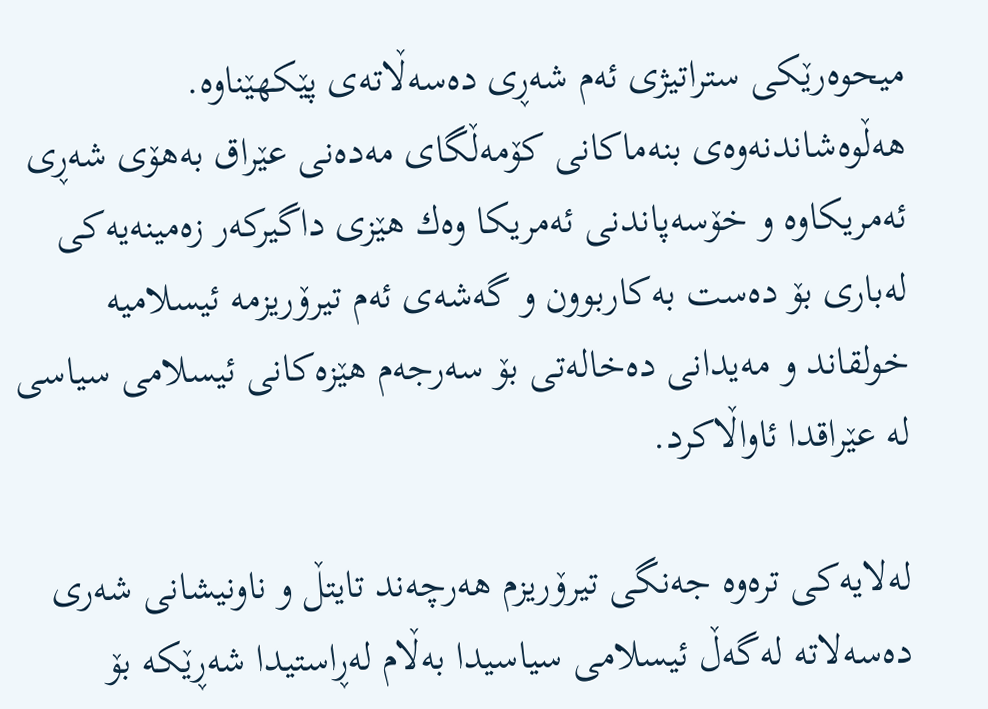میحوه‌رێكی ستراتیژی ئه‌م شه‌ڕی ده‌سه‌ڵاته‌ی پێكهێناوه‌. هه‌ڵوه‌شاندنه‌وه‌ی بنه‌ماكانی كۆمه‌ڵگای مه‌ده‌نی عێراق به‌هۆی شه‌ڕی ئه‌مریكاوه‌ و خۆسه‌پاندنی ئه‌مریكا وه‌ك هێزی داگیركه‌ر زه‌مینه‌یه‌كی له‌باری بۆ ده‌ست به‌كاربوون و گه‌شه‌ی ئه‌م تیرۆریزمه‌ ئیسلامیه‌ خولقاند و مه‌یدانی ده‌خاله‌تی بۆ سه‌رجه‌م هێزه‌كانی ئیسلامی سیاسی له‌ عێراقدا ئاواڵاكرد.

له‌لایه‌كی تره‌وه‌ جه‌نگی تیرۆریزم هه‌رچه‌ند تایتڵ و ناونیشانی شه‌ری ده‌سه‌لاته‌ له‌گه‌ڵ ئیسلامی سیاسیدا به‌ڵام له‌ڕاستیدا شه‌ڕێكه‌ بۆ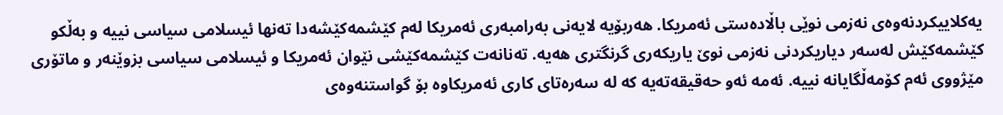یه‌كلاییكردنه‌وه‌ی نه‌زمی نوێی باڵاده‌ستی ئه‌مریكا. هه‌ربۆیه‌ لایه‌نی به‌رامبه‌ری ئه‌مریكا له‌م كێشمه‌كێشه‌دا ته‌نها ئیسلامی سیاسی نییه‌ و به‌ڵكو كێشمه‌كێش له‌سه‌ر دیاریكردنی نه‌زمی نوێ یاریكه‌ری گرنگتری هه‌یه‌. ته‌نانه‌ت كێشمه‌كێشی نێوان ئه‌مریكا و ئیسلامی سیاسی بزوێنه‌ر و ماتۆری مێژووی ئه‌م كۆمه‌ڵگایانه‌ نییه‌. ئه‌مه‌ ئه‌و حه‌قیقه‌ته‌یه‌ كه‌ له‌ سه‌ره‌تای كاری ئه‌مریكاوه‌ بۆ گواستنه‌وه‌ی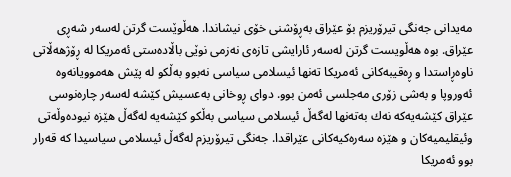مه‌یدانی جه‌نگی تیرۆریزم بۆ عێراق به‌ڕۆشنی خۆی نیشاندا. هه‌ڵوێست گرتن له‌سه‌ر شه‌ڕی عێراق. بوه‌ هه‌ڵویست گرتن له‌سه‌ر ئارایشی تازه‌ی نه‌زمی نوێی باڵاده‌ستی ئه‌مریكا له‌ ڕۆژهه‌ڵاتی ناوه‌ڕاستدا و ڕه‌قیبه‌كانی ئه‌مریكا ته‌نها ئیسلامی سیاسی نه‌بوو به‌ڵكو له‌ پێش هه‌موویانه‌وه‌ ئه‌وروپا و به‌شی زۆری مه‌جلسی ئه‌من بوو. دوای ڕوخانی به‌عسیش كێشه‌ له‌سه‌ر چاره‌نوسی عێراق كێشه‌یه‌كه‌ نه‌ك به‌ته‌نها له‌گه‌ڵ ئیسلامی سیاسی به‌ڵكو كێشه‌یه‌ له‌گه‌ڵ هێزه‌ نیوده‌وڵه‌تی وئیقلیمیه‌كان و هێزه‌ سه‌ره‌كیه‌كانی عێراقدا. جه‌نگی تیرۆریزم له‌گه‌ڵ ئیسلامی سیاسیدا كه‌ قه‌رار بوو ئه‌مریكا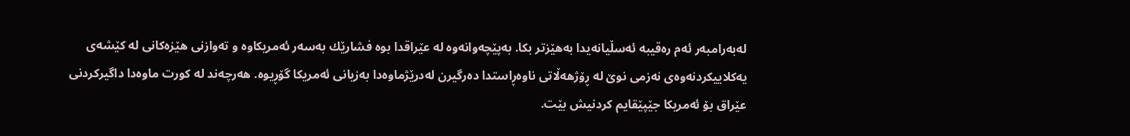له‌به‌رامبه‌ر ئه‌م ره‌قیبه‌ ئه‌سڵیانه‌یدا به‌هێزتر بكا. به‌پێچه‌وانه‌وه‌ له‌ عێراقدا بوه‌ فشارێك به‌سه‌ر ئه‌مریكاوه‌ و ته‌وازنی هێزه‌كانی له‌ كێشه‌ی یه‌كلاییكردنه‌وه‌ی نه‌زمی نوێ له‌ ڕۆژهه‌ڵاتی ناوه‌ڕاستدا ده‌رگیرن له‌درێژماوه‌دا به‌زیانی ئه‌مریكا گۆڕیوه‌. هه‌رچه‌ند له‌ كورت ماوه‌دا داگیركردنی عێراق بۆ ئه‌مریكا جێپێقایم كردنیش بێت.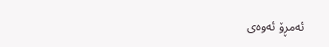ئه‌مڕۆ ئه‌وه‌ی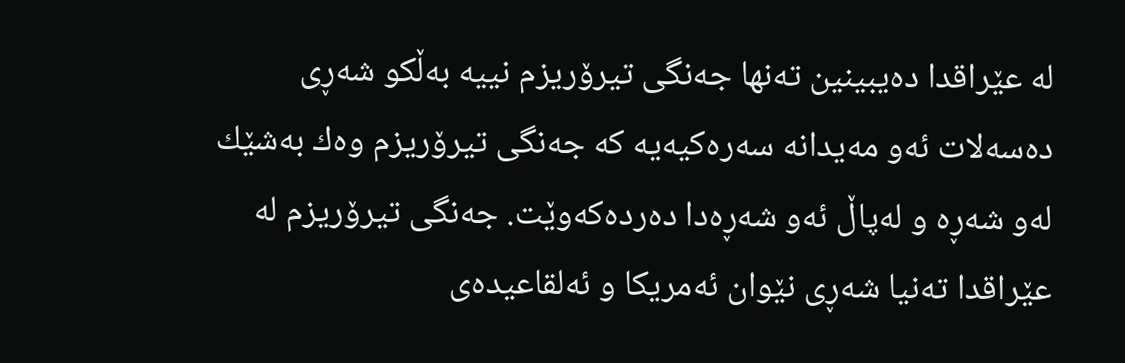له‌ عێراقدا ده‌یبینین ته‌نها جه‌نگی تیرۆریزم نییه‌ به‌ڵكو شه‌ڕی ده‌سه‌لات ئه‌و مه‌یدانه‌ سه‌ره‌كیه‌یه‌ كه‌ جه‌نگی تیرۆریزم وه‌ك به‌شێك له‌و شه‌ڕه‌ و له‌پاڵ ئه‌و شه‌ڕه‌دا ده‌رده‌كه‌وێت. جه‌نگی تیرۆریزم له‌ عێراقدا ته‌نیا شه‌ڕی نێوان ئه‌مریكا و ئه‌لقاعیده‌ی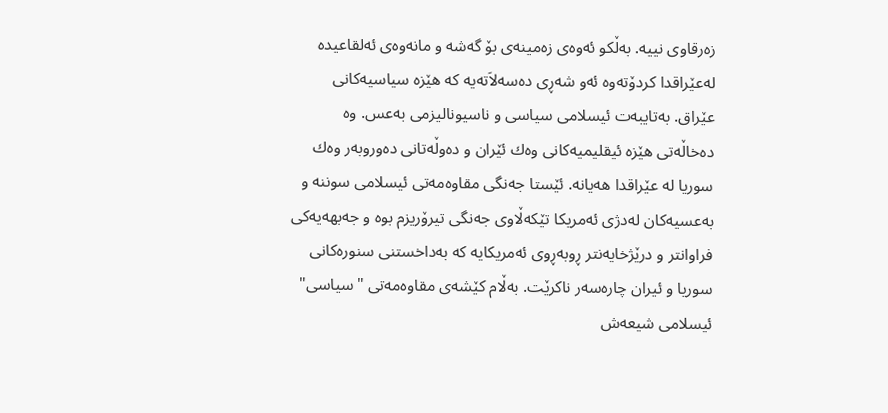زه‌رقاوی نییه‌. به‌ڵكو ئه‌وه‌ی زه‌مینه‌ی بۆ گه‌شه‌ و مانه‌وه‌ی ئه‌لقاعیده‌ له‌عێراقدا كردۆته‌وه‌ ئه‌و شه‌ڕی ده‌سه‌لاَته‌یه‌ كه‌ هێزه‌ سیاسیه‌كانی عێراق. به‌تایبه‌ت ئیسلامی سیاسی و ناسیونالیزمی به‌عس. وه‌ ده‌خاڵه‌تی هێزه‌ ئیقلیمیه‌كانی وه‌ك ئێران و ده‌وڵه‌تانی ده‌وروبه‌ر وه‌ك سوریا له‌ عێراقدا هه‌یانه‌. ئێستا جه‌نگی مقاوه‌مه‌تی ئیسلامی سوننه‌ و به‌عسیه‌كان له‌دژی ئه‌مریكا تێكه‌ڵاوی جه‌نگی تیرۆریزم بوه‌ و جه‌بهه‌یه‌كی فراوانتر و درێژخایه‌نتر ڕوبه‌ڕوی ئه‌مریكایه‌ كه‌ به‌داخستنی سنوره‌كانی سوریا و ئیران چاره‌سه‌ر ناكرێت. به‌ڵام كێشه‌ی مقاوه‌مه‌تی "سیاسی" ئیسلامی شیعه‌ش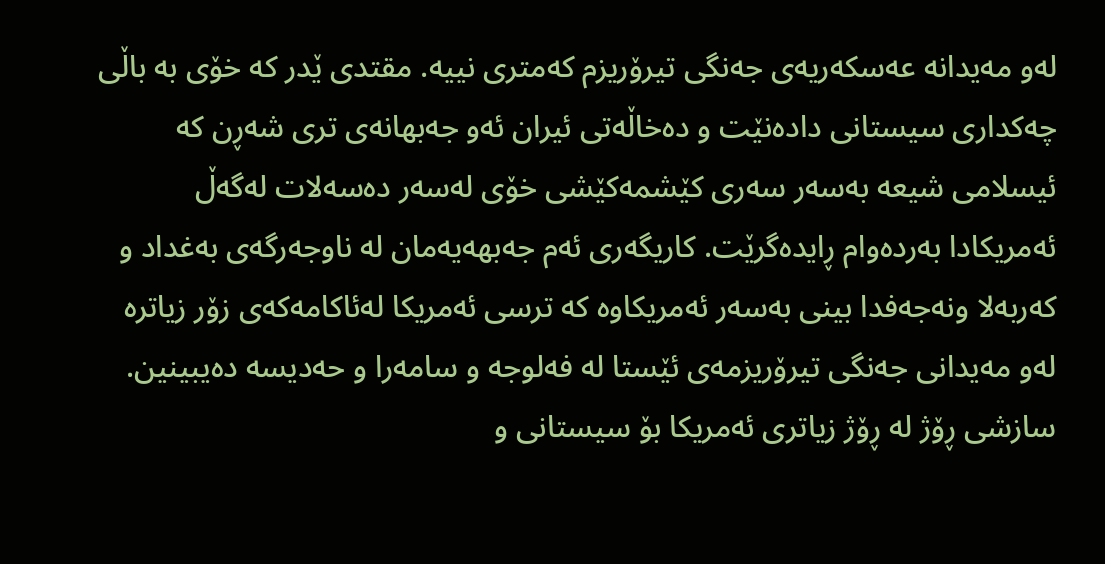له‌و مه‌یدانه‌ عه‌سكه‌ریه‌ی جه‌نگی تیرۆریزم كه‌متری نییه‌. مقتدی ێدر كه‌ خۆی به‌ باڵی چه‌كداری سیستانی داده‌نێت و ده‌خاڵه‌تی ئیران ئه‌و جه‌بهانه‌ی تری شه‌ڕن كه‌ ئیسلامی شیعه‌ به‌سه‌ر سه‌ری كێشمه‌كێشی خۆی له‌سه‌ر ده‌سه‌لات له‌گه‌ڵ ئه‌مریكادا به‌رده‌وام ڕایده‌گرێت. كاریگه‌ری ئه‌م جه‌بهه‌یه‌مان له‌ ناوجه‌رگه‌ی به‌غداد و كه‌ربه‌لا ونه‌جه‌فدا بینی به‌سه‌ر ئه‌مریكاوه‌ كه‌ ترسی ئه‌مریكا له‌ئاكامه‌كه‌ی زۆر زیاتره‌ له‌و مه‌یدانی جه‌نگی تیرۆریزمه‌ی ئێستا له‌ فه‌لوجه‌ و سامه‌را و حه‌دیسه‌ ده‌یبینین. سازشی ڕۆژ له‌ ڕۆژ زیاتری ئه‌مریكا بۆ سیستانی و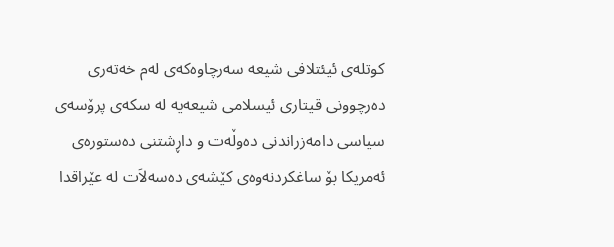كوتله‌ی ئیئتلافی شیعه‌ سه‌رچاوه‌كه‌ی له‌م خه‌ته‌ری ده‌رچوونی قیتاری ئیسلامی شیعه‌یه‌ له‌ سكه‌ی پرۆسه‌ی سیاسی دامه‌زراندنی ده‌وڵه‌ت و داڕشتنی ده‌ستوره‌ی ئه‌مریكا بۆ ساغكردنه‌وه‌ی كێشه‌ی ده‌سه‌لاَت له‌ عێراقدا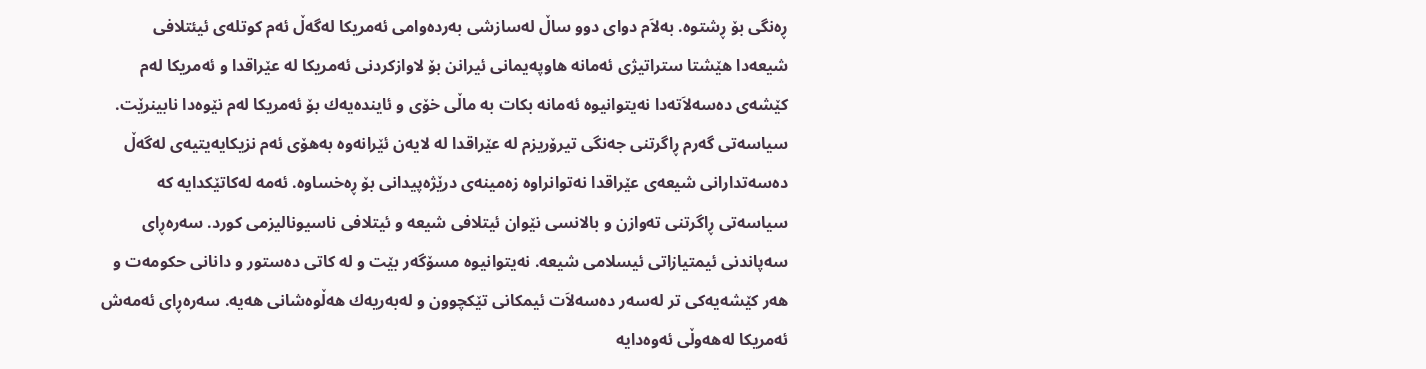ڕه‌نگی بۆ ڕشتوه‌. به‌لاَم دوای دوو ساڵ له‌سازشی به‌رده‌وامی ئه‌مریكا له‌گه‌ڵ ئه‌م كوتله‌ی ئیئتلافی شیعه‌دا هێشتا ستراتیژی ئه‌مانه‌ هاوپه‌یمانی ئیرانن بۆ لاوازكردنی ئه‌مریكا له‌ عێراقدا و ئه‌مریكا له‌م كێشه‌ی ده‌سه‌لاَته‌دا نه‌یتوانیوه‌ ئه‌مانه‌ بكات به‌ ماڵی خۆی و ئاینده‌یه‌ك بۆ ئه‌مریكا له‌م نێوه‌دا نابینرێت. سیاسه‌تی گه‌رم ڕاگرتنی جه‌نگی تیرۆریزم له‌ عێراقدا له‌ لایه‌ن ئێرانه‌وه‌ به‌هۆی ئه‌م نزیكایه‌یتیه‌ی له‌گه‌ڵ ده‌سه‌تدارانی شیعه‌ی عێراقدا نه‌توانراوه‌ زه‌مینه‌ی درێژه‌پیدانی بۆ ڕه‌خساوه‌. ئه‌مه‌ له‌كاتێكدایه‌ كه‌ سیاسه‌تی ڕاگرتنی ته‌وازن و بالانسی نێوان ئیتلافی شیعه‌ و ئیتلافی ناسیونالیزمی كورد. سه‌ره‌ڕای سه‌پاندنی ئیمتیازاتی ئیسلامی شیعه‌. نه‌یتوانیوه‌ مسۆگه‌ر بێت و له‌ كاتی ده‌ستور و دانانی حكومه‌ت و هه‌ر كێشه‌یه‌كی تر له‌سه‌ر ده‌سه‌لاَت ئیمكانی تێكچوون و له‌به‌ریه‌ك هه‌ڵوه‌شانی هه‌یه‌. سه‌ره‌ڕای ئه‌مه‌ش ئه‌مریكا له‌هه‌وڵی ئه‌وه‌دایه‌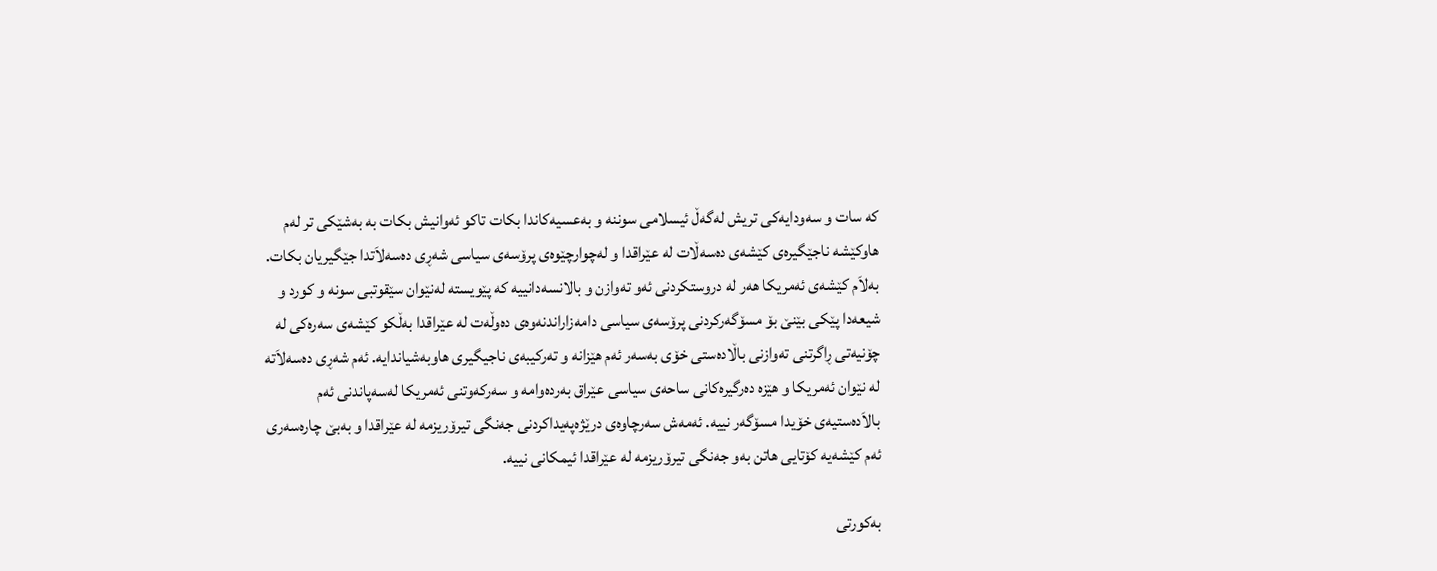كه‌ سات و سه‌ودایه‌كی تریش له‌گه‌ڵ ئیسلامی سوننه‌ و به‌عسیه‌كاندا بكات تاكو ئه‌وانیش بكات به‌ به‌شێكی تر له‌م هاوكێشه‌ ناجێگیره‌ی كێشه‌ی ده‌سه‌ڵات له‌ عێراقدا و له‌چوارچێوه‌ی پرۆسه‌ی سیاسی شه‌ڕی ده‌سه‌لاَتدا جێگیریان بكات. به‌لاَم كێشه‌ی ئه‌مریكا هه‌ر له‌ دروستكردنی ئه‌و ته‌وازن و بالانسه‌دانییه‌ كه‌ پێویسته‌ له‌نێوان سێقوتبی سونه‌ و كورد و شیعه‌دا پێكی بێنێ بۆ مسۆگه‌ركردنی پرۆسه‌ی سیاسی دامه‌زاراندنه‌وه‌ی ده‌وڵه‌ت له‌ عێراقدا به‌ڵكو كێشه‌ی سه‌ره‌كی له‌ چۆنیه‌تی ڕاگرتنی ته‌وازنی باڵاده‌ستی خۆی به‌سه‌ر ئه‌م هێزانه‌ و ته‌ركیبه‌ی ناجیگیری هاوبه‌شیاندایه‌. ئه‌م شه‌ڕی ده‌سه‌لاَته‌ له‌ نێوان ئه‌مریكا و هێزه‌ ده‌رگیره‌كانی ساحه‌ی سیاسی عێراق به‌رده‌وامه‌ و سه‌ركه‌وتنی ئه‌مریكا له‌سه‌پاندنی ئه‌م بالاَده‌ستیه‌ی خۆیدا مسۆگه‌ر نییه‌. ئه‌مه‌ش سه‌رچاوه‌ی درێژه‌په‌یداكردنی جه‌نگی تیرۆریزمه‌ له‌ عێراقدا و به‌بێ چاره‌سه‌ری ئه‌م كێشه‌یه‌ كۆتایی هاتن به‌و جه‌نگی تیرۆریزمه‌ له‌ عێراقدا ئیمكانی نییه‌.

به‌كورتی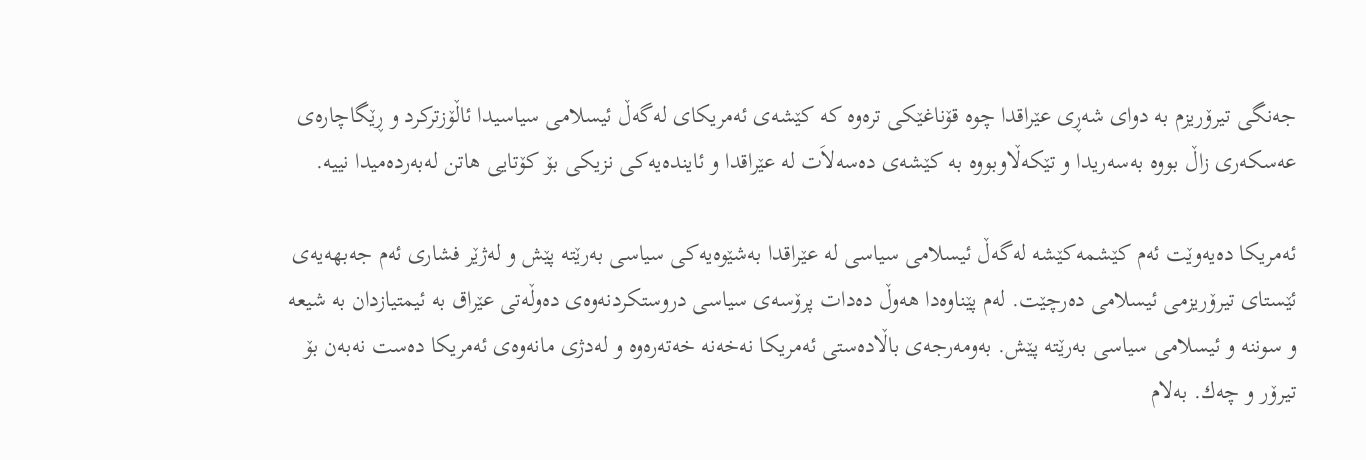جه‌نگی تیرۆریزم به‌ دوای شه‌ڕی عێراقدا چوه‌ قۆناغێكی تره‌وه‌ كه‌ كێشه‌ی ئه‌مریكای له‌گه‌ڵ ئیسلامی سیاسیدا ئاڵۆزتركرد و ڕێگاچاره‌ی عه‌سكه‌ری زاڵ بووه‌ به‌سه‌ریدا و تێكه‌ڵاوبووه‌ به‌ كێشه‌ی ده‌سه‌لاَت له‌ عێراقدا و ئاینده‌یه‌كی نزیكی بۆ كۆتایی هاتن له‌به‌رده‌میدا نییه‌.

ئه‌مریكا ده‌یه‌وێت ئه‌م كێشمه‌كێشه‌ له‌گه‌ڵ ئیسلامی سیاسی له‌ عێراقدا به‌شێوه‌یه‌كی سیاسی به‌رێته‌ پێش و له‌ژێر فشاری ئه‌م جه‌بهه‌یه‌ی ئێستای تیرۆریزمی ئیسلامی ده‌رچێت. له‌م پێناوه‌دا هه‌وڵ ده‌دات پرۆسه‌ی سیاسی دروستكردنه‌وه‌ی ده‌وڵه‌تی عێراق به‌ ئیمتیازدان به‌ شیعه‌ و سوننه‌ و ئیسلامی سیاسی به‌رێته‌ پێش. به‌ومه‌رجه‌ی باڵاده‌ستی ئه‌مریكا نه‌خه‌نه‌ خه‌ته‌ره‌وه‌ و له‌دژی مانه‌وه‌ی ئه‌مریكا ده‌ست نه‌به‌ن بۆ تیرۆر و چه‌ك. به‌لام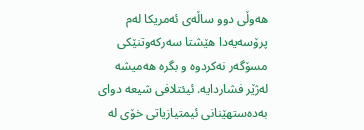هه‌وڵی دوو ساڵه‌ی ئه‌مریكا له‌م پرۆسه‌یه‌دا هێشتا سه‌ركه‌وتنێكی مسۆگه‌ر نه‌كردوه‌ و بگره‌ هه‌میشه‌ له‌ژێر فشاردایه‌. ئیئتلافی شیعه‌ دوای به‌ده‌ستهێنانی ئیمتیازیاتی خۆی له‌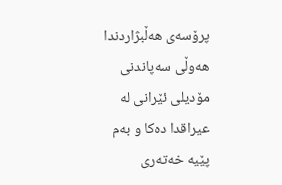پرۆسه‌ی هه‌ڵبژاردندا هه‌وڵی سه‌پاندنی مۆدیلی ئێرانی له‌ عیراقدا ده‌كا و به‌م پێیه‌ خه‌ته‌ری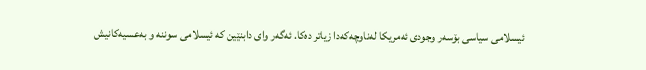ئیسلامی سیاسی بۆسه‌ر وجودی ئه‌مریكا له‌ناوچه‌كه‌دا زیاتر ده‌كا. ئه‌گه‌ر وای دابنێین كه‌ ئیسلامی سوننه‌ و به‌عسیه‌كانیش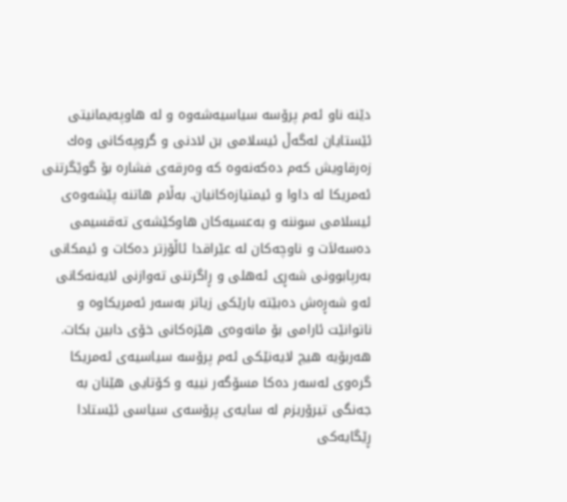دێنه‌ ناو ئه‌م پرۆسه‌ سیاسیه‌شه‌وه‌ و له‌ هاوپه‌یمانیتی ئێستایان له‌گه‌ڵ ئیسلامی بن لادنی و گروپه‌كانی وه‌ك زه‌رقاویش كه‌م ده‌كه‌نه‌وه‌ كه‌ وه‌رقه‌ی فشاره‌ بۆ گوێگرتنی ئه‌مریكا له‌ داوا و ئیمتیازه‌كانیان. به‌ڵام هاتنه‌ پێشه‌وه‌ی ئیسلامی سوننه‌ و به‌عسیه‌كان هاوكێشه‌ی ته‌قسیمی ده‌سه‌لاَت و ناوچه‌كان له‌ عێراقدا ئاڵۆزتر ده‌كات و ئیمكانی به‌رپابوونی شه‌ڕی ئه‌هلی و ڕاگرتنی ته‌وازنی لایه‌نه‌كانی ئه‌و شه‌ڕه‌ش ده‌بێته‌ بارێكی زیاتر به‌سه‌ر ئه‌مریكاوه‌ و ناتوانێت ئارامی بۆ مانه‌وه‌ی هێزه‌كانی خۆی دابین بكات. هه‌ربۆیه‌ هیچ لایه‌نێكی ئه‌م پرۆسه‌ سیاسیه‌ی ئه‌مریكا گره‌وی له‌سه‌ر ده‌كا مسۆگه‌ر نییه‌ و كۆتایی هێنان به‌ جه‌نگی تیرۆریزم له‌ سایه‌ی پرۆسه‌ی سیاسی ئێستادا ڕێگایه‌كی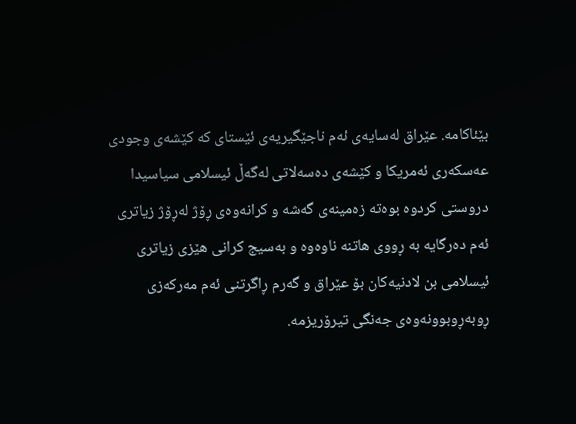بێئاكامه‌. عێراق له‌سایه‌ی ئه‌م ناجێگیریه‌ی ئێستای كه‌ كێشه‌ی وجودی عه‌سكه‌ری ئه‌مریكا و كێشه‌ی ده‌سه‌لاتی له‌گه‌ڵ ئیسلامی سیاسیدا دروستی كردوه‌ بوه‌ته‌ زه‌مینه‌ی گه‌شه‌ و كرانه‌وه‌ی ڕۆژ له‌ڕۆژ زیاتری ئه‌م ده‌رگایه‌ به‌ ڕووی هاتنه‌ ناوه‌وه‌ و به‌سیج كرانی هێزی زیاتری ئیسلامی بن لادنیه‌كان بۆ عێراق و گه‌رم ڕاگرتنی ئه‌م مه‌ركه‌زی ڕوبه‌ڕوبوونه‌وه‌ی جه‌نگی تیرۆریزمه‌.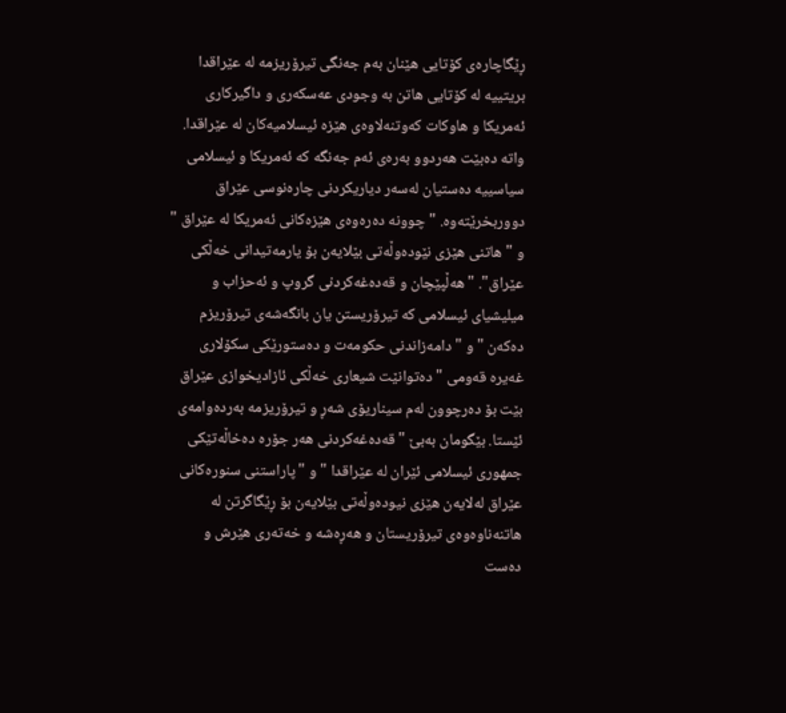ڕێگاچاره‌ی كۆتایی هێنان به‌م جه‌نگی تیرۆریزمه‌ له‌ عێراقدا بریتییه‌ له‌ كۆتایی هاتن به‌ وجودی عه‌سكه‌ری و داگیركاری ئه‌مریكا و هاوكات كه‌وتنه‌لاوه‌ی هێزه‌ ئیسلامیه‌كان له‌ عێراقدا. واته‌ ده‌بێت هه‌ردوو به‌ره‌ی ئه‌م جه‌نگه‌ كه‌ ئه‌مریكا و ئیسلامی سیاسییه‌ ده‌ستیان له‌سه‌ر دیاریكردنی چاره‌نوسی عێراق دووربخرێته‌وه‌. "چوونه‌ ده‌ره‌وه‌ی هێزه‌كانی ئه‌مریكا له‌ عێراق " و " هاتنی هێزی نێوده‌وڵه‌تی بێلایه‌ن بۆ یارمه‌تیدانی خه‌ڵكی عێراق". " هه‌ڵپێچان و قه‌ده‌غه‌كردنی گروپ و ئه‌حزاب و میلیشیای ئیسلامی كه‌ تیرۆریستن یان بانگه‌شه‌ی تیرۆریزم ده‌كه‌ن " و " دامه‌زاندنی حكومه‌ت و ده‌ستورێكی سكۆلاری غه‌یره‌ قه‌ومی " ده‌توانێت شیعاری خه‌ڵكی ئازادیخوازی عێراق بێت بۆ ده‌رچوون له‌م سیناریۆی شه‌ڕ و تیرۆریزمه‌ به‌رده‌وامه‌ی ئێستا. بێگومان به‌بێ " قه‌ده‌غه‌كردنی هه‌ر جۆره‌ ده‌خاڵه‌تێكی جمهوری ئیسلامی ئێران له‌ عێراقدا " و "پاراستنی سنوره‌كانی عێراق له‌لایه‌ن هێزی نیوده‌وڵه‌تی بێلایه‌ن بۆ ڕێگاگرتن له‌ هاتنه‌ناوه‌وه‌ی تیرۆریستان و هه‌ڕه‌شه‌ و خه‌ته‌ری هێرش و ده‌ست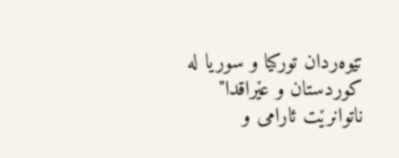تێوه‌ردان توركیا و سوریا له‌ كوردستان و عێراقدا" ناتوانرێت ئارامی و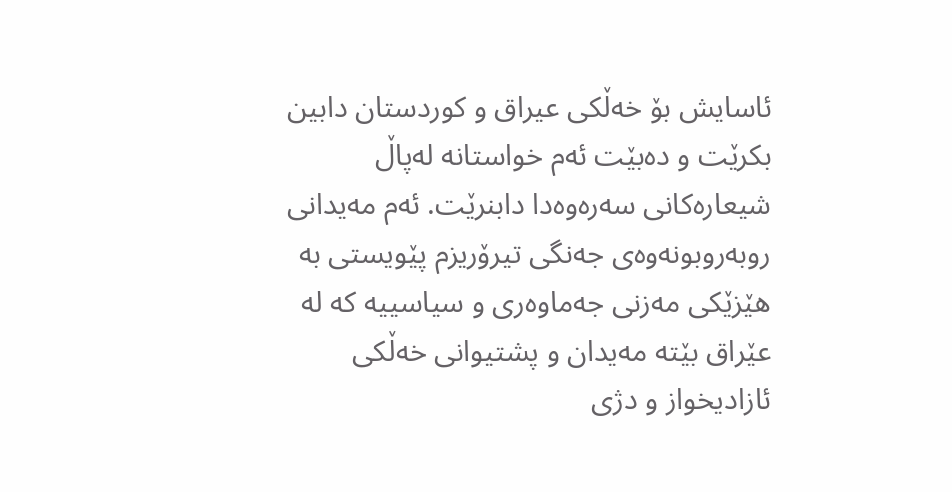ئاسایش بۆ خه‌ڵكی عیراق و كوردستان دابین بكرێت و ده‌بێت ئه‌م خواستانه‌ له‌پاڵ شیعاره‌كانی سه‌ره‌وه‌دا دابنرێت. ئه‌م مه‌یدانی روبه‌روبونه‌وه‌ی جه‌نگی تیرۆریزم پێویستی به‌ هێزێكی مه‌زنی جه‌ماوه‌ری و سیاسییه‌ كه‌ له‌ عێراق بێته‌ مه‌یدان و پشتیوانی خه‌ڵكی ئازادیخواز و دژی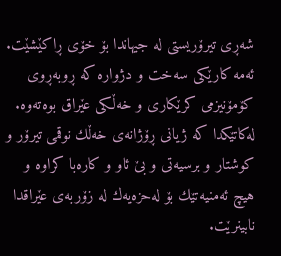شه‌ڕی تیرۆریستی له‌ جیهاندا بۆ خۆی ڕاكێشێت. ئه‌مه‌ كارێكی سه‌خت و دژواره‌ كه‌ ڕوبه‌ڕوی كۆمۆنیزمی كرێكاری و خه‌ڵكی عێراق بوه‌ته‌وه‌. له‌كاتێكدا كه‌ ژیانی ڕۆژانه‌ی خه‌ڵك نوقمی تیرۆر و كوشتار و برسیه‌تی و بێ ئاو و كاره‌با كراوه‌ و هیچ ئه‌منیه‌تێك بۆ له‌حزه‌یه‌ك له‌ زۆربه‌ی عێراقدا نابینرێت.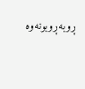ڕوبه‌ڕوبونه‌وه‌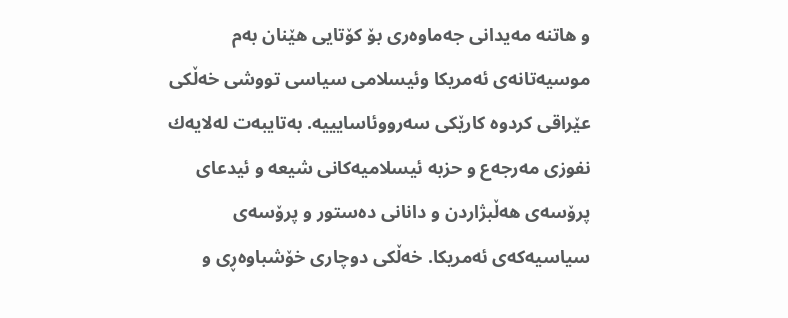و هاتنه‌ مه‌یدانی جه‌ماوه‌ری بۆ كۆتایی هێنان به‌م موسیه‌تانه‌ی ئه‌مریكا وئیسلامی سیاسی تووشی خه‌ڵكی عێراقی كردوه‌ كارێكی سه‌رووئاسایییه‌. به‌تایبه‌ت له‌لایه‌ك نفوزی مه‌رجه‌ع و حزبه‌ ئیسلامیه‌كانی شیعه‌ و ئیدعای پرۆسه‌ی هه‌ڵبژاردن و دانانی ده‌ستور و پرۆسه‌ی سیاسیه‌كه‌ی ئه‌مریكا. خه‌ڵكی دوچاری خۆشباوه‌ڕی و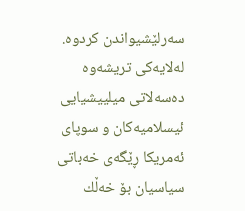سه‌رلێشیواندن كردوه‌. له‌لایه‌كی تریشه‌وه‌ ده‌سه‌لاتی میلییشیایی ئیسلامیه‌كان و سوپای ئه‌مریكا ڕێگه‌ی خه‌باتی سیاسیان بۆ خه‌ڵك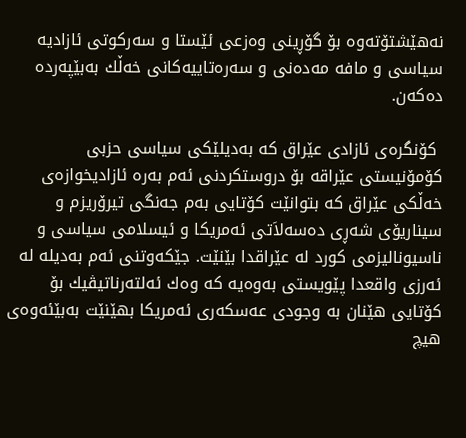نه‌هێشتۆته‌وه‌ بۆ گۆڕینی وه‌زعی ئێستا و سه‌ركوتی ئازادیه‌ سیاسی و مافه‌ مه‌ده‌نی و سه‌ره‌تاییه‌كانی خه‌ڵك به‌بێپه‌رده‌ ده‌كه‌ن.

 كۆنگره‌ی ئازادی عێراق كه‌ به‌دیلێكی سیاسی حزبی كۆمۆنیستی عێراقه‌ بۆ دروستكردنی ئه‌م به‌ره‌ ئازادیخوازه‌ی خه‌ڵكی عێراق كه‌ بتوانێت كۆتایی به‌م جه‌نگی تیرۆریزم و سیناریۆی شه‌ڕی ده‌سه‌لاَتی ئه‌مریكا و ئیسلامی سیاسی و ناسیونالیزمی كورد له‌ عێراقدا بێنێت. جێكه‌وتنی ئه‌م به‌دیله‌ له‌ ئه‌رزی واقعدا پێویستی به‌وه‌یه‌ كه‌ وه‌ك ئه‌لته‌رناتیڤیك بۆ كۆتایی هێنان به‌ وجودی عه‌سكه‌ری ئه‌مریكا بهێنێت به‌بێئه‌وه‌ی هیچ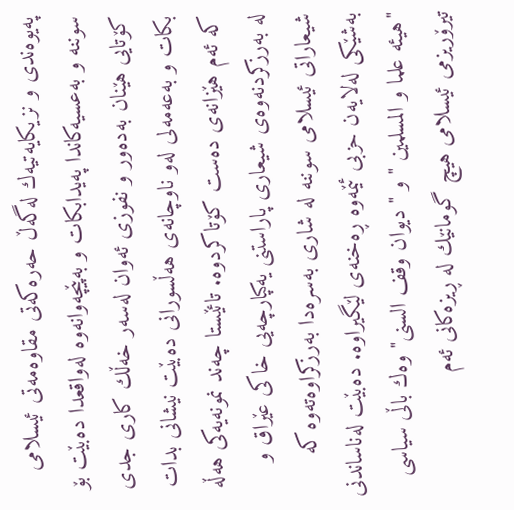په‌یوه‌ندی و نزیكایه‌تیه‌ك له‌گه‌ڵ حه‌ره‌كه‌تی مقاوه‌مه‌تی ئیسلامی سوننه‌ و به‌عسیه‌كاندا په‌یدابكات و به‌پێچه‌وانه‌وه‌ له‌واقعدا ده‌بێت بۆ كۆتایی هێنان به‌ده‌ور و نفوزی ئه‌وان له‌سه‌ر خه‌ڵك كاری جدی بكات و به‌عه‌مه‌لی له‌و ناوچانه‌ی هه‌ڵسورانی ده‌بێت نیشانی بدات كه‌ ئه‌م هێزانه‌ی ده‌ست كۆتاكردوه‌. تائێستا چه‌ند نمونه‌یه‌كی هه‌ڵه‌ له‌ به‌رزكردنه‌وه‌ی شیعاری پاراستنی یه‌كپارچه‌یی خاكی عێراق و شیعاراتی ئیسلامی سوننه‌ له‌ شاری به‌سره‌دا به‌رزكراوه‌ته‌وه‌ كه‌ به‌شێكی له‌لایه‌ن حزبی ئێمه‌وه‌ ڕه‌خنه‌ی لێگیراوه‌. ده‌بێت له‌ناساندنی "هیئه‌ علما و المسلمین " و " دیوان وقف السنی" وه‌ك باڵی سیاسی تیرۆریزمی ئیسلامی هیچ گومانێك له‌ ڕیزه‌كانی ئه‌م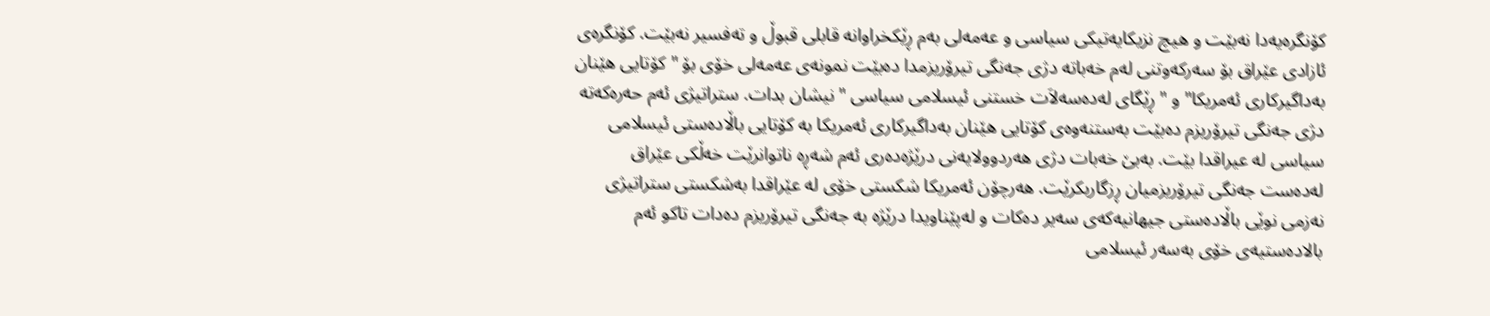كۆنگره‌یه‌دا نه‌بێت و هیچ نزیكایه‌تیكی سیاسی و عه‌مه‌لی به‌م ڕێكخراوانه‌ قابلی قبوڵ و ته‌فسیر نه‌بێت. كۆنگره‌ی ئازادی عێراق بۆ سه‌ركه‌وتنی له‌م خه‌باته‌ دژی جه‌نگی تیرۆریزمدا ده‌بێت نمونه‌ی عه‌مه‌لی خۆی بۆ "كۆتایی هێنان به‌داگیركاری ئه‌مریكا" و " ڕێگای له‌ده‌سه‌لاَت خستنی ئیسلامی سیاسی " نیشان بدات. ستراتیژی ئه‌م حه‌ره‌كه‌ته‌ دژی جه‌نگی تیرۆریزم ده‌بێت به‌ستنه‌وه‌ی كۆتایی هێنان به‌داگیركاری ئه‌مریكا به‌ كۆتایی باڵاده‌ستی ئیسلامی سیاسی له‌ عیراقدا بێت. به‌بێ خه‌بات دژی هه‌ردوولایه‌نی درێژه‌ده‌ری ئه‌م شه‌ڕه‌ ناتوانرێت خه‌ڵكی عێراق له‌ده‌ست جه‌نگی تیرۆریزمیان ڕزگاربكرێت. هه‌رچۆن ئه‌مریكا شكستی خۆی له‌ عێراقدا به‌شكستی ستراتیژی نه‌زمی نوێی باڵاده‌ستی جیهانیه‌كه‌ی سه‌یر ده‌كات و له‌پێناویدا درێژه‌ به‌ جه‌نگی تیرۆریزم ده‌دات تاكو ئه‌م بالاده‌ستیه‌ی خۆی به‌سه‌ر ئیسلامی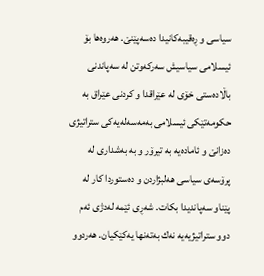سیاسی و ڕه‌قیبه‌كانیدا ده‌سه‌پێنێ. هه‌روه‌ها بۆ ئیسلامی سیاسیش سه‌ركه‌وتن له‌ سه‌پاندنی باڵاده‌ستی خۆی له‌ عێراقدا و كردنی عێراق به‌ حكومه‌تێكی ئیسلامی به‌مه‌سه‌له‌یه‌كی ستراتیژی ده‌زانێ و ئاماده‌یه‌ به‌ تیرۆر و به‌ به‌شداری له‌ پرۆسه‌ی سیاسی هه‌لبژاردن و ده‌ستوردا كار له‌ پێناو سه‌پاندیدا بكات. شه‌ڕی ئێمه‌ له‌دژی ئه‌م دوو ستراتیژیه‌یه‌ نه‌ك به‌ته‌نها یه‌كێكیان. هه‌ردوو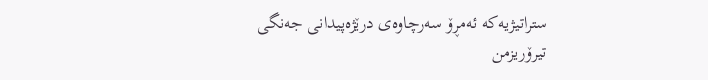ستراتیژیه‌كه‌ ئه‌مڕۆ سه‌رچاوه‌ی درێژه‌پیدانی جه‌نگی تیرۆریزمن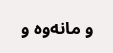و مانه‌وه‌ و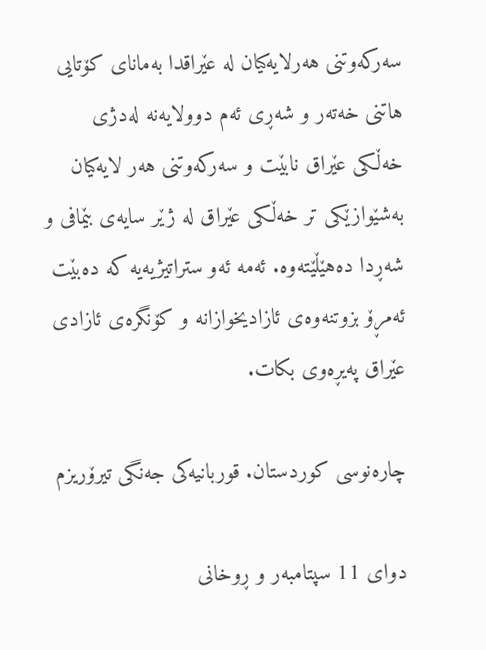سه‌ركه‌وتنی هه‌رلایه‌كیان له‌ عێراقدا به‌مانای كۆتایی هاتنی خه‌ته‌ر و شه‌ڕی ئه‌م دوولایه‌نه‌ له‌دژی خه‌ڵكی عێراق نابێت و سه‌ركه‌وتنی هه‌ر لایه‌كیان به‌شێوازێكی تر خه‌ڵكی عێراق له‌ ژێر سایه‌ی بێمافی و شه‌ڕدا ده‌هێڵێته‌وه‌. ئه‌مه‌ ئه‌و ستراتیژیه‌یه‌ كه‌ ده‌بێت ئه‌مڕۆ بزوتنه‌وه‌ی ئازادیخوازانه‌ و كۆنگره‌ی ئازادی عێراق په‌یڕه‌وی بكات.

چاره‌نوسی كوردستان. قوربانیه‌كی جه‌نگی تیرۆریزم

دوای 11 سپتامبه‌ر و ڕوخانی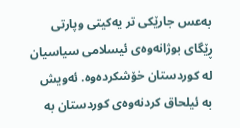به‌عس جارێكی تر یه‌كیتی وپارتی ڕێگای بوژانه‌وه‌ی ئیسلامی سیاسیان له‌ كوردستان خۆشكرده‌وه‌. ئه‌ویش به‌ ئیلحاق كردنه‌وه‌ی كوردستان به‌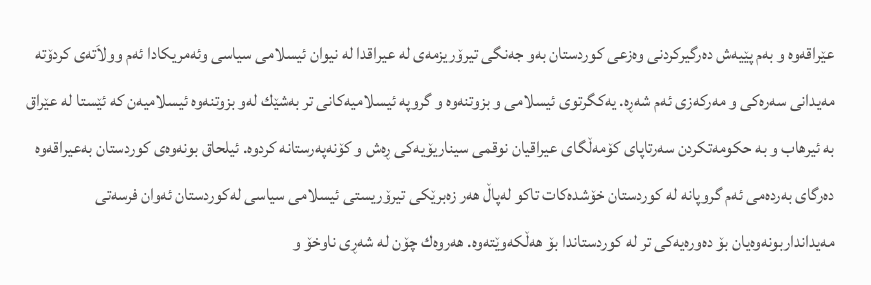عێراقه‌وه‌ و به‌م پێیه‌ش ده‌رگیركردنی وه‌زعی كوردستان به‌و جه‌نگی تیرۆریزمه‌ی له‌ عیراقدا له‌ نیوان ئیسلامی سیاسی وئه‌مریكادا ئه‌م وولاَته‌ی كردۆته‌ مه‌یدانی سه‌ره‌كی و مه‌ركه‌زی ئه‌م شه‌ڕه‌. یه‌كگرتوی ئیسلامی و بزوتنه‌وه‌ و گروپه‌ ئیسلامیه‌كانی تر به‌شێك له‌و بزوتنه‌وه‌ ئیسلامیه‌ن كه‌ ئێستا له‌ عێراق به‌ ئیرهاب و به‌ حكومه‌تكردن سه‌رتاپای كۆمه‌ڵگای عیراقیان نوقمی سیناریۆیه‌كی ڕه‌ش و كۆنه‌په‌رستانه‌ كردوه‌. ئیلحاق بونه‌وه‌ی كوردستان به‌عیراقه‌وه‌ ده‌رگای به‌رده‌می ئه‌م گروپانه‌ له‌ كوردستان خۆشده‌كات تاكو له‌پاڵ هه‌ر زه‌برێكی تیرۆریستی ئیسلامی سیاسی له‌كوردستان ئه‌وان فرسه‌تی مه‌یدانداربونه‌وه‌یان بۆ ده‌وره‌یه‌كی تر له‌ كوردستاندا بۆ هه‌ڵكه‌وێته‌وه‌. هه‌روه‌ك چۆن له‌ شه‌ڕی ناوخۆ و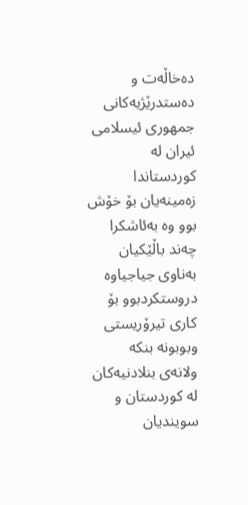ده‌خاڵه‌ت و ده‌ستدرێژیه‌كانی جمهوری ئیسلامی ئیران له‌ كوردستاندا زه‌مینه‌یان بۆ خۆش بوو وه‌ به‌ئاشكرا چه‌ند باڵێكیان به‌ناوی جیاجیاوه‌ دروستكردبوو بۆ كاری تیرۆریستی وبوبونه‌ بنكه‌ ولانه‌ی بنلادنیه‌كان له‌ كوردستان و سویندیان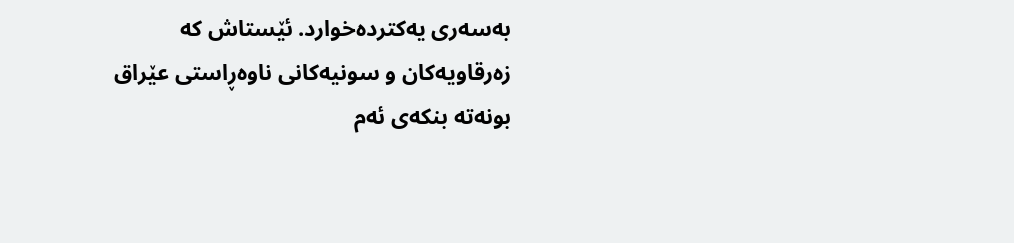به‌سه‌ری یه‌كترده‌خوارد. ئێستاش كه‌ زه‌رقاویه‌كان و سونیه‌كانی ناوه‌ڕاستی عێراق بونه‌ته‌ بنكه‌ی ئه‌م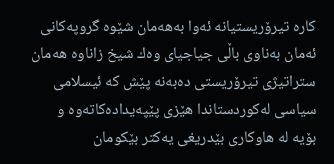كاره‌ تیرۆریستیانه‌ ئه‌وا به‌هه‌مان شێوه‌ گروپه‌كانی ئه‌مان به‌ناوی باڵی جیاجیای وه‌ك شیخ زاناوه‌ هه‌مان ستراتیژی تیرۆریستی ده‌به‌نه‌ پێش كه‌ ئیسلامی سیاسی له‌كوردستاندا هێزی پێپه‌یداده‌كاته‌وه‌ و بۆیه‌ له‌ هاوكاری بێدریغی یه‌كتر بێكومان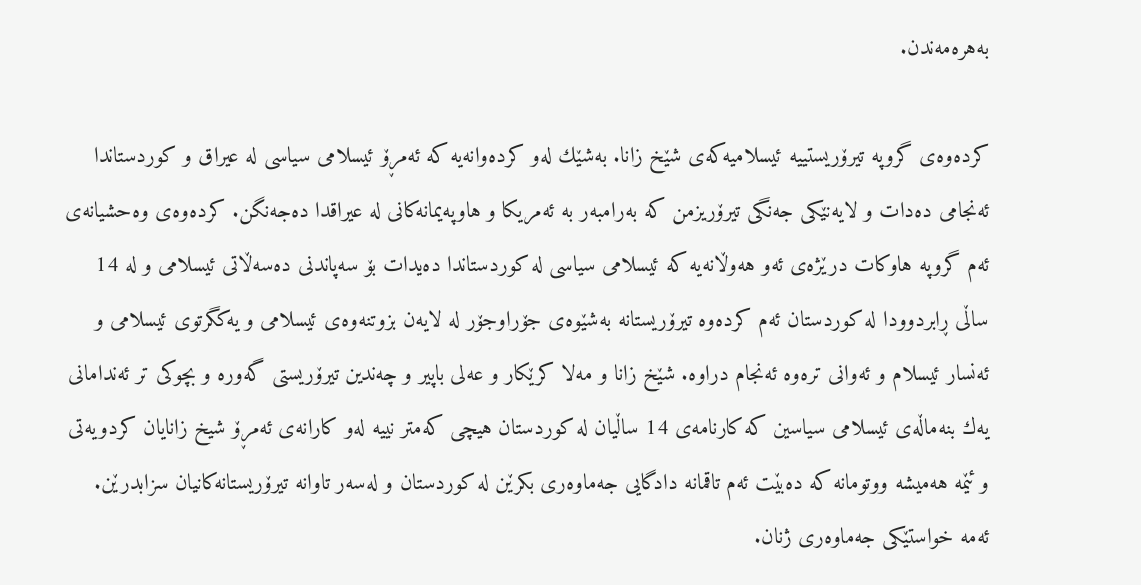به‌هره‌مه‌ندن.

كرده‌وه‌ی گروپه‌ تیرۆریستییه‌ ئیسلامیه‌كه‌ی شێخ زانا. به‌شێك له‌و كرده‌وانه‌یه‌ كه‌ ئه‌مڕۆ ئیسلامی سیاسی له‌ عیراق و كوردستاندا ئه‌نجامی ده‌دات و لایه‌نێكی جه‌نگی تیرۆریزمن كه‌ به‌رامبه‌ر به‌ ئه‌مریكا و هاوپه‌یمانه‌كانی له‌ عیراقدا ده‌جه‌نگن. كرده‌وه‌ی وه‌حشیانه‌ی ئه‌م گروپه‌ هاوكات درێژه‌ی ئه‌و هه‌وڵانه‌یه‌ كه‌ ئیسلامی سیاسی له‌ كوردستاندا ده‌یدات بۆ سه‌پاندنی ده‌سه‌ڵاتی ئیسلامی و له‌ 14 ساڵی ڕابردوودا له‌ كوردستان ئه‌م كرده‌وه‌ تیرۆریستانه‌ به‌شێوه‌ی جۆراوجۆر له‌ لایه‌ن بزوتنه‌وه‌ی ئیسلامی و یه‌كگرتوی ئیسلامی و ئه‌نسار ئیسلام و ئه‌وانی تره‌وه‌ ئه‌نجام دراوه‌. شێخ زانا و مه‌لا كرێكار و عه‌لی باپیر و چه‌ندین تیرۆریستی گه‌وره‌ و بچوكی تر ئه‌ندامانی یه‌ك بنه‌ماڵه‌ی ئیسلامی سیاسین كه‌ كارنامه‌ی 14 ساڵیان له‌ كوردستان هیچی كه‌متر نییه‌ له‌و كارانه‌ی ئه‌مڕۆ شیخ زانایان كردویه‌تی و ئێمه‌ هه‌میشه‌ ووتومانه‌ كه‌ ده‌بێت ئه‌م تاقمانه‌ دادگایی جه‌ماوه‌ری بكرێن له‌ كوردستان و له‌سه‌ر تاوانه‌ تیرۆریستانه‌كانیان سزابدرێن. ئه‌مه‌ خواستێكی جه‌ماوه‌ری ژنان.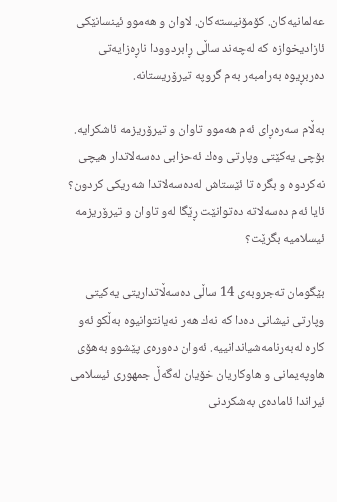عه‌لمانیه‌كان. كۆمۆنیسته‌كان. لاوان و هه‌موو ئینسانێكی ئازادیخوازه‌ كه‌ له‌چه‌ند ساڵی ڕابردوودا ناڕه‌زایه‌تی ده‌ربڕیوه‌ به‌رامبه‌ر به‌م گروپه‌ تیرۆریستانه‌.

به‌ڵام سه‌ره‌ڕای ئه‌م هه‌موو تاوان و تیرۆریزمه‌ ئاشكرایه‌. بۆچی یه‌كێتی وپارتی وه‌ك ئه‌حزابی ده‌سه‌لاتدار هیچی نه‌كردوه‌ و بگره‌ تا ئێستاش له‌ده‌سه‌لاتدا شه‌ریكی كردون؟ ئایا ئه‌م ده‌سه‌لاته‌ ده‌توانێت ڕێگا له‌و تاوان و تیرۆریزمه‌ ئیسلامیه‌ بگرێت؟

بێگومان ته‌جروبه‌ی 14 ساڵی ده‌سه‌ڵاتداریتی یه‌كیتی وپارتی نیشانی ده‌دا كه‌ نه‌ك هه‌ر نه‌یانتوانیوه‌ به‌ڵكو ئه‌و كاره‌ له‌به‌رنامه‌شیاندانییه‌. ئه‌وان ده‌وره‌ی پێشوو به‌هۆی هاوپه‌یمانی و هاوكاریان خۆیان له‌گه‌ڵ جمهوری ئیسلامی ئیراندا ئاماده‌ی به‌شكردنی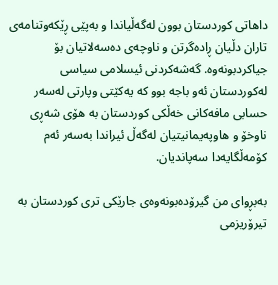داهاتی كوردستان بوون له‌گه‌ڵیاندا و به‌پێی ڕێكه‌وتنامه‌ی تاران دڵیان ڕاده‌گرتن و ناوچه‌ی ده‌سه‌لاتیان بۆ جیاكردبونه‌وه‌. گه‌شه‌كردنی ئیسلامی سیاسی له‌كوردستان ئه‌و باجه‌ بوو كه‌ یه‌كێتی وپارتی له‌سه‌ر حسابی مافه‌كانی خه‌ڵكی كوردستان به‌ هۆی شه‌ڕی ناوخۆ و هاوپه‌یمانیتیان له‌گه‌ڵ ئیراندا به‌سه‌ر ئه‌م كۆمه‌ڵگایه‌دا سه‌پاندیان.

به‌بڕوای من گیرۆده‌بونه‌وه‌ی جارێكی تری كوردستان به‌ تیرۆریزمی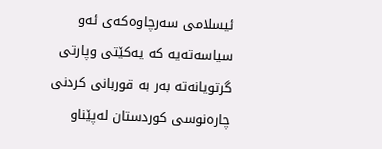ئیسلامی سه‌رچاوه‌كه‌ی ئه‌و سیاسه‌ته‌یه‌ كه‌ یه‌كێتی وپارتی گرتویانه‌ته‌ به‌ر به‌ قوربانی كردنی چاره‌نوسی كوردستان له‌پێناو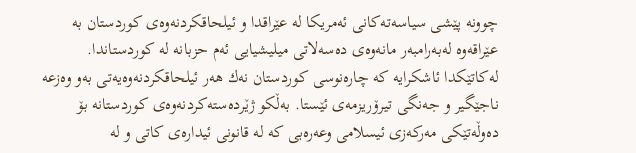چوونه‌ پێشی سیاسه‌ته‌كانی ئه‌مریكا له‌ عێراقدا و ئیلحاقكردنه‌وه‌ی كوردستان به‌ عێراقه‌وه‌ له‌به‌رامبه‌ر مانه‌وه‌ی ده‌سه‌لاتی میلیشیایی ئه‌م حزبانه‌ له‌ كوردستاندا. له‌كاتێكدا ئاشكرایه‌ كه‌ چاره‌نوسی كوردستان نه‌ك هه‌ر ئیلحاقكردنه‌وه‌یه‌تی به‌و وه‌زعه‌ ناجێگیر و جه‌نگی تیرۆریزمه‌ی ئێستا. به‌ڵكو ژێرده‌سته‌كردنه‌وه‌ی كوردستانه‌ بۆ ده‌وڵه‌تێكی مه‌ركه‌زی ئیسلامی وعه‌ره‌بی كه‌ له‌ قانونی ئیداره‌ی كاتی و له‌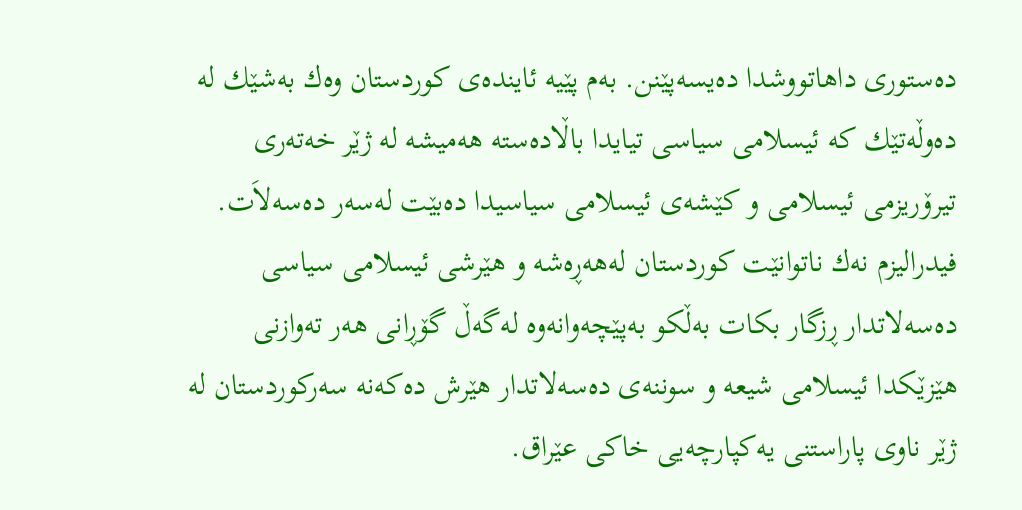ده‌ستوری داهاتووشدا ده‌یسه‌پێنن. به‌م پێیه‌ ئاینده‌ی كوردستان وه‌ك به‌شێك له‌ ده‌وڵه‌تێك كه‌ ئیسلامی سیاسی تیایدا باڵاده‌سته‌ هه‌میشه‌ له‌ ژێر خه‌ته‌ری تیرۆریزمی ئیسلامی و كێشه‌ی ئیسلامی سیاسیدا ده‌بێت له‌سه‌ر ده‌سه‌لاَت. فیدرالیزم نه‌ك ناتوانێت كوردستان له‌هه‌ڕه‌شه‌ و هێرشی ئیسلامی سیاسی ده‌سه‌لاتدار ڕزگار بكات به‌ڵكو به‌پێچه‌وانه‌وه‌ له‌گه‌ڵ گۆڕانی هه‌ر ته‌وازنی هێزێكدا ئیسلامی شیعه‌ و سوننه‌ی ده‌سه‌لاتدار هێرش ده‌كه‌نه‌ سه‌ركوردستان له‌ ژێر ناوی پاراستنی یه‌كپارچه‌یی خاكی عێراق.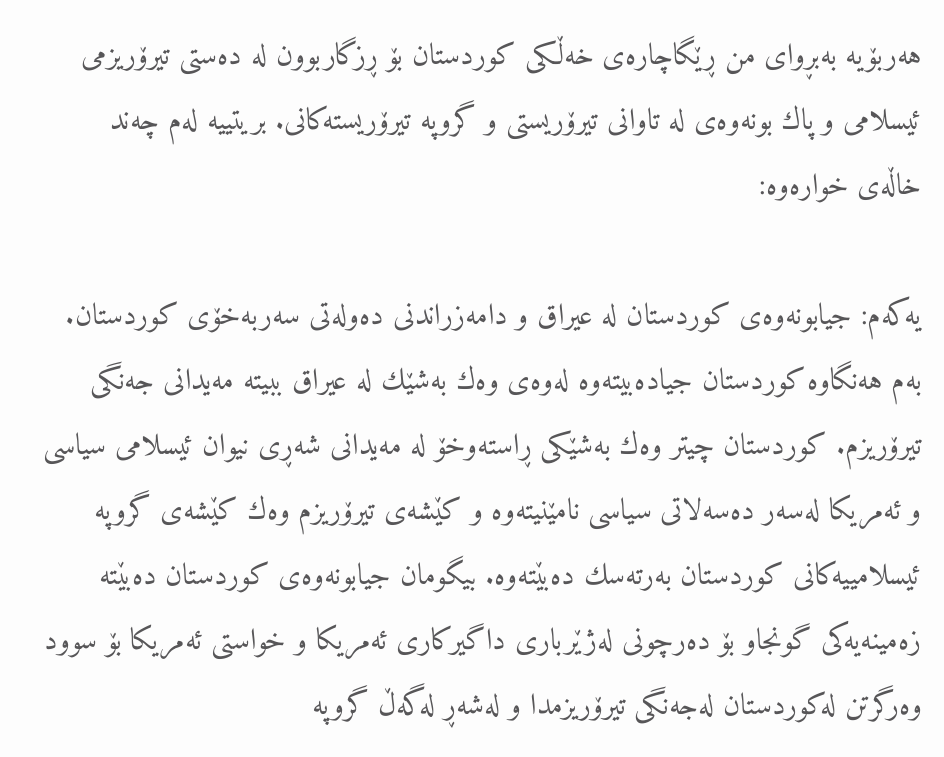هه‌ربۆیه‌ به‌بڕوای من ڕێگاچاره‌ی خه‌ڵكی كوردستان بۆ ڕزگاربوون له‌ ده‌ستی تیرۆریزمی ئیسلامی و پاك بونه‌وه‌ی له‌ تاوانی تیرۆریستی و گروپه‌ تیرۆریسته‌كانی. بریتییه‌ له‌م چه‌ند خاڵه‌ی خواره‌وه‌:

یه‌كه‌م: جیابونه‌وه‌ی كوردستان له‌ عیراق و دامه‌زراندنی ده‌وله‌تی سه‌ربه‌خۆی كوردستان. به‌م هه‌نگاوه‌ كوردستان جیاده‌بیته‌وه‌ له‌وه‌ی وه‌ك به‌شێك له‌ عیراق ببیته‌ مه‌یدانی جه‌نگی تیرۆریزم. كوردستان چیتر وه‌ك به‌شێكی ڕاسته‌وخۆ له‌ مه‌یدانی شه‌ڕی نیوان ئیسلامی سیاسی و ئه‌مریكا له‌سه‌ر ده‌سه‌لاتی سیاسی نامێنیته‌وه‌ و كێشه‌ی تیرۆریزم وه‌ك كێشه‌ی گروپه‌ ئیسلامییه‌كانی كوردستان به‌رته‌سك ده‌بێته‌وه‌. بیگومان جیابونه‌وه‌ی كوردستان ده‌بێته‌ زه‌مینه‌یه‌كی گونجاو بۆ ده‌رچونی له‌ژێرباری داگیركاری ئه‌مریكا و خواستی ئه‌مریكا بۆ سوود وه‌رگرتن له‌كوردستان له‌جه‌نگی تیرۆریزمدا و له‌شه‌ڕ له‌گه‌ڵ گروپه‌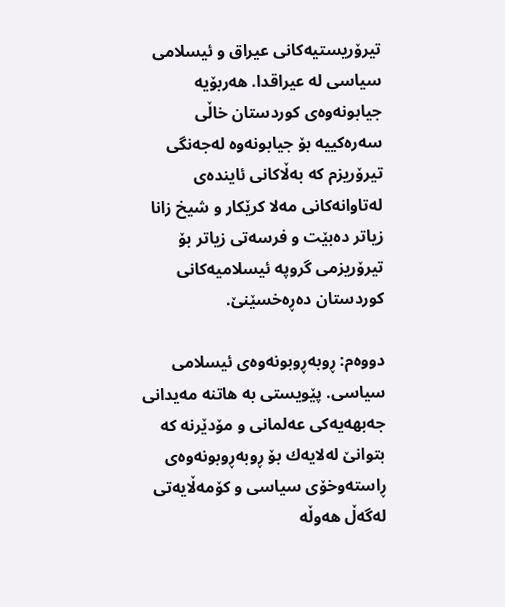تیرۆریستیه‌كانی عیراق و ئیسلامی سیاسی له‌ عیراقدا. هه‌ربۆیه‌ جیابونه‌وه‌ی كوردستان خاڵی سه‌ره‌كییه‌ بۆ جیابونه‌وه‌ له‌جه‌نگی تیرۆریزم كه‌ به‌ڵاكانی ئاینده‌ی له‌تاوانه‌كانی مه‌لا كرێكار و شیخ زانا زیاتر ده‌بێت و فرسه‌تی زیاتر بۆ تیرۆریزمی گروپه‌ ئیسلامیه‌كانی كوردستان ده‌ڕه‌خسێنێ.

دووه‌م: ڕوبه‌ڕوبونه‌وه‌ی ئیسلامی سیاسی. پێویستی به‌ هاتنه‌ مه‌یدانی جه‌بهه‌یه‌كی عه‌لمانی و مۆدێرنه‌ كه‌ بتوانێ له‌لایه‌ك بۆ ڕوبه‌ڕوبونه‌وه‌ی ڕاسته‌وخۆی سیاسی و كۆمه‌ڵایه‌تی له‌گه‌ڵ هه‌وڵه‌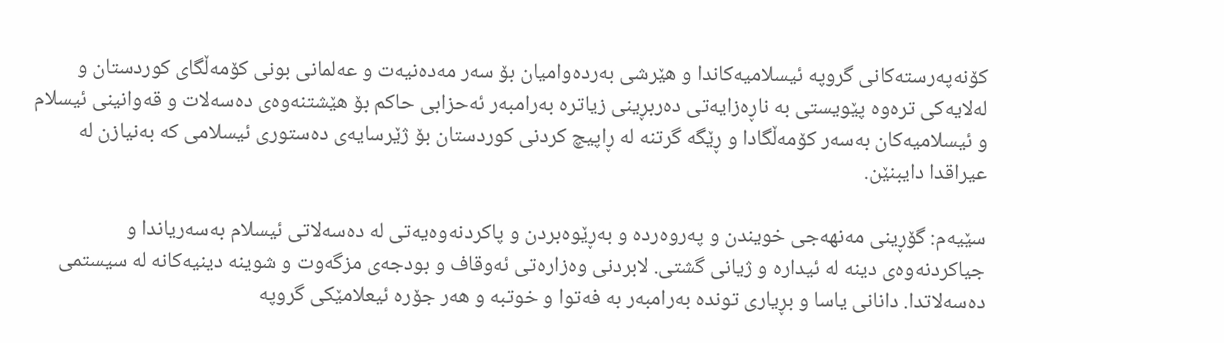كۆنه‌په‌رسته‌كانی گروپه‌ ئیسلامیه‌كاندا و هێرشی به‌رده‌وامیان بۆ سه‌ر مه‌ده‌نیه‌ت و عه‌لمانی بونی كۆمه‌ڵگای كوردستان و له‌لایه‌كی تره‌وه‌ پێویستی به‌ ناڕه‌زایه‌تی ده‌ربڕینی زیاتره‌ به‌رامبه‌ر ئه‌حزابی حاكم بۆ هێشتنه‌وه‌ی ده‌سه‌لات و قه‌وانینی ئیسلام و ئیسلامیه‌كان به‌سه‌ر كۆمه‌ڵگادا و ڕێگه‌ گرتنه‌ له‌ ڕاپیچ كردنی كوردستان بۆ ژێرسایه‌ی ده‌ستوری ئیسلامی كه‌ به‌نیازن له‌ عیراقدا دایبنێن.

سێیه‌م: گۆڕینی مه‌نهه‌جی خویندن و په‌روه‌رده‌ و به‌ڕێوه‌بردن و پاكردنه‌وه‌یه‌تی له‌ ده‌سه‌لاتی ئیسلام به‌سه‌ریاندا و جیاكردنه‌وه‌ی دینه‌ له‌ ئیداره‌ و ژیانی گشتی. لابردنی وه‌زاره‌تی ئه‌وقاف و بودجه‌ی مزگه‌وت و شوینه‌ دینیه‌كانه‌ له‌ سیستمی ده‌سه‌لاتدا. دانانی یاسا و بڕیاری تونده‌ به‌رامبه‌ر به‌ فه‌توا و خوتبه‌ و هه‌ر جۆره‌ ئیعلامێكی گروپه‌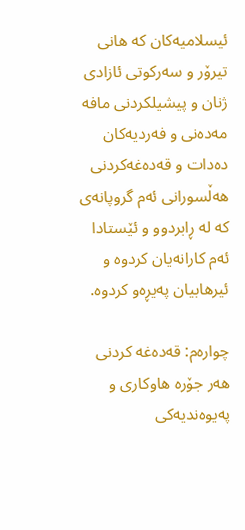ئیسلامیه‌كان كه‌ هانی تیرۆر و سه‌ركوتی ئازادی ژنان و پیشیلكردنی مافه‌ مه‌ده‌نی و فه‌ردیه‌كان ده‌دات و قه‌ده‌غه‌كردنی هه‌ڵسورانی ئه‌م گروپانه‌ی كه‌ له‌ ڕابردوو و ئێستادا ئه‌م كارانه‌یان كردوه‌ و ئیرهابیان په‌یڕه‌و كردوه‌.

چواره‌م: قه‌ده‌غه‌ كردنی هه‌ر جۆره‌ هاوكاری و په‌یوه‌ندیه‌كی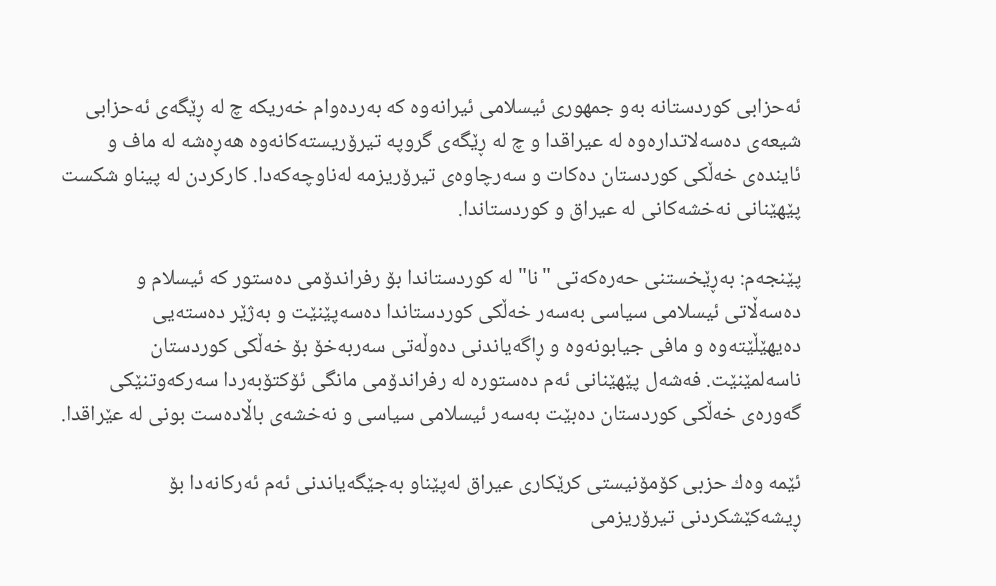ئه‌حزابی كوردستانه‌ به‌و جمهوری ئیسلامی ئیرانه‌وه‌ كه‌ به‌رده‌وام خه‌ریكه‌ چ له‌ ڕێگه‌ی ئه‌حزابی شیعه‌ی ده‌سه‌لاتداره‌وه‌ له‌ عیراقدا و چ له‌ ڕێگه‌ی گروپه‌ تیرۆریسته‌كانه‌وه‌ هه‌ڕه‌شه‌ له‌ ماف و ئاینده‌ی خه‌ڵكی كوردستان ده‌كات و سه‌رچاوه‌ی تیرۆریزمه‌ له‌ناوچه‌كه‌دا. كاركردن له‌ پیناو شكست پێهێنانی نه‌خشه‌كانی له‌ عیراق و كوردستاندا.

پێنجه‌م: به‌ڕێخستنی حه‌ره‌كه‌تی "نا" له‌ كوردستاندا بۆ رفراندۆمی ده‌ستور كه‌ ئیسلام و ده‌سه‌ڵاتی ئیسلامی سیاسی به‌سه‌ر خه‌ڵكی كوردستاندا ده‌سه‌پێنێت و به‌ژێر ده‌سته‌یی ده‌یهێڵێته‌وه‌ و مافی جیابونه‌وه‌ و ڕاگه‌یاندنی ده‌وڵه‌تی سه‌ربه‌خۆ بۆ خه‌ڵكی كوردستان ناسه‌لمێنێت. فه‌شه‌ل پێهێنانی ئه‌م ده‌ستوره‌ له‌ رفراندۆمی مانگی ئۆكتۆبه‌ردا سه‌ركه‌وتنێكی گه‌وره‌ی خه‌ڵكی كوردستان ده‌بێت به‌سه‌ر ئیسلامی سیاسی و نه‌خشه‌ی باڵاده‌ست بونی له‌ عێراقدا.

ئێمه‌ وه‌ك حزبی كۆمۆنیستی كرێكاری عیراق له‌پێناو به‌جێگه‌یاندنی ئه‌م ئه‌ركانه‌دا بۆ ڕیشه‌كێشكردنی تیرۆریزمی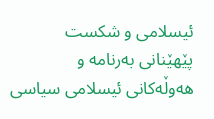ئیسلامی و شكست پێهێنانی به‌رنامه‌ و هه‌وڵه‌كانی ئیسلامی سیاسی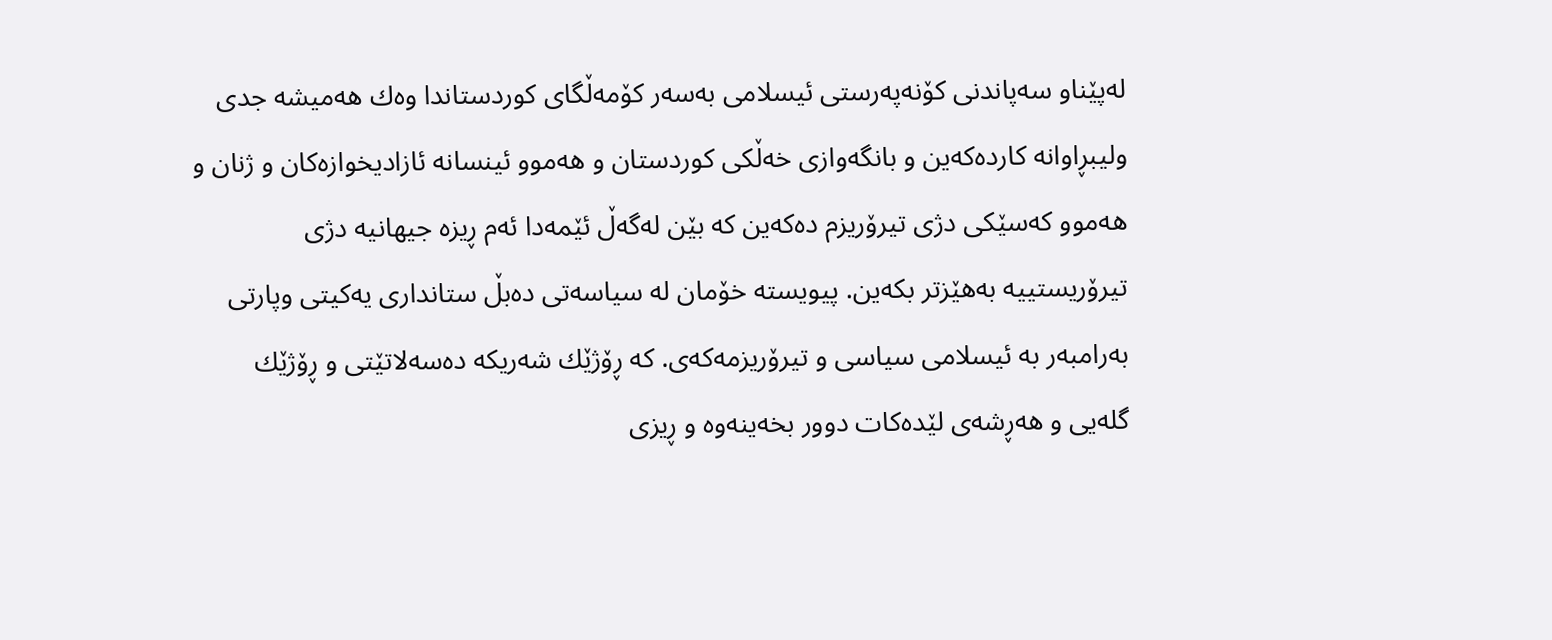له‌پێناو سه‌پاندنی كۆنه‌په‌رستی ئیسلامی به‌سه‌ر كۆمه‌ڵگای كوردستاندا وه‌ك هه‌میشه‌ جدی ولیبڕاوانه‌ كارده‌كه‌ین و بانگه‌وازی خه‌ڵكی كوردستان و هه‌موو ئینسانه‌ ئازادیخوازه‌كان و ژنان و هه‌موو كه‌سێكی دژی تیرۆریزم ده‌كه‌ین كه‌ بێن له‌گه‌ڵ ئێمه‌دا ئه‌م ڕیزه‌ جیهانیه‌ دژی تیرۆریستییه‌ به‌هێزتر بكه‌ین. پیویسته‌ خۆمان له‌ سیاسه‌تی ده‌بڵ ستانداری یه‌كیتی وپارتی به‌رامبه‌ر به‌ ئیسلامی سیاسی و تیرۆریزمه‌كه‌ی. كه‌ ڕۆژێك شه‌ریكه‌ ده‌سه‌لاتێتی و ڕۆژێك گله‌یی و هه‌ڕشه‌ی لێده‌كات دوور بخه‌ینه‌وه‌ و ڕیزی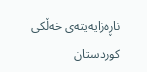ناڕه‌زایه‌یته‌ی خه‌ڵكی كوردستان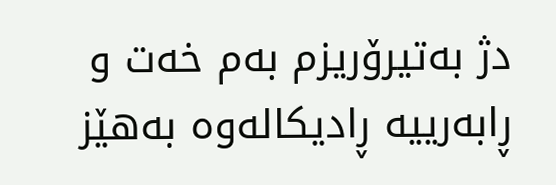دژ به‌تیرۆریزم به‌م خه‌ت و ڕابه‌رییه‌ ڕادیكاله‌وه‌ به‌هێز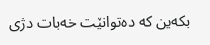بكه‌ین كه‌ ده‌توانێت خه‌بات دژی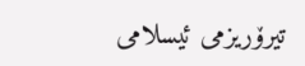تیرۆریزمی ئیسلامی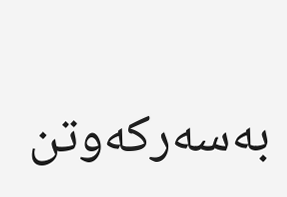به‌سه‌ركه‌وتن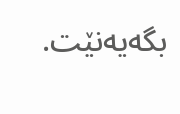بگه‌یه‌نێت.